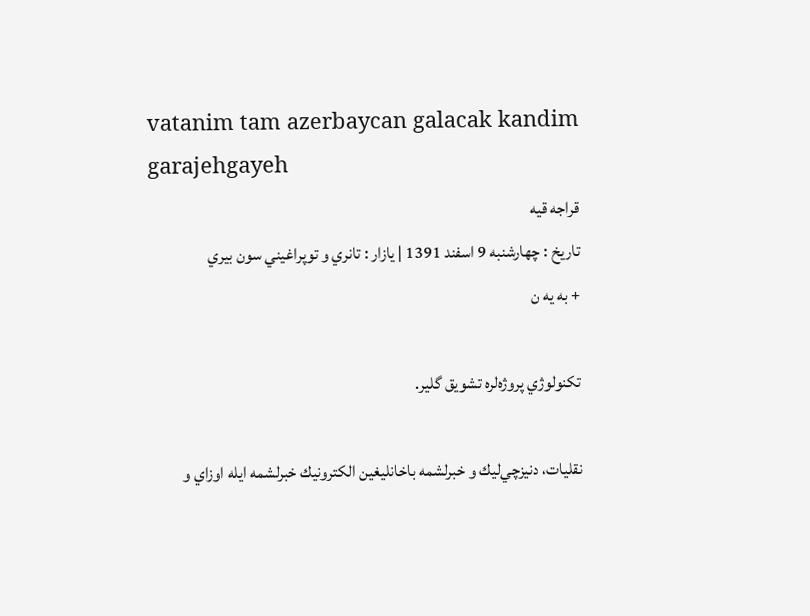vatanim tam azerbaycan galacak kandim garajehgayeh
قراجه قيه
تاريخ : چهارشنبه 9 اسفند 1391 | یازار : تانري و توپراغيني سون بيري
+ به يه ن

تكنولوژي پروژه‌لره تشويق گلير.

نقليات، دنيزچي‌ليك و خبرلشمه باخانليغين الكترونيك خبرلشمه ايله اوزاي و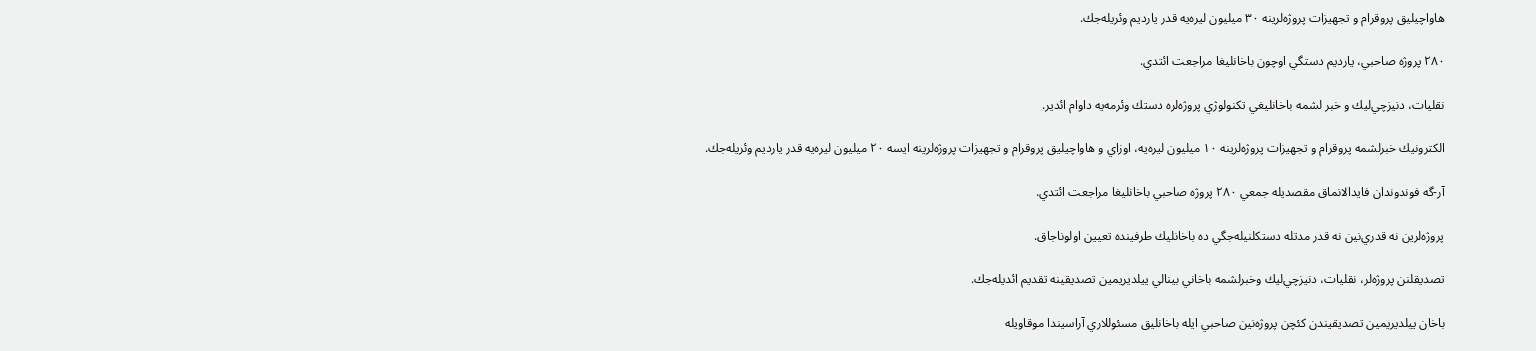هاواچيليق پروقرام و تجهيزات پروژه‌لرينه ۳۰ ميليون ليره‌يه قدر يارديم وئريله‌جك.

۲۸۰ پروژه صاحبي، يارديم دستگي اوچون باخانليغا مراجعت ائتدي.

نقليات، دنيزچي‌ليك و خبر لشمه باخانليغي تكنولوژي پروژه‌لره دستك وئرمه‌يه داوام ائدير.

الكترونيك خبرلشمه پروقرام و تجهيزات پروژه‌لرينه ۱۰ ميليون ليره‌يه، اوزاي و هاواچيليق پروقرام و تجهيزات پروژه‌لرينه ايسه ۲۰ ميليون ليره‌يه قدر يارديم وئريله‌جك.

آر-گه فوندوندان فايدالانماق مقصديله جمعي ۲۸۰ پروژه صاحبي باخانليغا مراجعت ائتدي.

پروژه‌لرين نه قدري‌نين نه قدر مدتله دستكلنيله‌جگي ده باخانليك طرفينده تعيين اولونا‌جاق.

تصديقلنن پروژه‌لر، نقليات، دنيزچي‌ليك وخبرلشمه باخاني بينا‌لي ييلديريمين تصديقينه تقديم ائديله‌جك.

باخان ييلديريمين تصديقيندن كئچن پروژه‌نين صاحبي ايله باخانليق مسئوللاري آراسيندا موقاويله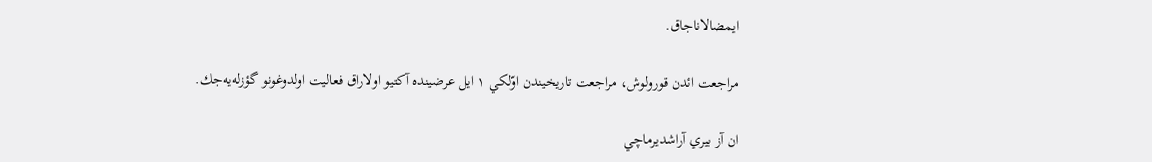ايمضا‌لانا‌جاق.

مراجعت ائدن قورولوش، مراجعت تاريخيندن اوّلكي ۱ ايل عرضينده آكتيو اولا‌راق فعاليت اولدوغونو گؤزله‌يه‌جك.

ان آز بيري آراشديرماچي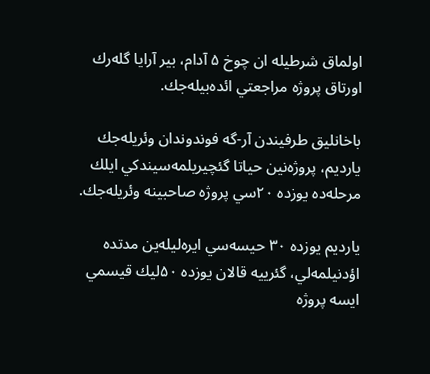اولماق شرطيله ان چوخ ۵ آدام، بير آرايا گله‌رك اورتاق پروژه مراجعتي ائده‌بيله‌جك.

باخانليق طرفيندن آر-گه فوندوندان وئريله‌جك يارديم، پروژه‌نين حياتا گئچيريلمه‌‌سيندكي ايلك مرحله‌ده يوزده ۲۰سي پروژه صاحبينه وئريله‌جك.

يارديم يوزده ۳۰ حيسه‌سي ايره‌ليله‌ين مدتده اؤدنيلمه‌لي، گئرييه قالان يوزده ۵۰‌ليك قيسمي ايسه پروژه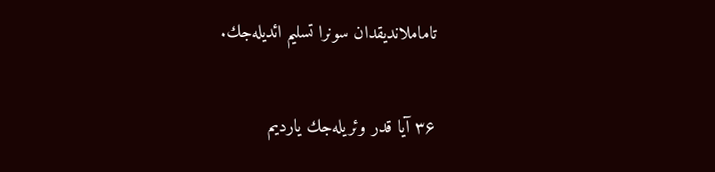تاماملانديقدان سونرا تسليم ائديله‌جك.

۳۶ آيا قدر وئريله‌جك يارديم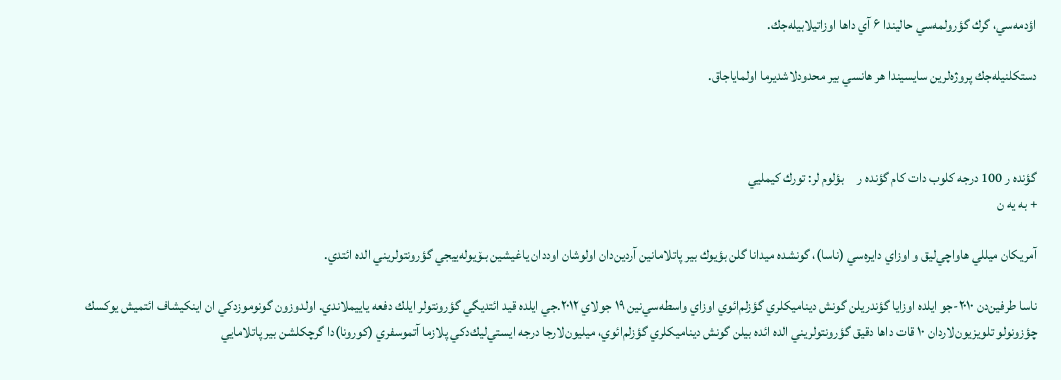اؤدمه‌سي، گرك گؤرولمه‌سي حاليندا ۶ آي داها اوزاتيلابيله‌جك.

دستكلنيله‌جك پروژه‌لرين سايسيندا هر هانسي بير محدودلاشديرما اولمايا‌جاق.



گؤنده ر 100 درجه کلوب دات کام گؤنده ر     بؤلوم لر: تورك كيمليي
+ به يه ن

آمريكان ميللي هاواچي‌ليق و اوزاي دايره‌سي (ناسا)، گونشده ميدانا گلن بؤيوك بير پاتلامانين آردين‌دان اولوشان اوددان‌ ياغيشين بـۆيوله‌ييجي گؤرونتو‌لريني الده ائتدي.

ناسا طرفين‌دن ۲۰۱۰-جو ايلده اوزايا گؤندريلن گونش ديناميكلري گؤزلم‌ائوي اوزاي واسطه‌سي‌نين ۱۹ جولاي ۲۰۱۲.جي ايلده قيد ائتديگي گؤرونتو‌لر ايلك دفعه ياييملاندي. اولدوزون گونوموزدكي ان اينكيشاف ائتميش يوكسك چؤزونولو تلويزيون‌لاردان ۱۰ قات داها دقيق گؤرونتو‌لريني الده ائده بيلن گونش ديناميكلري گؤزلم‌ائوي، ميليون‌لارجا درجه ايستي‌ليك‌دكي پلازما آتموسفري (كورونا)دا گرچكلشن بير پاتلامايي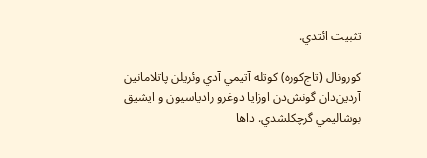تثبيت ائتدي.

كورونال (تاج‌كوره) كوتله آتيمي آدي وئريلن پاتلامانين آردين‌دان گونش‌دن اوزايا دوغرو رادياسيون و ايشيق بوشاليمي گرچكلشدي. داها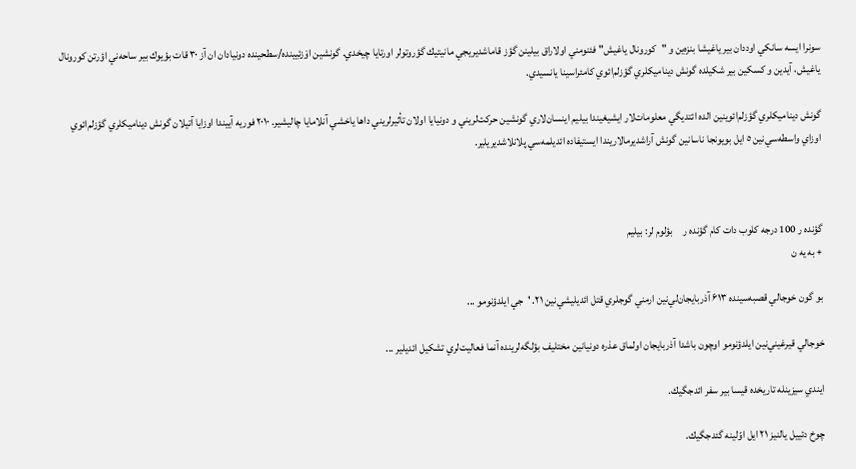سونرا ايسه سانكي اود‌دان بير ياغيشا بنزه‌ين و "كورونال ياغيش" فئنومني اولا‌راق بيلينن گؤز قاماشديريجي مانيتيك گؤروتو‌لر اورتايا چيخدي. گونشين اۆزئيينده/سطحينده دونيا‌دان ان آز ۳۰ قات بؤيوك بير ساحه‌ني اؤرتن كورونال ياغيش، آيدين و كسكين بير شكيلده گونش ديناميكلري گؤزلم‌ائوي كامئراسينا يانسيدي.

گونش ديناميكلري گؤزلم‌ائوينين الده ائتديگي معلومات‌لار ايشيغيندا بيليم اينسان‌لاري گونشين حركت‌لريني و دونيايا اولان تأثيرلريني داها ياخشي آنلامايا چاليشير. ۲۰۱۰ فوريه آييندا اوزايا آتيلان گونش ديناميكلري گؤزلم‌ائوي اوزاي واسطه‌سي‌نين ٥ ايل بويونجا ناسانين گونش آراشديرما‌لاريندا ايستيفاده ائديلمه‌سي پلانلاشديريلير.



گؤنده ر 100 درجه کلوب دات کام گؤنده ر     بؤلوم لر: بيليم
+ به يه ن

بو گون خوجا‌لي قصبه‌سينده ۶۱۳ آذربايجان‌لي‌نين ارمني گوجلري قتل ائديليشي‌نين ۲۱. 'جي ايلدؤنومو ...

خوجا‌لي قيرغيني‌نين ايلدؤنومو اوچون باشدا آذربايجان اولماق عذره دونيانين مختليف بؤلگه‌لرينده آنما فعاليت‌لري تشكيل ائديلير ...

ايندي سيزينله تاريخده قيسا بير سفر ائدجگيك.

چوخ دئييل يالنيز ۲۱ ايل اوّلينه گئدجگيك.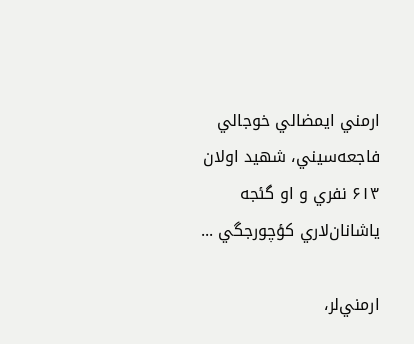ارمني ايمضا‌لي خوجا‌لي فاجعه‌سيني، شهيد اولان ۶۱۳ نفري و او گئجه ياشانان‌لاري كؤچورجگي ...

ارمني‌لر،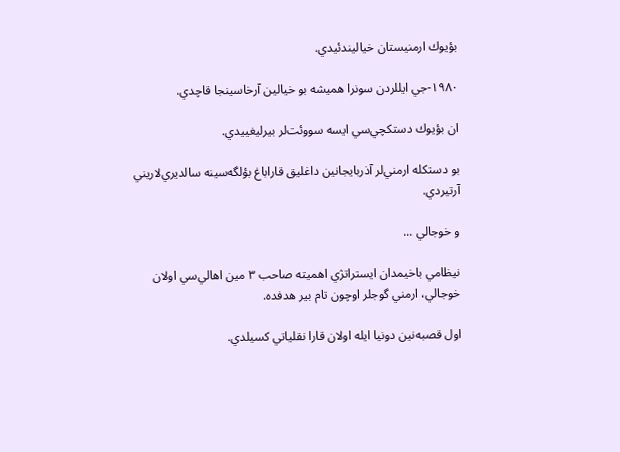بؤيوك ارمنيستان خياليندئيدي.

۱۹۸۰-جي ايللردن سونرا هميشه بو خيالين آرخاسينجا قاچدي.

ان بؤيوك دستكچي‌سي ايسه سووئت‌لر بيرليغييدي.

بو دستكله ارمني‌لر آذربايجانين داغليق قاراباغ بؤلگه‌سينه سالديري‌لاريني آرتيردي.

و خوجا‌لي ...

نيظامي باخيمدان ايستراتژي اهميته صاحب ۳ مين اها‌لي‌سي اولان خوجا‌لي، ارمني گوجلر اوچون تام بير هدفده.

اول قصبه‌نين دونيا ايله اولان قارا نقلياتي كسيلدي.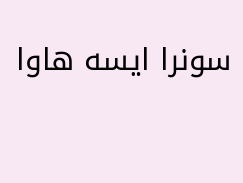سونرا ايسه هاوا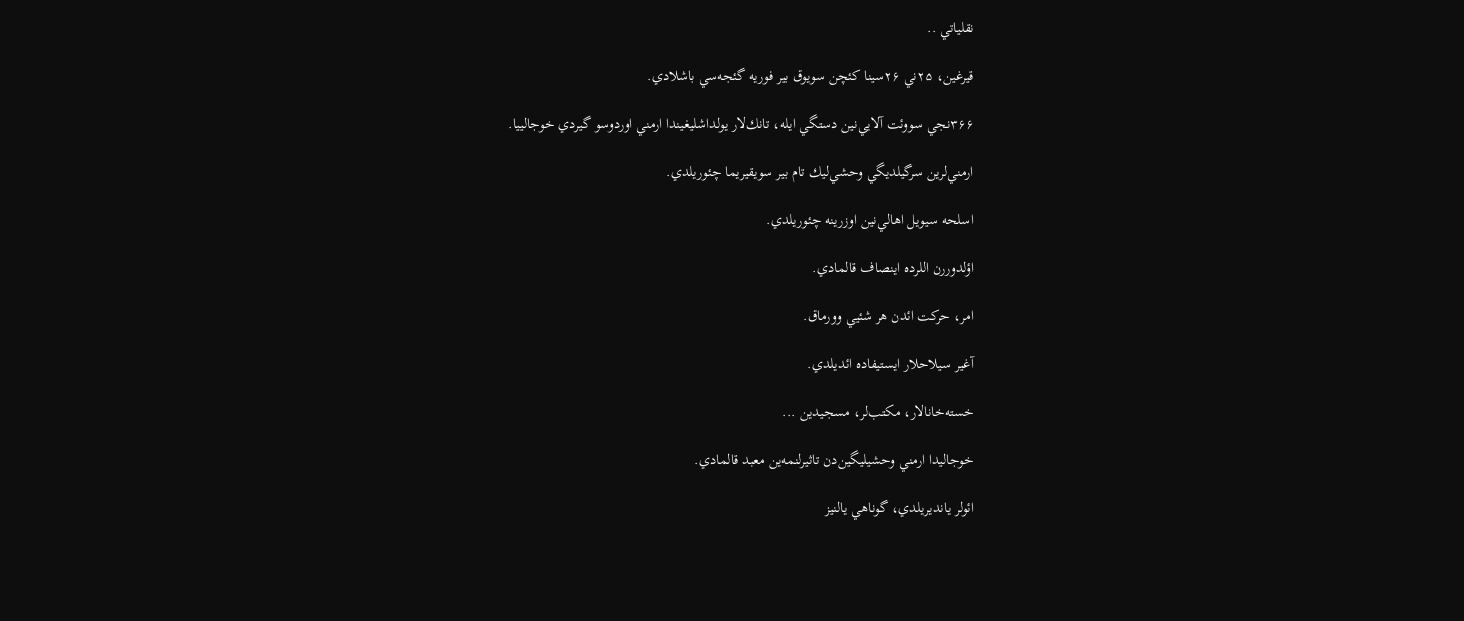نقلياتي ..

قيرغين، ۲۵ني ۲۶سينا كئچن سويوق بير فوريه گئجه‌سي باشلادي.

۳۶۶نجي سووئت آلايي‌نين دستگي ايله، تانك‌لار يولداشليغيندا ارمني اوردوسو گيردي خوجا‌لييا.

ارمني‌لرين سرگيلديگي وحشي‌ليك تام بير سويقيريما چئوريلدي.

اسلحه سيويل اها‌لي‌نين اوزرينه چئوريلدي.

اؤلدوررن اللرده اينصاف قالمادي.

امر، حركت ائدن هر شئيي وورماق.

آغير سيلاحلار ايستيفاده ائديلدي.

خسته‌خانا‌لار، مكتب‌لر، مسجيدين ...

خوجا‌ليدا ارمني وحشيليگين‌دن تاثيرلنمه‌ين معبد قالمادي.

ائولر يانديريلدي، گوناهي يالنيز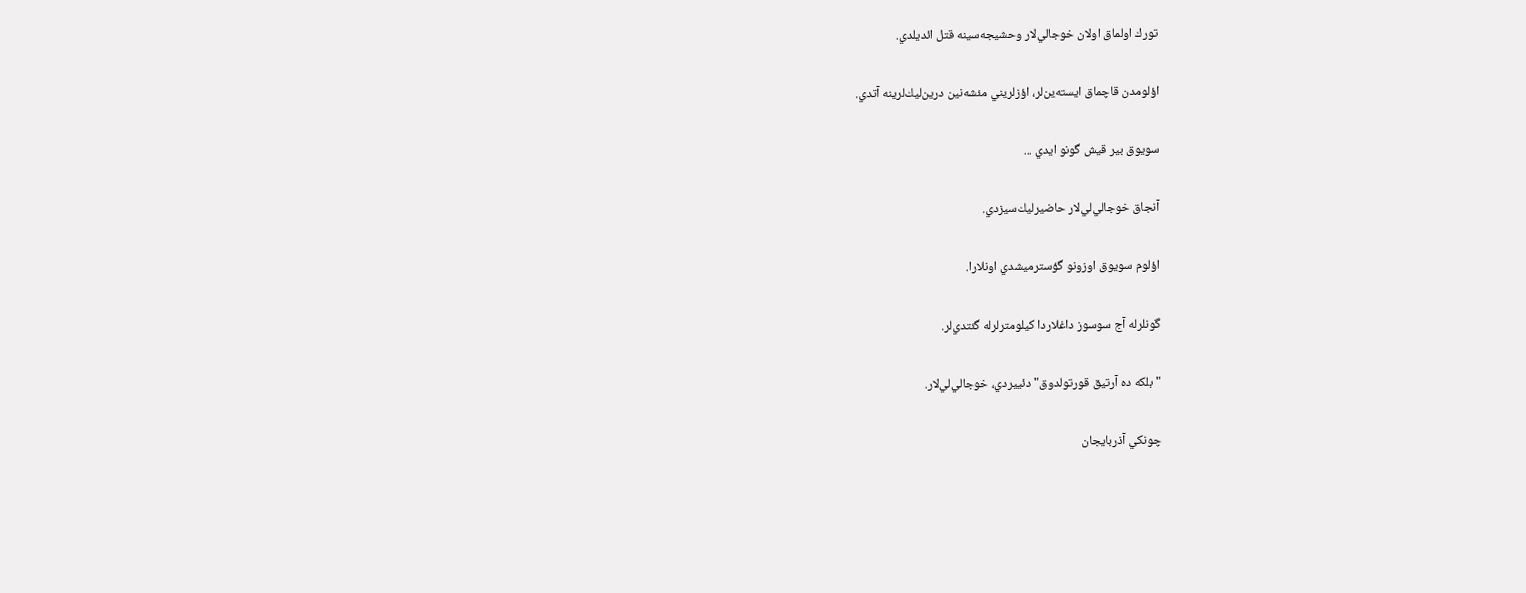تورك اولماق اولان خوجا‌لي‌لار وحشيجه‌سينه قتل ائديلدي.

اؤلومدن قاچماق ايسته‌ين‌لر، اؤزلريني مئشه‌نين درين‌ليك‌لرينه آتدي.

سويوق بير قيش گونو ايدي ...

آنجاق خوجا‌لي‌لي‌لار حاضيرليك‌سيزدي.

اؤلوم سويوق اوزونو گؤسترميشدي اونلارا.

گونلرله آج سوسوز داغلاردا كيلومترلرله گئتدي‌لر.

"بلكه ده آرتيق قورتولدوق" دئييردي، خوجا‌لي‌لي‌لار.

چونكي آذربايجان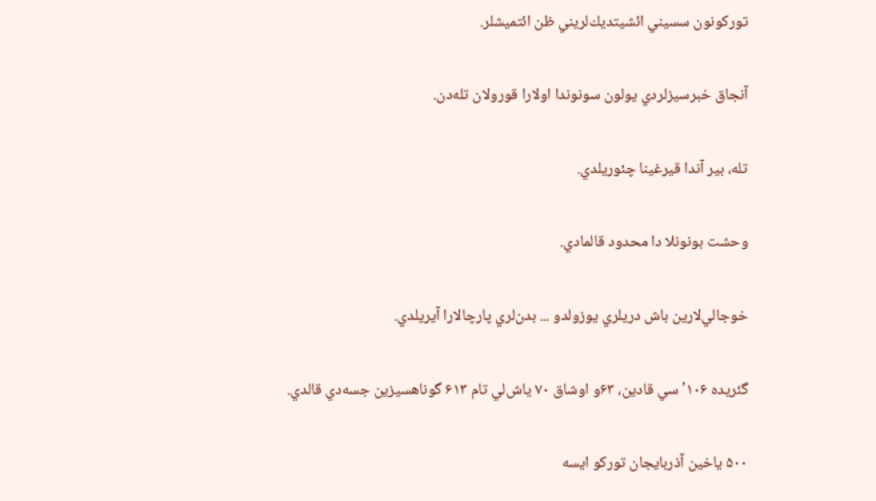توركونون سسيني ائشيتديك‌لريني ظن ائتميشلر.

آنجاق خبرسيزلردي يولون سونوندا اولارا قورولان تله‌دن.

تله، بير آندا قيرغينا چئوريلدي.

وحشت بونونلا دا محدود قالمادي.

خوجا‌لي‌لارين باش دريلري يوزولدو ... بدن‌لري پارچا‌لارا آيريلدي.

گئريده ۱۰۶'سي قادين، ۶۳و اوشاق ۷۰ ياش‌لي تام ۶۱۳ گوناهسيزين جسه‌دي قالدي.

۵۰۰ ياخين آذربايجان توركو ايسه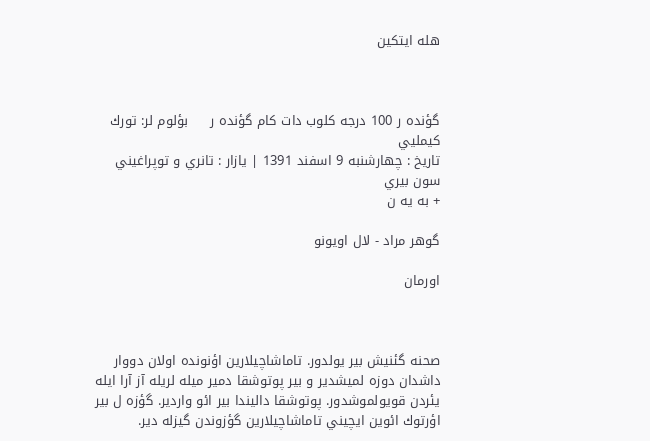هله ايتكين



گؤنده ر 100 درجه کلوب دات کام گؤنده ر     بؤلوم لر: تورك كيمليي
تاريخ : چهارشنبه 9 اسفند 1391 | یازار : تانري و توپراغيني سون بيري
+ به يه ن

گوهر مراد - لال اويونو

اورمان



صحنه گئنيش بير يولدور. تاماشاچيلارين اؤنونده اولان دووار داشدان دوزه لميشدير و بير پوتوشقا دمير ميله لريله آز آرا ايله يئردن قويولموشدور. پوتوشقا داليندا بير ائو واردير. گؤزه ل بير اؤرتوك ائوين ايچيني تاماشاچيلارين گؤزوندن گيزله دير.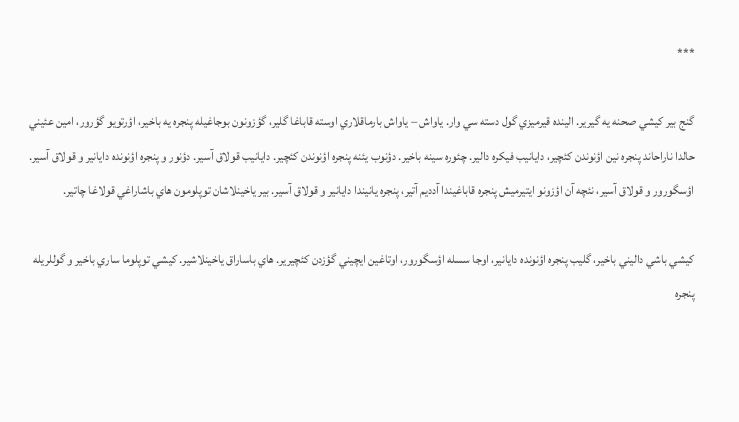***

گنج بير كيشي صحنه يه گيرير. الينده قيرميزي گول دسته سي وار. ياواش – ياواش بارماقلاري اوسته قاباغا گلير، گؤزونون بوجاغيله پنجره يه باخير، اؤرتويو گؤرور، امين عئيني حالدا ناراحاند پنجره نين اؤنوندن كئچير، دايانيب فيكره دالير. چئوره سينه باخير. دؤنوب يئنه پنجره اؤنوندن كئچير. دايانيب قولاق آسير. دؤنور و پنجره اؤنونده دايانير و قولاق آسير. اؤسگورور و قولاق آسير، نئچه آن اؤزونو ايتيرميش پنجره قاباغيندا آدديم آتير، پنجره يانيندا دايانير و قولاق آسير. بير ياخينلاشان توپلومون هاي باشاراغي قولاغا چاتير.

كيشي باشي داليني باخير، گليب پنجره اؤنونده دايانير، اوجا سسله اؤسگورور، اوتاغين ايچيني گؤزدن كئچيرير. هاي باساراق ياخينلاشير. كيشي توپلوما ساري باخير و گوللريله پنجره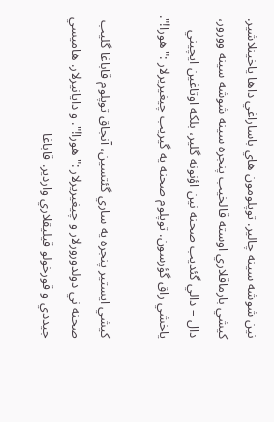نين شوشه سينه چالير. توپلومون هاي باساراغي داها ياخينلاشير. كيشي بارماقلاري اوسته قالخيب پنجره سينه شوشه سينه وورور، دال – دالي گئديب صحنه نين اؤنونه گلير، بلكه اوتاغين ايچيني ياخشي راق گؤرسون. توپلوم صحنه يه گيريب چيغيريرلار :"هورا!".

كيشي ايستير پنجره يه ساري گئتسين، آنجاق توپلوم قاباغا گليب صحنه ني دولدورورلار و چيغيريرلار :"هورا!". و دايانيرلار. هاميسي جيددي و قورخولو قيليقلاري واردير. قاباغا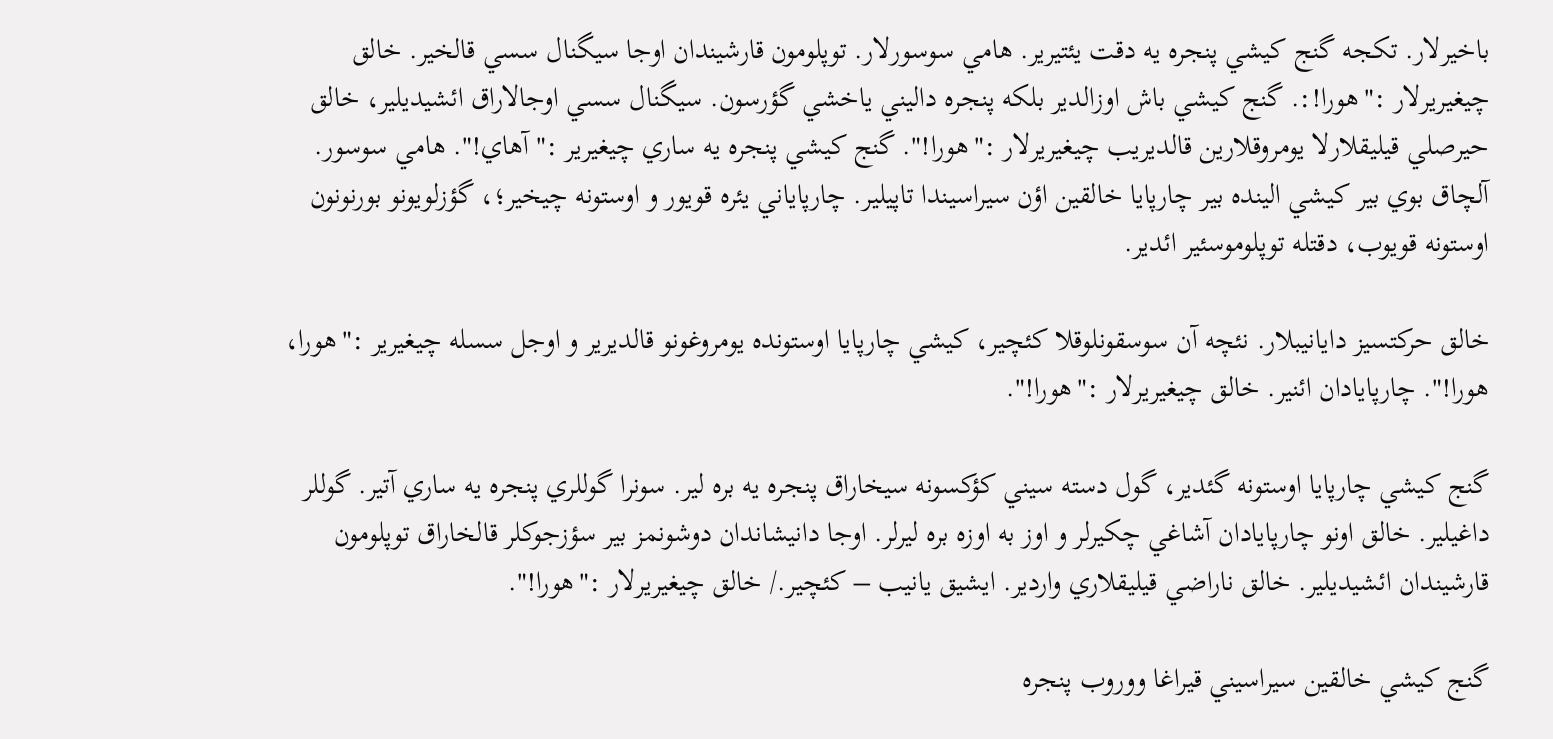باخيرلار. تكجه گنج كيشي پنجره يه دقت يئتيرير. هامي سوسورلار. توپلومون قارشيندان اوجا سيگنال سسي قالخير. خالق چيغيريرلار :"هورا!:. گنج كيشي باش اوزالدير بلكه پنجره داليني ياخشي گؤرسون. سيگنال سسي اوجالاراق ائشيديلير، خالق حيرصلي قيليقلارلا يومروقلارين قالديريب چيغيريرلار :"هورا!". گنج كيشي پنجره يه ساري چيغيرير :"آهاي!". هامي سوسور. آلچاق بوي بير كيشي الينده بير چارپايا خالقين اؤن سيراسيندا تاپيلير. چارپاياني يئره قويور و اوستونه چيخير؛، گؤزلويونو بورنونون اوستونه قويوب، دقتله توپلوموسئير ائدير.

خالق حركتسيز دايانيبلار. نئچه آن سوسقونلوقلا كئچير، كيشي چارپايا اوستونده يومروغونو قالديرير و اوجل سسله چيغيرير :"هورا، هورا!". چارپايادان ائنير. خالق چيغيريرلار :"هورا!".

گنج كيشي چارپايا اوستونه گئدير، گول دسته سيني كؤكسونه سيخاراق پنجره يه بره لير. سونرا گوللري پنجره يه ساري آتير. گوللر داغيلير. خالق اونو چارپايادان آشاغي چكيرلر و اوز به اوزه بره ليرلر. اوجا دانيشاندان دوشونمز بير سؤزجوكلر قالخاراق توپلومون قارشيندان ائشيديلير. خالق ناراضي قيليقلاري واردير. ايشيق يانيب – كئچير./ خالق چيغيريرلار :"هورا!".

گنج كيشي خالقين سيراسيني قيراغا ووروب پنجره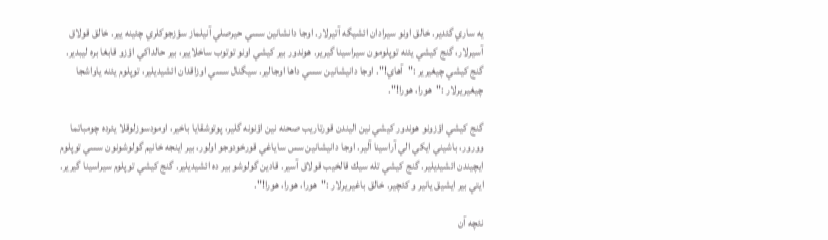يه ساري گئدير. خالق اونو سيرادان ائشيگه آتيرلار. اوجا دانشانين سسي حيرصلي آنيلماز سؤزجوكلري چئينه يير. خالق قولاق آسيرلار، گنج كيشي يئنه توپلومون سيراسينا گيرير. هوندور بير كيشي اونو توتوب ساخلايير، بير حالداكي اؤزو قابغا بره ليبدير. گنج كيشي چيغيرير :"آهاي!". اوجا دانيشانين سسي داها اوجالير. سيگنال سسي اوزاقدان ائشيديلير، توپلوم يئنه ياواشجا چيغيريرلار :"هورا، هورا!".

گنج كيشي اؤزونو هوندور كيشي نين اليندن قورتاريب صحنه نين اؤنونه گلير، پوتوشقايا باخير، اومودسوزلوقلا يئرده چومباتما وورور، باشيني ايكي الي آراسينا آلير. اوجا دانيشانين سس ساياغي قورخودوجو اولور، بير اينجه خانيم گولوشونون سسي توپلوم ايچيندن ائشيديلير. گنج كيشي تله سيك قالخيب قولاق آسير. قادين گولوشو بير ده ائشيديلير. گنج كيشي توپلوم سيراسينا گيرير. ايتي بير ايشيق يانير و كئچير. خالق باغيريرلار :"هورا، هورا، هورا!".

نئچه آن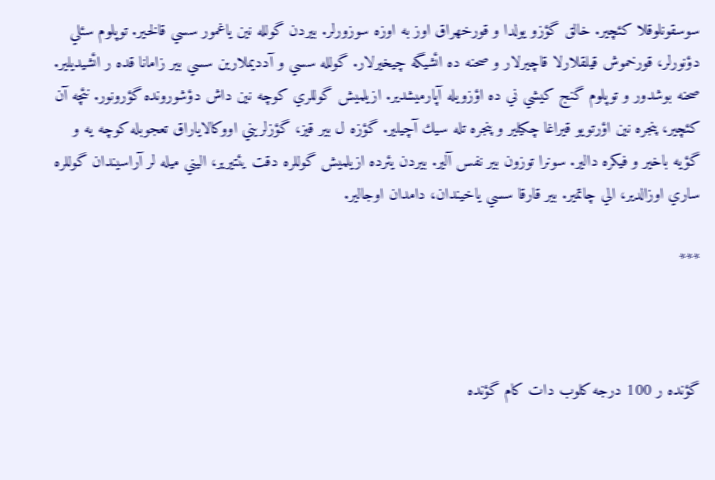سوسقونلوقلا كئچير. خالق گؤزو يولدا و قورخهراق اوز به اوزه سوزورلر. بيردن گولله نين ياغمور سسي قالخير. توپلوم سئلي دؤنورلر، قورخموش قيلقلارلا قاچيرلار و صحنه ده ائشيگه چيخيرلار. گولله سسي و آدديملارين سسي بير زامانا قده ر ائشيديلير. صحنه بوشدور و توپلوم گنج كيشي ني ده اؤزويله آپارميشدير. ازيلميش گوللري كوچه نين داش دؤشورونده گؤرونور. نئچه آن كئچير، پنجره نين اؤرتويو قيراغا چكيلير و پنجره تله سيك آچيلير. گؤزه ل بير قيز، گؤزلريني اووكالاياراق تعجوبله كوچه يه و گؤيه باخير و فيكره دالير. سونرا توزون بير نفس آلير. بيردن يئرده ازيلميش گوللره دقت يئتيرير، اليني ميله لر آراسيندان گوللره ساري اوزالدير، الي چاتمير. بير قارقا سسي ياخيندان، دامدان اوجالير.

***



گؤنده ر 100 درجه کلوب دات کام گؤنده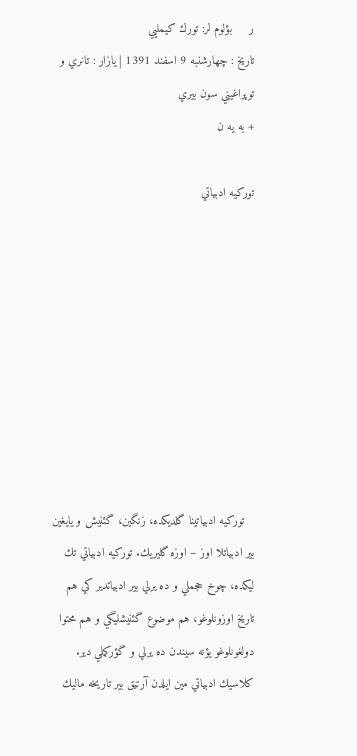ر     بؤلوم لر: تورك كيمليي
تاريخ : چهارشنبه 9 اسفند 1391 | یازار : تانري و توپراغيني سون بيري
+ به يه ن

توركيه ادبياتي









   توركيه ادبياتينا گلديكده، زنگين، گئنيش و يايغين بير ادبياتلا اوز – اوزه گليريك. توركيه ادبياتي تك ليكده، چوخ حجملي و ده يرلي بير ادبياتدير كي هم تاريخ اوزونلوغو، هم موضوع گئنيشليگي و هم محتوا دولغونلوغو يؤنه سيندن ده يرلي و گؤركملي دير. كلاسيك ادبياتي مين ايلدن آرتيق بير تاريخه ماليك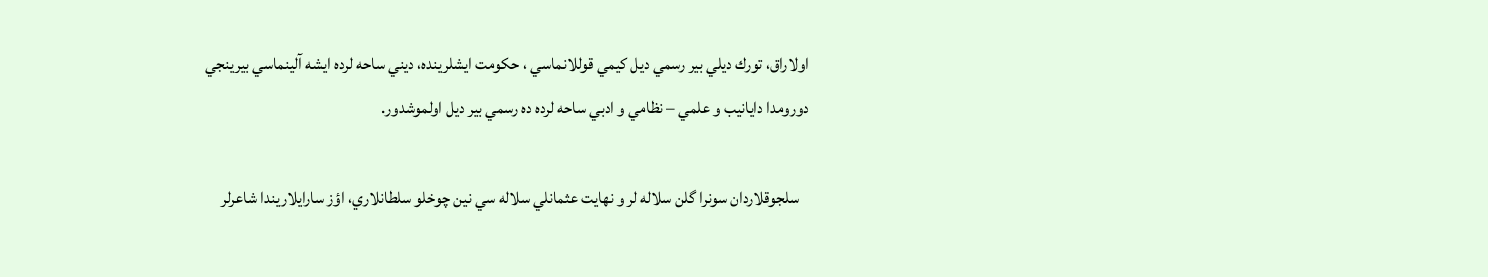اولاراق، تورك ديلي بير رسمي ديل كيمي قوللانماسي ، حكومت ايشلرينده، ديني ساحه لرده ايشه آلينماسي بيرينجي دورومدا دايانيب و علمي – نظامي و ادبي ساحه لرده ده رسمي بير ديل اولموشدور.

   سلجوقلاردان سونرا گلن سلاله لر و نهايت عثمانلي سلاله سي نين چوخلو سلطانلاري، اؤز سارايلاريندا شاعرلر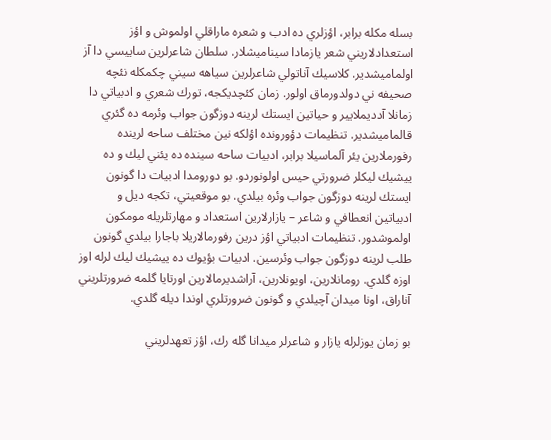بسله مكله برابر، اؤزلري ده ادب و شعره ماراقلي اولموش و اؤز استعدادلاريني شعر يازمادا سيناميشلار. سلطان شاعرلرين ساييسي دا آز اولماميشدير. كلاسيك آناتولي شاعرلرين سياهه سيني چكمكله نئچه صحيفه ني دولدورماق اولور. زمان كئچديكجه، تورك شعري و ادبياتي دا زمانلا آدديملايير و حياتين ايستك لرينه دوزگون جواب وئرمه ده گئري قالماميشدير. تنظيمات دؤورونده اؤلكه نين مختلف ساحه لرينده رفورملارين يئر آلماسيلا برابر، ادبيات ساحه سينده ده يئني ليك و ده ييشيك ليكلر ضرورتي حيس اولونوردو. بو دورومدا ادبيات دا گونون ايستك لرينه دوزگون جواب وئره بيلدي. بو موقعيتي، تكجه ديل و ادبياتين انعطافي و شاعر – يازارلارين استعداد و مهارتلريله مومكون اولموشدور. تنظيمات ادبياتي اؤز درين رفورمالاريلا باجارا بيلدي گونون طلب لرينه دوزگون جواب وئرسين. ادبيات بؤيوك ده ييشيك ليك لرله اوز اوزه گلدي. رومانلارين، اويونلارين، آراشديرمالارين اورتايا گلمه ضرورتلريني آناراق، اونا ميدان آچيلدي و گونون ضرورتلري اوندا ديله گلدي.

بو زمان يوزلرله يازار و شاعرلر ميدانا گله رك، اؤز تعهدلريني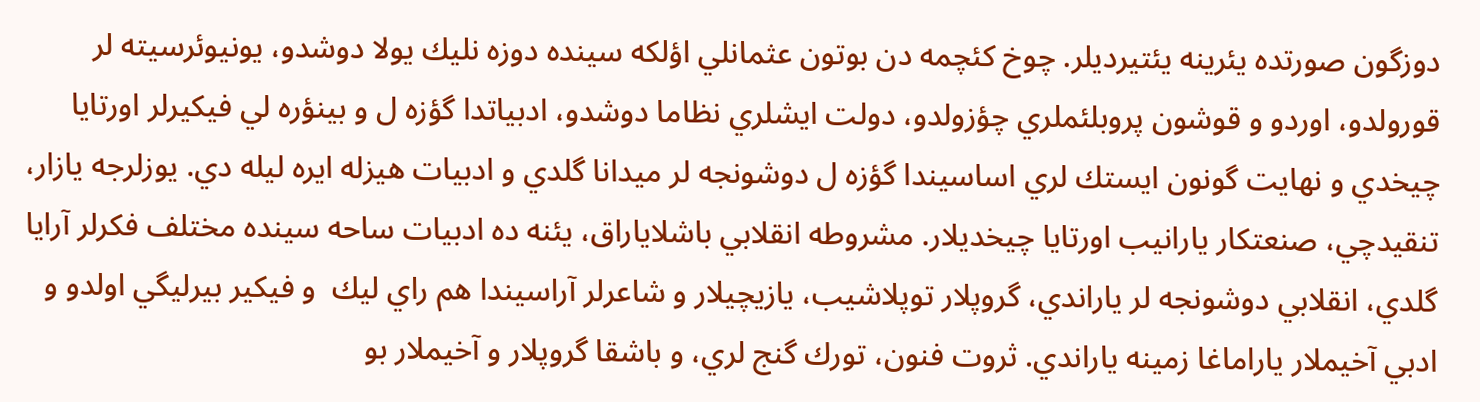دوزگون صورتده يئرينه يئتيرديلر. چوخ كئچمه دن بوتون عثمانلي اؤلكه سينده دوزه نليك يولا دوشدو، يونيوئرسيته لر قورولدو، اوردو و قوشون پروبلئملري چؤزولدو، دولت ايشلري نظاما دوشدو، ادبياتدا گؤزه ل و بينؤره لي فيكيرلر اورتايا چيخدي و نهايت گونون ايستك لري اساسيندا گؤزه ل دوشونجه لر ميدانا گلدي و ادبيات هيزله ايره ليله دي. يوزلرجه يازار، تنقيدچي، صنعتكار يارانيب اورتايا چيخديلار. مشروطه انقلابي باشلاياراق، يئنه ده ادبيات ساحه سينده مختلف فكرلر آرايا گلدي، انقلابي دوشونجه لر ياراندي، گروپلار توپلاشيب، يازيچيلار و شاعرلر آراسيندا هم راي ليك  و فيكير بيرليگي اولدو و ادبي آخيملار ياراماغا زمينه ياراندي. ثروت فنون، تورك گنج لري، و باشقا گروپلار و آخيملار بو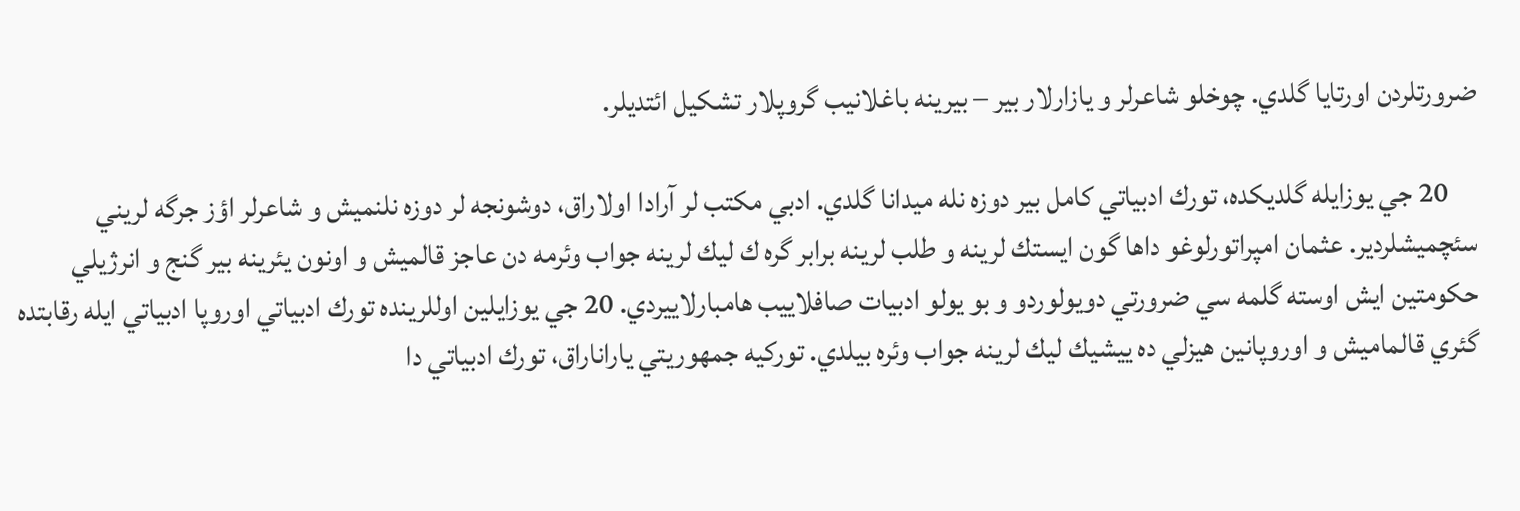ضرورتلردن اورتايا گلدي. چوخلو شاعرلر و يازارلار بير – بيرينه باغلانيب گروپلار تشكيل ائتديلر.

     20 جي يوزايله گلديكده، تورك ادبياتي كامل بير دوزه نله ميدانا گلدي. ادبي مكتب لر آرادا اولاراق، دوشونجه لر دوزه نلنميش و شاعرلر اؤز جرگه لريني سئچميشلردير. عثمان امپراتورلوغو داها گون ايستك لرينه و طلب لرينه برابر گره ك ليك لرينه جواب وئرمه دن عاجز قالميش و اونون يئرينه بير گنج و انرژيلي حكومتين ايش اوسته گلمه سي ضرورتي دويولوردو و بو يولو ادبيات صافلاييب هامبارلاييردي. 20 جي يوزايلين اوللرينده تورك ادبياتي اوروپا ادبياتي ايله رقابتده گئري قالماميش و اوروپانين هيزلي ده ييشيك ليك لرينه جواب وئره بيلدي. توركيه جمهوريتي ياراناراق، تورك ادبياتي دا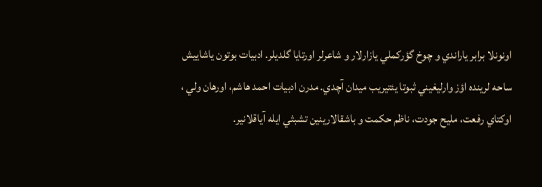اونونلا برابر ياراندي و چوخ گؤركملي يازارلار و شاعرلر اورتايا گلديلر. ادبيات بوتون ياشاييش ساحه لرينده اؤز وارليغيني ثبوتا يئتيريب ميدان آچدي. مدرن ادبيات احمد هاشم، اورهان ولي ، اوكتاي رفعت، مليح جودت، ناظم حكمت و باشقالارينين تشبثي ايله آياقلانير.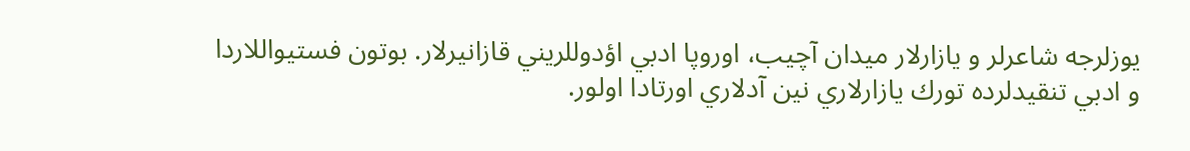يوزلرجه شاعرلر و يازارلار ميدان آچيب، اوروپا ادبي اؤدوللريني قازانيرلار. بوتون فستيواللاردا و ادبي تنقيدلرده تورك يازارلاري نين آدلاري اورتادا اولور.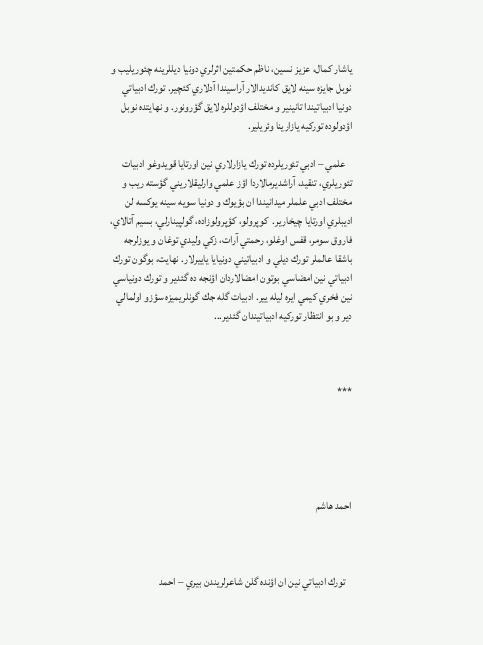ياشار كمال، عزيز نسين، ناظم حكمتين اثرلري دونيا ديللرينه چئوريليب و نوبل جايزه سينه لايق كانديدالار آراسيندا آدلاري كئچير. تورك ادبياتي دونيا ادبياتيندا تانينير و مختلف اؤدوللره لايق گؤرونور. و نهايتده نوبل اؤدولوده توركيه يازارينا وئريلير.

   علمي – ادبي تئوريلرده تورك يازارلاري نين اورتايا قويدوغو ادبيات تئوريلري، تنقيد، آراشديرمالاردا اؤز علمي وارليقلاريني گؤسته ريب و مختلف ادبي علملر ميدانيندا ان بؤيوك و دونيا سويه سينه يوكسه لن اديبلري اورتايا چيخارير.  كوپرولو، كؤپرولوزاده، گولپينارلي، بسيم آتالاي، فاروق سومر، قفس اوغلو، رحمتي آرات، زكي وليدي توغان و يوزلرجه باشقا عالملر تورك ديلي و ادبياتيني دونيايا ياييرلار. نهايت، بوگون تورك ادبياتي نين امضاسي بوتون امضالاردان اؤنجه ده گئدير و تورك دونياسي نين فخري كيمي ايره ليله يير. ادبيات گله جك گونلريميزه سؤزو اولمالي دير و بو انتظار توركيه ادبياتيندان گئدير...



***





احمد هاشم



   تورك ادبياتي نين ان اؤنده گلن شاعرلريندن بيري – احمد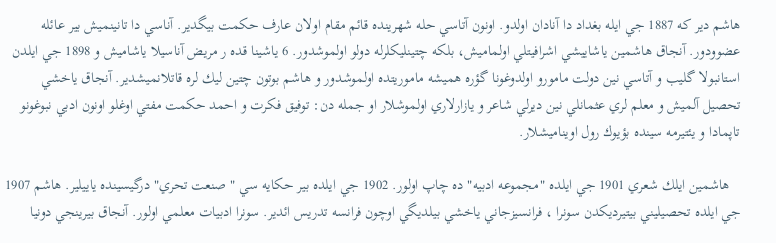هاشم دير كه 1887 جي ايله بغداد دا آنادان اولدو. اونون آتاسي حله شهرينده قائم مقام اولان عارف حكمت بيگدير. آناسي دا تانينميش بير عائله عضوودور. آنجاق هاشمين ياشاييشي اشرافيتلي اولماميش، بلكه چتينليكلرله دولو اولموشدور. 6 ياشينا قده ر مريض آناسيلا ياشاميش و 1898 جي ايلدن استانبولا گليب و آتاسي نين دولت مامورو اولدوغونا گؤره هميشه ماموريتده اولموشدور و هاشم بوتون چتين ليك لره قاتلانميشدير. آنجاق ياخشي تحصيل آلميش و معلم لري عثمانلي نين ديرلي شاعر و يازارلاري اولموشلار او جمله دن: توفيق فكرت و احمد حكمت مفتي اوغلو اونون ادبي نبوغونو تاپمادا و يئتيرمه سينده بؤيوك رول اويناميشلار.

   هاشمين ايلك شعري 1901 جي ايلده "مجموعه ادبيه" ده چاپ اولور. 1902 جي ايلده بير حكايه سي " صنعت تحري" درگيسينده ياييلير. هاشم 1907 جي ايلده تحصيليني بيتيرديكدن سونرا ، فرانسيزجاني ياخشي بيلديگي اوچون فرانسه تدريس ائدير. سونرا ادبيات معلمي اولور. آنجاق بيرينجي دونيا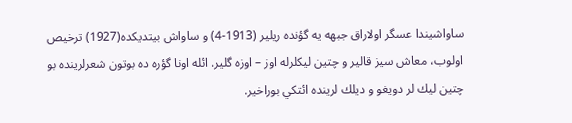ساواشيندا عسگر اولاراق جبهه يه گؤنده ريلير (1913-4) و ساواش بيتديكده(1927) ترخيص اولوب، معاش سيز قالير و چتين ليكلرله اوز – اوزه گلير. ائله اونا گؤره ده بوتون شعرلرينده بو چتين ليك لر دويغو و ديلك لرينده ائتكي بوراخير.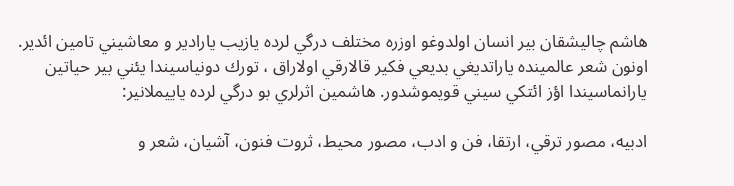هاشم چاليشقان بير انسان اولدوغو اوزره مختلف درگي لرده يازيب يارادير و معاشيني تامين ائدير. اونون شعر عالمينده ياراتديغي بديعي فكير قالارقي اولاراق ، تورك دونياسيندا يئني بير حياتين يارانماسيندا اؤز ائتكي سيني قويموشدور. هاشمين اثرلري بو درگي لرده ياييملانير:

ادبيه، مصور ترقي، ارتقا، فن و ادب، مصور محيط، ثروت فنون، آشيان، شعر و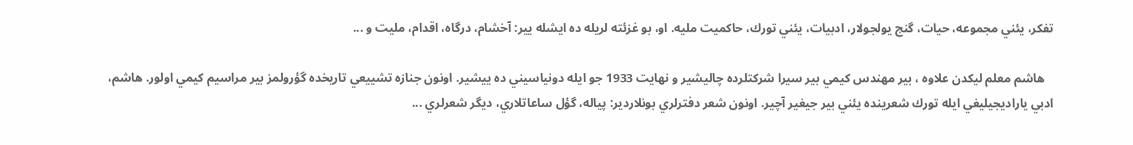تفكر، يئني مجموعه، حيات، گنج يولجولار، ادبيات، يئني تورك، حاكميت مليه. او، بو غزئته لريله ده ايشله يير: آخشام، درگاه، اقدام، مليت و ...

   هاشم معلم ليكدن علاوه ، بير مهندس كيمي بير سيرا شركتلرده چاليشير و نهايت 1933 جو ايله دونياسيني ده ييشير. اونون جنازه تشييعي تاريخده گؤرولمز بير مراسيم كيمي اولور. هاشم، ادبي ياراديجيليغي ايله تورك شعرينده يئني بير جيغير آچير. اونون شعر دفترلري بونلاردير: پياله، گؤل ساعاتلاري، ديگر شعرلري ...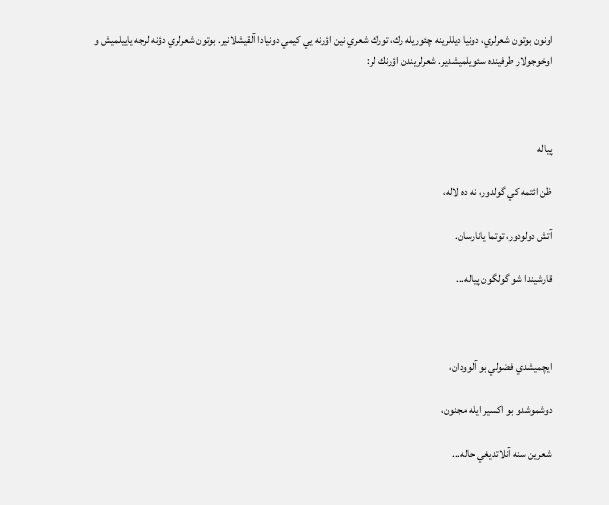اونون بوتون شعرلري، دونيا ديللرينه چئوريله رك، تورك شعري نين اؤرنه يي كيمي دونيادا آلقيشلانير. بوتون شعرلري دؤنه لرجه ياييلميش و اوخوجولار طرفينده سئويلميشدير. شعرلريندن اؤرنك لر:



پياله

ظن ائتمه كي گولدور، نه ده لاله،

آتش دولودور، توتما يانارسان.

قارشيندا شو گولگون پياله...



ايچميشدي فضولي بو آلوودان،

دوشموشدو بو اكسير ايله مجنون،

شعرين سنه آنلاتديغي حاله...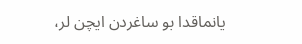يانماقدا بو ساغردن ايچن لر،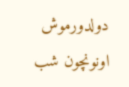دولدورموش اونونچون شب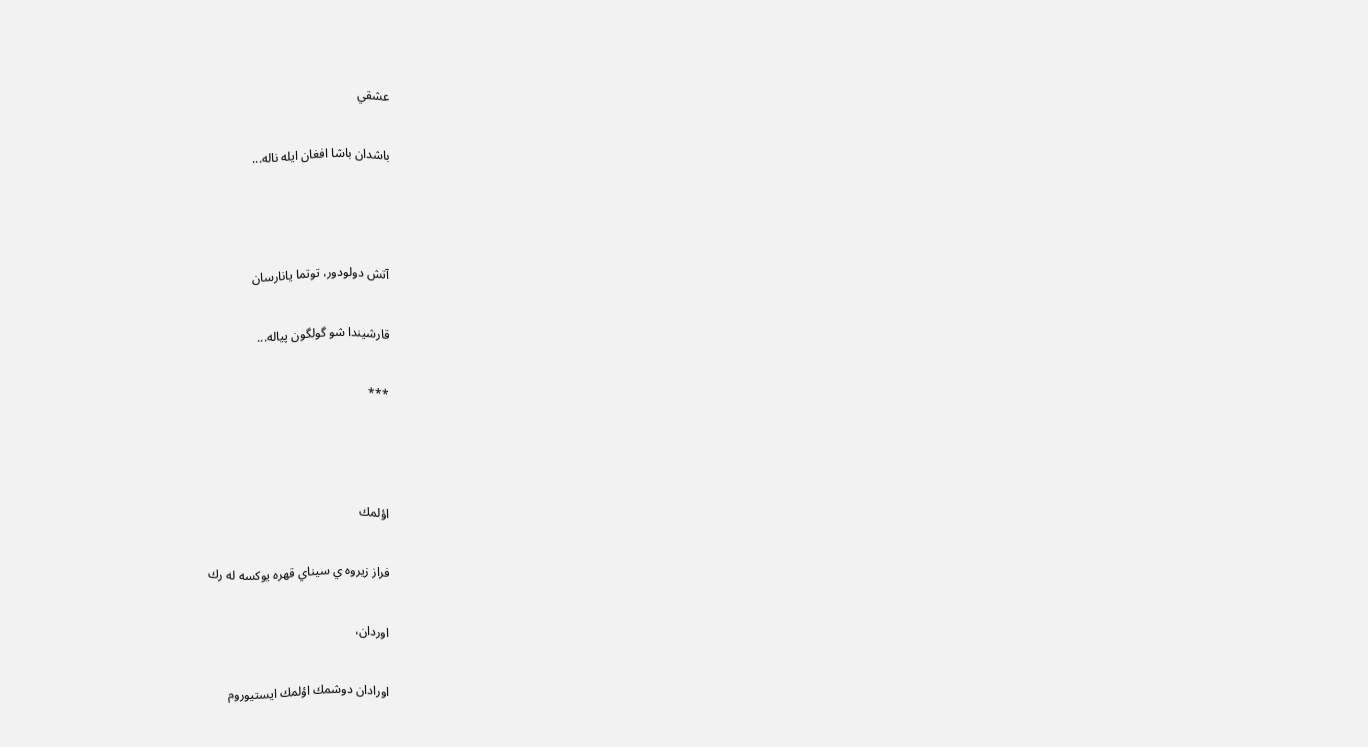عشقي

باشدان باشا افغان ايله ناله...



آتش دولودور، توتما يانارسان

قارشيندا شو گولگون پياله...

***



اؤلمك

فراز زيروه ي سيناي قهره يوكسه له رك

اوردان،

اورادان دوشمك اؤلمك ايستيوروم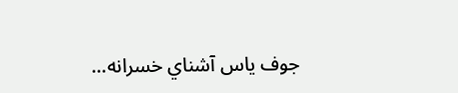جوف ياس آشناي خسرانه...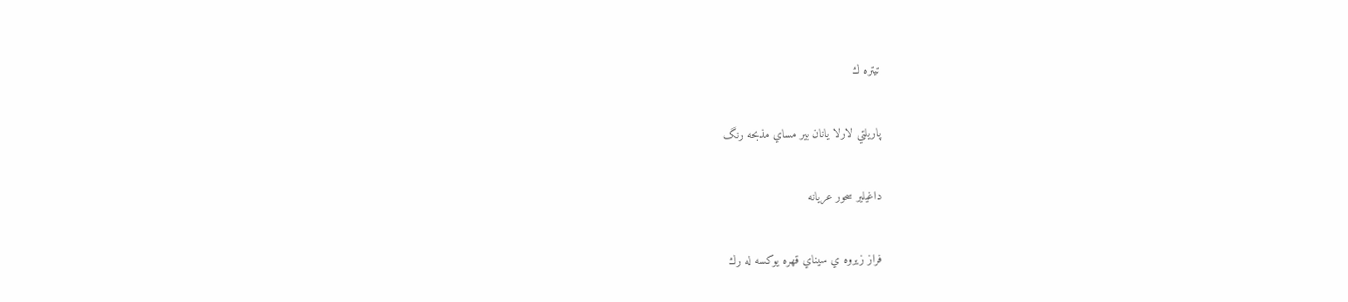تيتره ك

پاريلتي لارلا يانان بير مساي مذبحه رنگ

داغيلير سحور عريانه

فراز زيروه ي سيناي قهره يوكسه له رك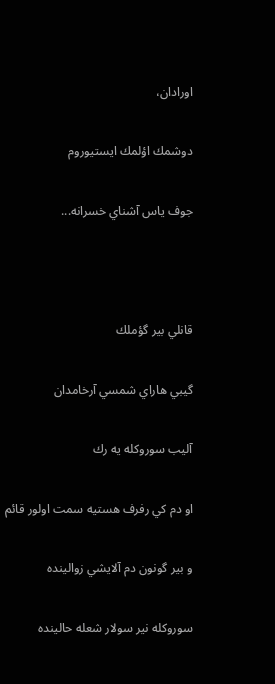اورادان،

دوشمك اؤلمك ايستيوروم

جوف ياس آشناي خسرانه...



قانلي بير گؤملك

گيبي هاراي شمسي آرخامدان

آليب سوروكله يه رك

او دم كي رفرف هستيه سمت اولور قائم

و بير گونون دم آلايشي زوالينده

سوروكله نير سولار شعله حالينده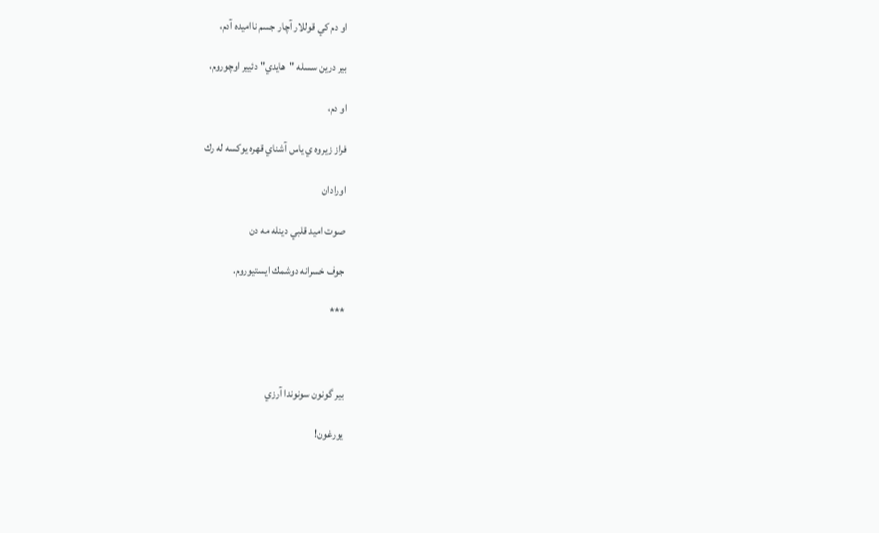او دم كي قوللار آچار جسم نااميده آدم،

بير درين سسله "هايدي" دئيير اوچوروم،

او دم،

فراز زيروه ي ياس آشناي قهره يوكسه له رك

اورادان

صوت اميد قلبي دينله مه دن

جوف خسرانه دوشمك ايستيوروم.

***



بير گونون سونوندا آرزي

يورغون!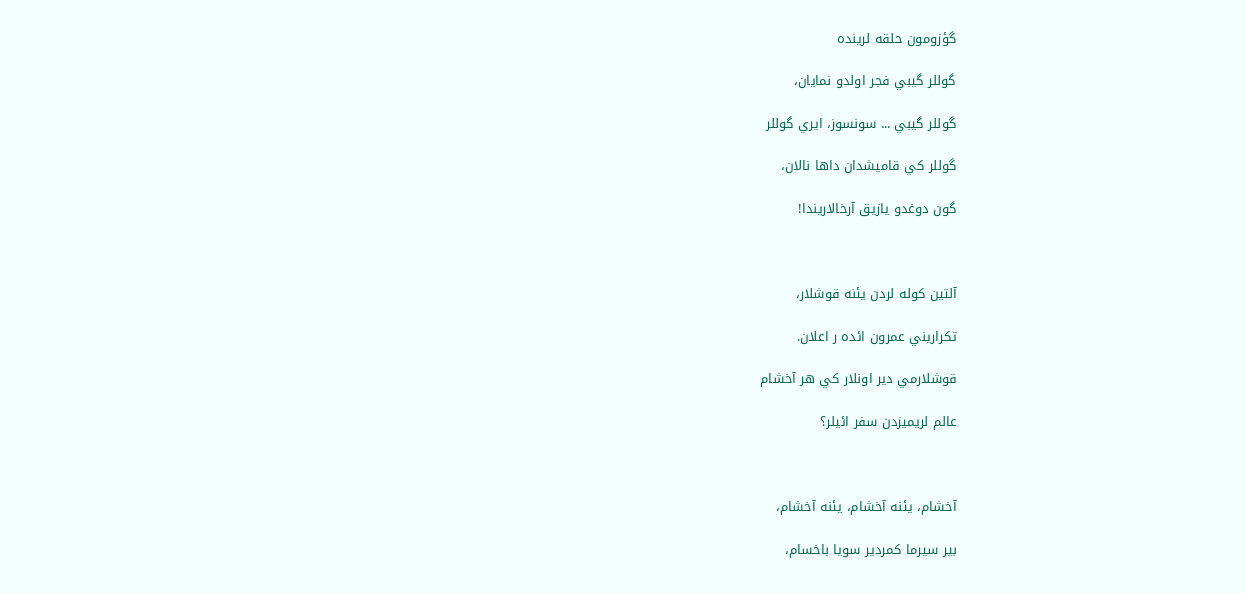گؤزومون حلقه لرينده

گوللر گيبي فجر اولدو نمايان،

گوللر گيبي ... سونسوز، ايري گوللر

گوللر كي قاميشدان داها نالان،

گون دوغدو يازيق آرخالاريندا!



آلتين كوله لردن يئنه قوشلار،

تكراريني عمرون ائده ر اعلان.

قوشلارمي دير اونلار كي هر آخشام

عالم لريميزدن سفر ائيلر؟



آخشام، يئنه آخشام، يئنه آخشام،

بير سيرما كمردير سويا باخسام،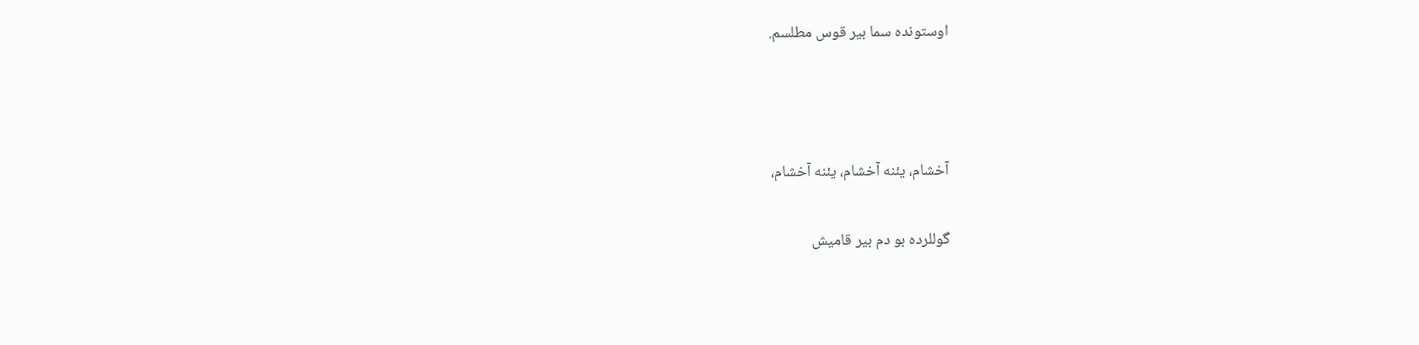اوستونده سما بير قوس مطلسم.



آخشام، يئنه آخشام، يئنه آخشام،

گوللرده بو دم بير قاميش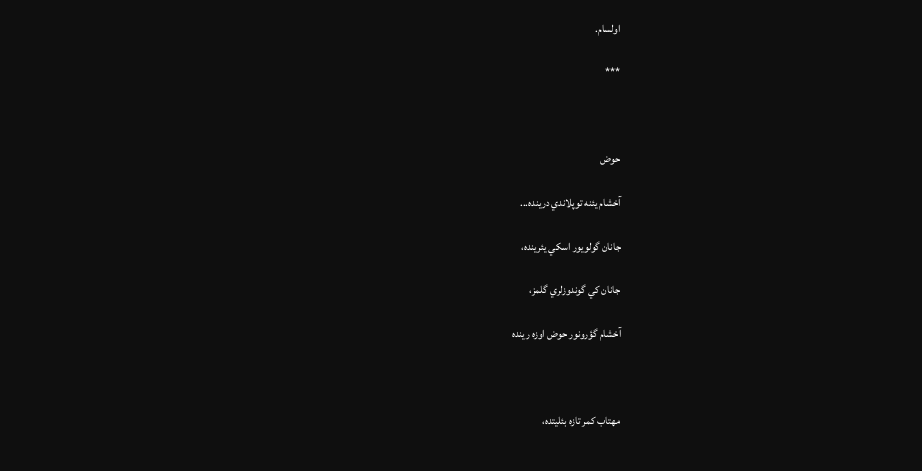اولسام.

***



حوض

آخشام يئنه توپلاندي درينده...

جانان گولويور اسكي يئرينده،

جانان كي گوندوزلري گلمز،

آخشام گؤرونور حوض اوزه رينده



مهتاب كمر تازه بئليتده،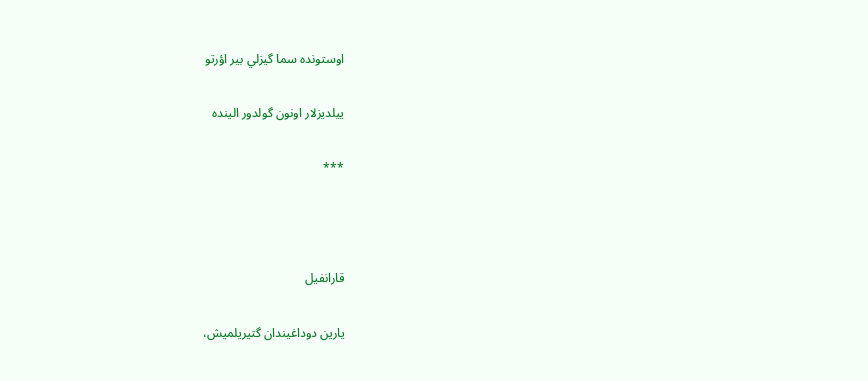اوستونده سما گيزلي بير اؤرتو

ييلديزلار اونون گولدور الينده

***



قارانفيل

يارين دوداغيندان گتيريلميش،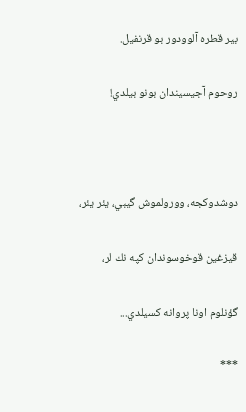بير قطره آلوودور بو قرنفيل.

روحوم آجيسيندان بونو بيلدي!



دوشدوكجه، وورولموش گيبي، يئر يئر،

قيزغين قوخوسوندان كپه نك لر،

گؤنلوم اونا پروانه كسيلدي...

***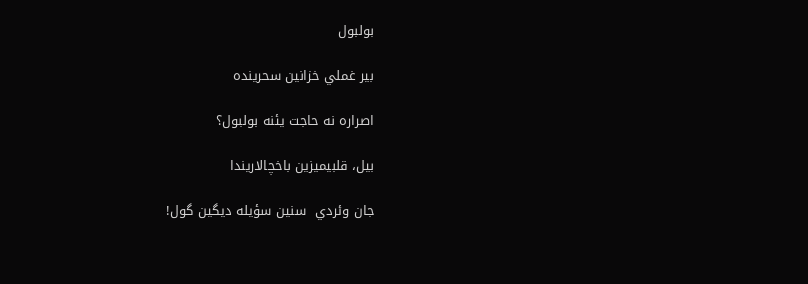بولبول

بير غملي خزانين سحرينده

اصراره نه حاجت يئنه بولبول؟

بيل، قلبيميزين باخچالاريندا

جان وئردي  سنين سؤيله ديگين گول!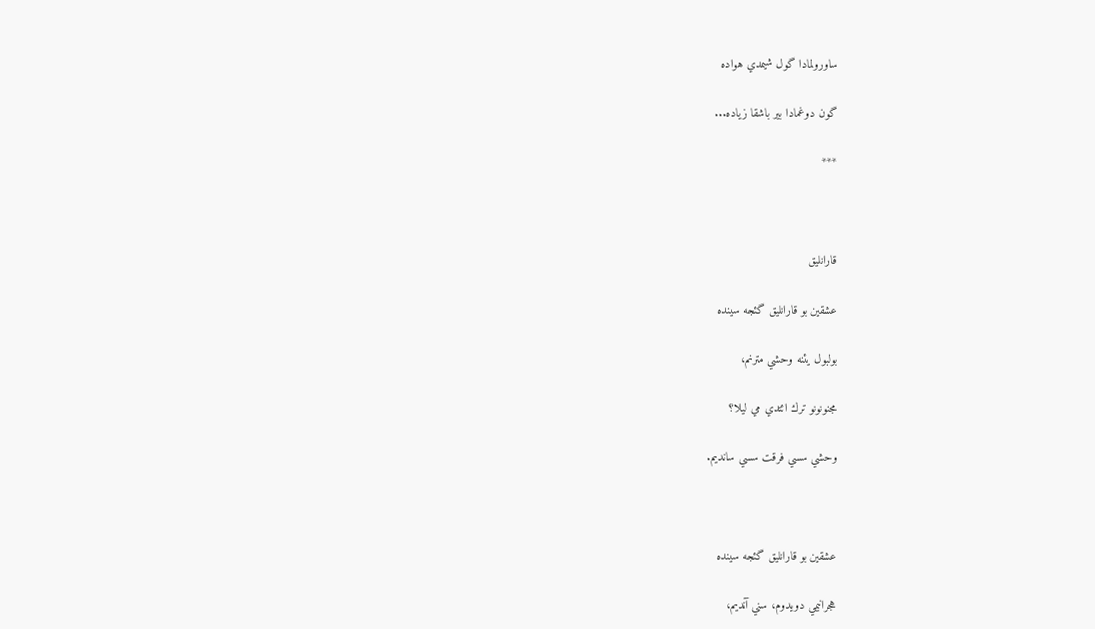ساورولمادا گول شيمدي هواده

گون دوغمادا بير باشقا زياده...

***



قارانليق

عشقين بو قارانليق گئجه سينده

بولبول يئنه وحشي مترنم،

مجنونونو ترك ائتدي مي ليلا؟

وحشي سسي فرقت سسي سانديم.



عشقين بو قارانليق گئجه سينده

هجرانيمي دويدوم، سني آنديم،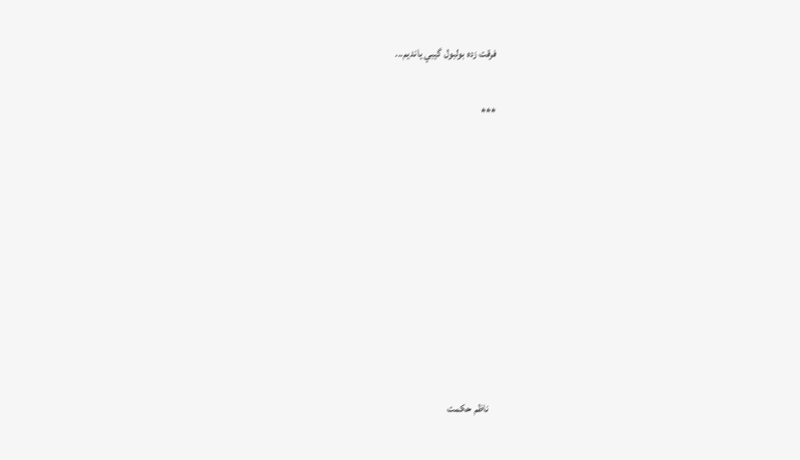فرقت زده بولبول گيبي يانديم...

***









   ناظم حكمت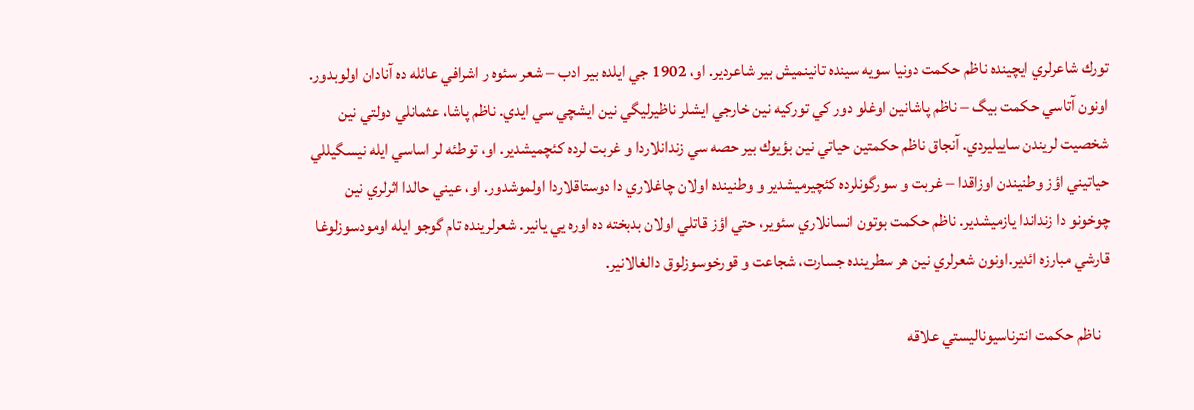تورك شاعرلري ايچينده ناظم حكمت دونيا سويه سينده تانينميش بير شاعردير. او، 1902 جي ايلده بير ادب – شعر سئوه ر اشرافي عائله ده آنادان اولوبدور. اونون آتاسي حكمت بيگ – ناظم پاشانين اوغلو دور كي توركيه نين خارجي ايشلر ناظيرليگي نين ايشچي سي ايدي. ناظم پاشا، عثمانلي دولتي نين شخصيت لريندن ساييليردي. آنجاق ناظم حكمتين حياتي نين بؤيوك بير حصه سي زندانلاردا و غربت لرده كئچميشدير. او، توطئه لر اساسي ايله نيسگيللي حياتيني اؤز وطنيندن اوزاقدا – غربت و سورگونلرده كئچيرميشدير و وطنينده اولان چاغلاري دا دوستاقلاردا اولموشدور. او، عيني حالدا اثرلري نين چوخونو دا زنداندا يازميشدير. ناظم حكمت بوتون انسانلاري سئوير، حتي اؤز قاتلي اولان بدبخته ده اوره يي يانير. شعرلرينده تام گوجو ايله اومودسوزلوغا قارشي مبارزه ائدير.اونون شعرلري نين هر سطرينده جسارت، شجاعت و قورخوسوزلوق دالغالانير.

   ناظم حكمت انترناسيوناليستي علاقه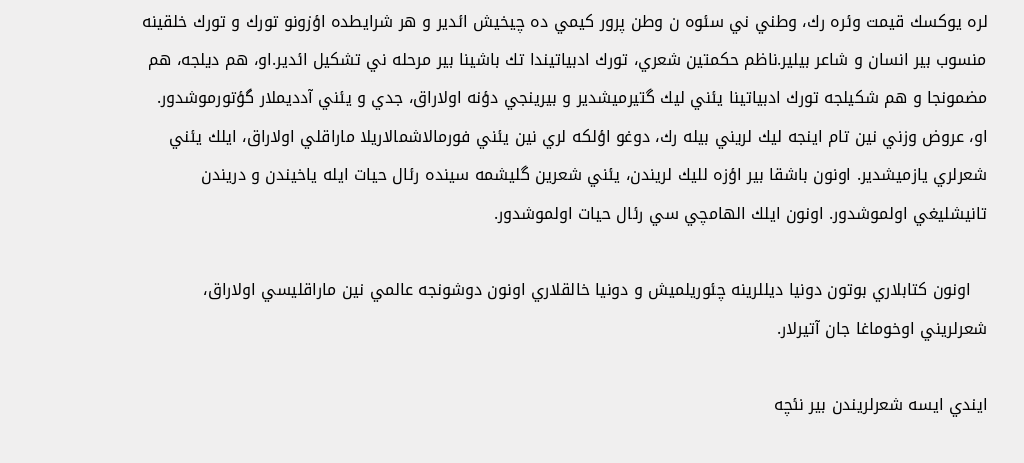لره يوكسك قيمت وئره رك، وطني ني سئوه ن وطن پرور كيمي ده چيخيش ائدير و هر شرايطده اؤزونو تورك و تورك خلقينه منسوب بير انسان و شاعر بيلير.ناظم حكمتين شعري، تورك ادبياتيندا تك باشينا بير مرحله ني تشكيل ائدير.او، هم ديلجه، هم مضمونجا و هم شكيلجه تورك ادبياتينا يئني ليك گتيرميشدير و بيرينجي دؤنه اولاراق، جدي و يئني آدديملار گؤتورموشدور. او، عروض وزني نين تام اينجه ليك لريني بيله رك، دوغو اؤلكه لري نين يئني فورمالاشمالاريلا ماراقلي اولاراق، ايلك يئني شعرلري يازميشدير. اونون باشقا بير اؤزه لليك لريندن، يئني شعرين گليشمه سينده رئال حيات ايله ياخيندن و دريندن تانيشليغي اولموشدور. اونون ايلك الهامچي سي رئال حيات اولموشدور.

   اونون كتابلاري بوتون دونيا ديللرينه چئوريلميش و دونيا خالقلاري اونون دوشونجه عالمي نين ماراقليسي اولاراق، شعرلريني اوخوماغا جان آتيرلار.

ايندي ايسه شعرلريندن بير نئچه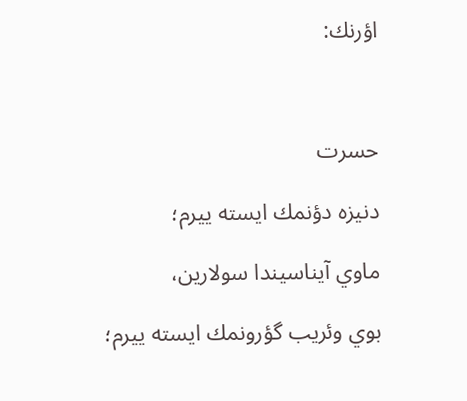اؤرنك:



حسرت

دنيزه دؤنمك ايسته ييرم؛

ماوي آيناسيندا سولارين،

بوي وئريب گؤرونمك ايسته ييرم؛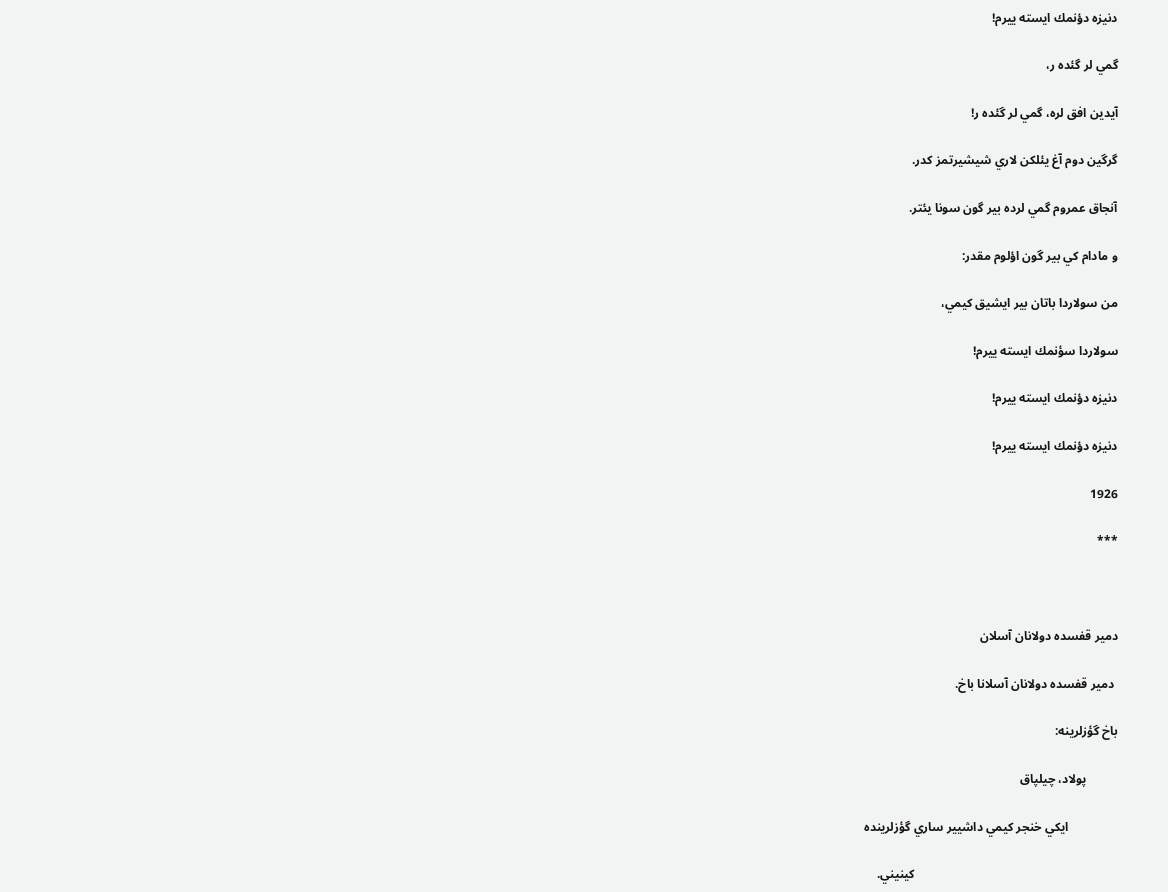دنيزه دؤنمك ايسته ييرم!

گمي لر گئده ر،

آيدين افق لره، گمي لر گئده ر!

گرگين دوم آغ يئلكن لاري شيشيرتمز كدر.

آنجاق عمروم گمي لرده بير گون سونا يئتر.

و مادام كي بير گون اؤلوم مقدر:

من سولاردا باتان بير ايشيق كيمي،

سولاردا سؤنمك ايسته ييرم!

دنيزه دؤنمك ايسته ييرم!

دنيزه دؤنمك ايسته ييرم!

1926

***



دمير قفسده دولانان آسلان

 دمير قفسده دولانان آسلانا باخ.

باخ گؤزلرينه:

          پولاد، چيلپاق

                ايكي خنجر كيمي داشيير ساري گؤزلرينده

                                                                 كينيني.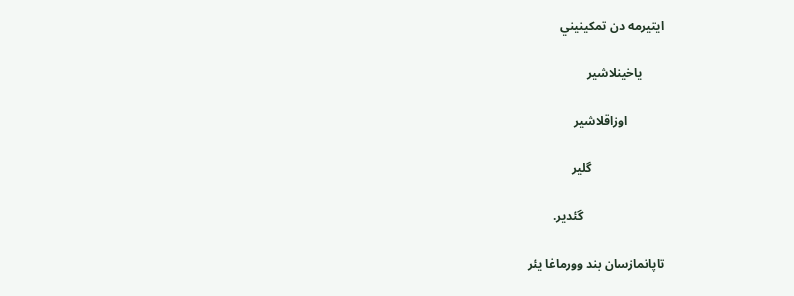ايتيرمه دن تمكينيني

       ياخينلاشير

            اوزاقلاشير

                       گلير

                          گئدير.

تاپانمازسان بند وورماغا يئر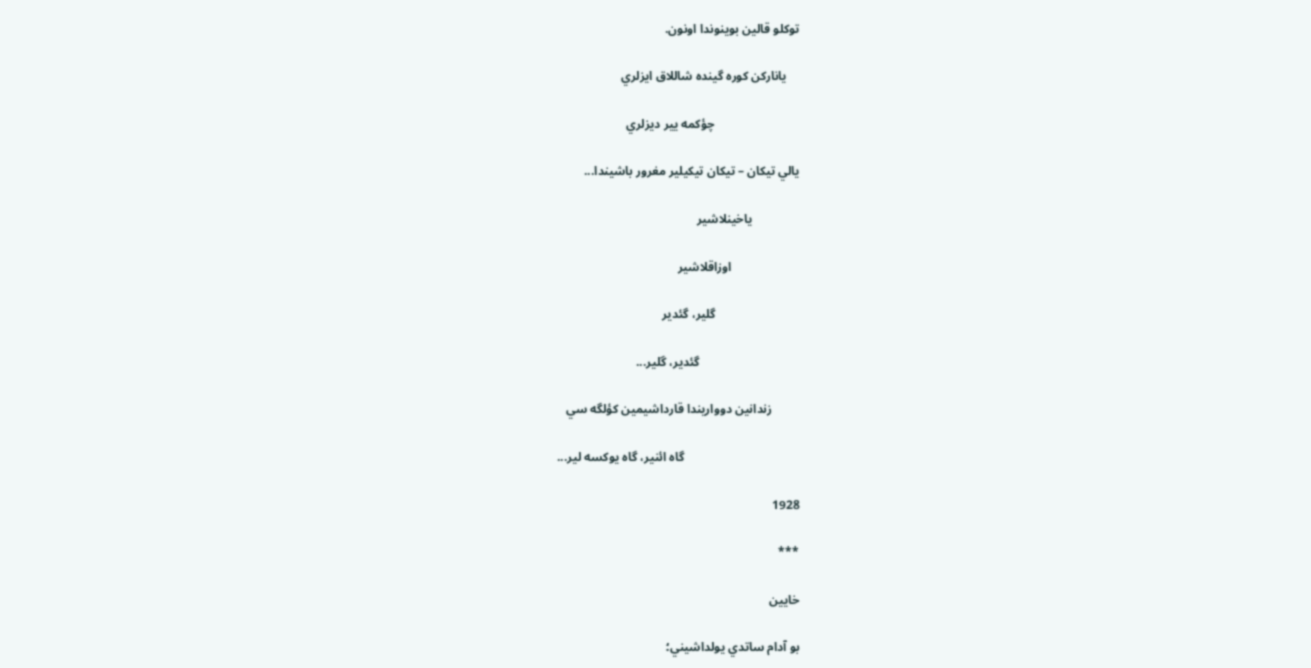توكلو قالين بوينوندا اونون.

    ياناركن كوره گينده شاللاق ايزلري

                           چؤكمه يير ديزلري

يالي تيكان – تيكان تيكيلير مغرور باشيندا...

               ياخينلاشير

                      اوزاقلاشير

                           گلير، گئدير

                                گئدير، گلير...

         زندانين دوواريندا قارداشيمين كؤلگه سي

                                     گاه ائنير، گاه يوكسه لير...

1928

***

خايين

بو آدام ساتدي يولداشيني؛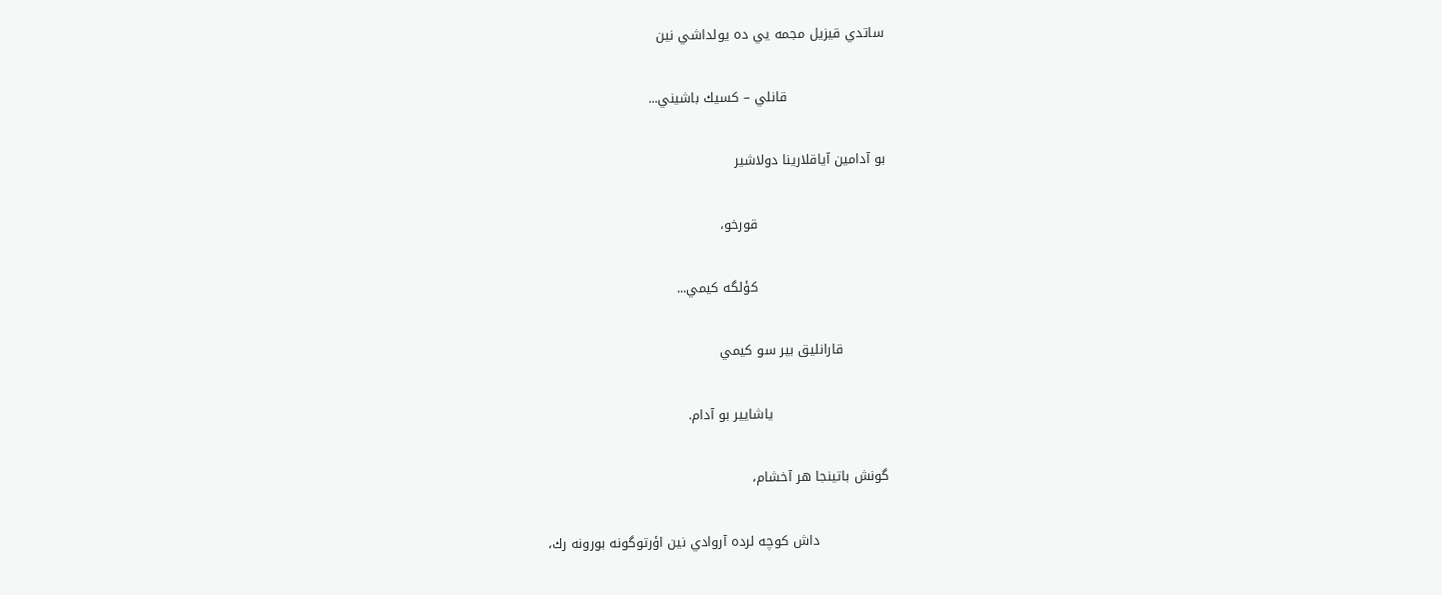ساتدي قيزيل مجمه يي ده يولداشي نين

                      قانلي – كسيك باشيني...

بو آدامين آياقلارينا دولاشير

                             قورخو،

                             كؤلگه كيمي...

          قارانليق بير سو كيمي

                          ياشايير بو آدام.

گونش باتينجا هر آخشام،

                داش كوچه لرده آروادي نين اؤرتوگونه بورونه رك،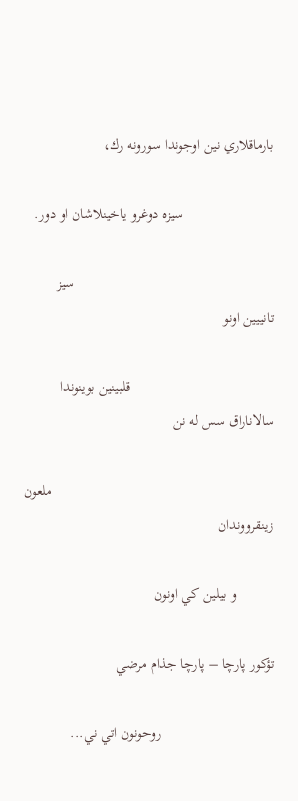بارماقلاري نين اوجوندا سورونه رك،

                        سيزه دوغرو ياخينلاشان او دور.

                                                     سيز تانييين اونو

                                      قلبينين بوينوندا سالاناراق سس له نن

                                                           ملعون زينقرووندان

          و بيلين كي اونون

تؤكور پارچا – پارچا جذام مرضي

                              روحونون اتي ني...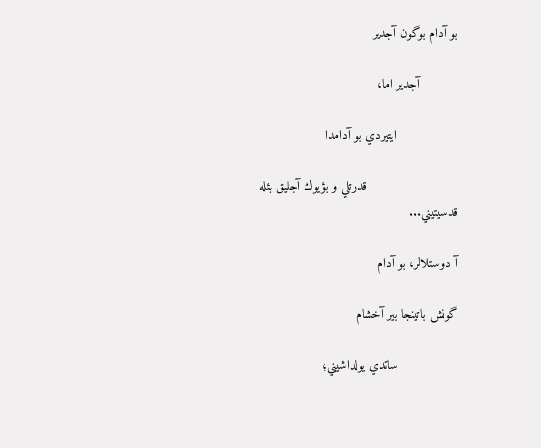بو آدام بوگون آجدير

          آجدير اما،

                ايتيردي بو آدامدا

                        قدرتلي و بؤيوك آجليق بئله قدسيتيني...

آ دوستلالر، بو آدام

گونش باتينجا بير آخشام

                ساتدي يولداشيني؛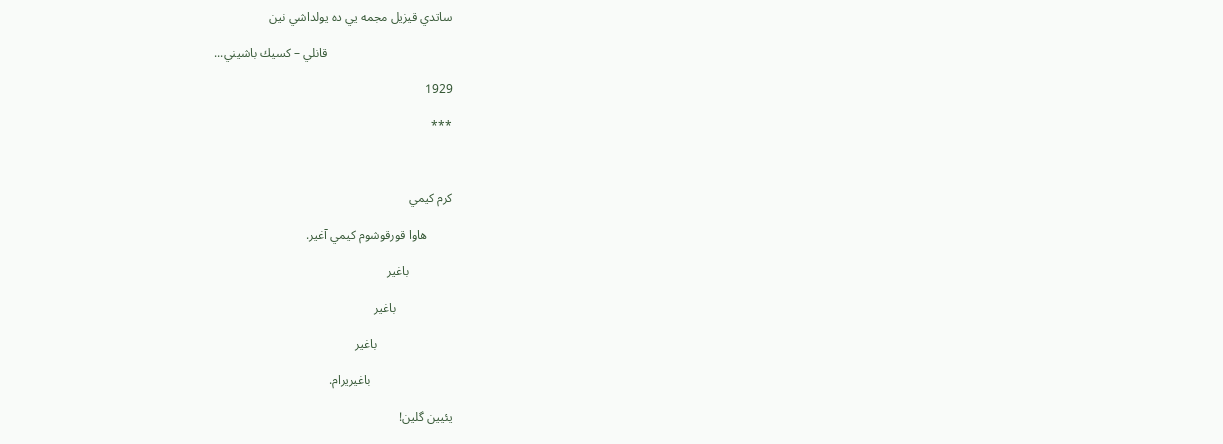ساتدي قيزيل مجمه يي ده يولداشي نين

                                        قانلي – كسيك باشيني...

1929

***



كرم كيمي

        هاوا قورقوشوم كيمي آغير.

              باغير

                  باغير

                        باغير

                          باغيريرام.

يئيين گلين!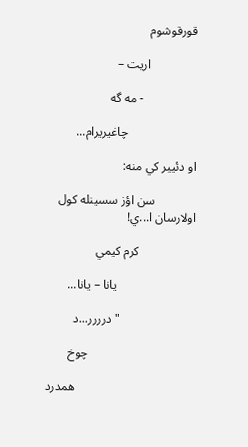قورقوشوم

               اريت –

                 - مه گه

                      چاغيريرام...

او دئيير كي منه:

             سن اؤز سسينله كول اولارسان ا...ي!

                  كرم كيمي

                         يانا – يانا...

                        "درررر...د

                                  چوخ

                                      همدرد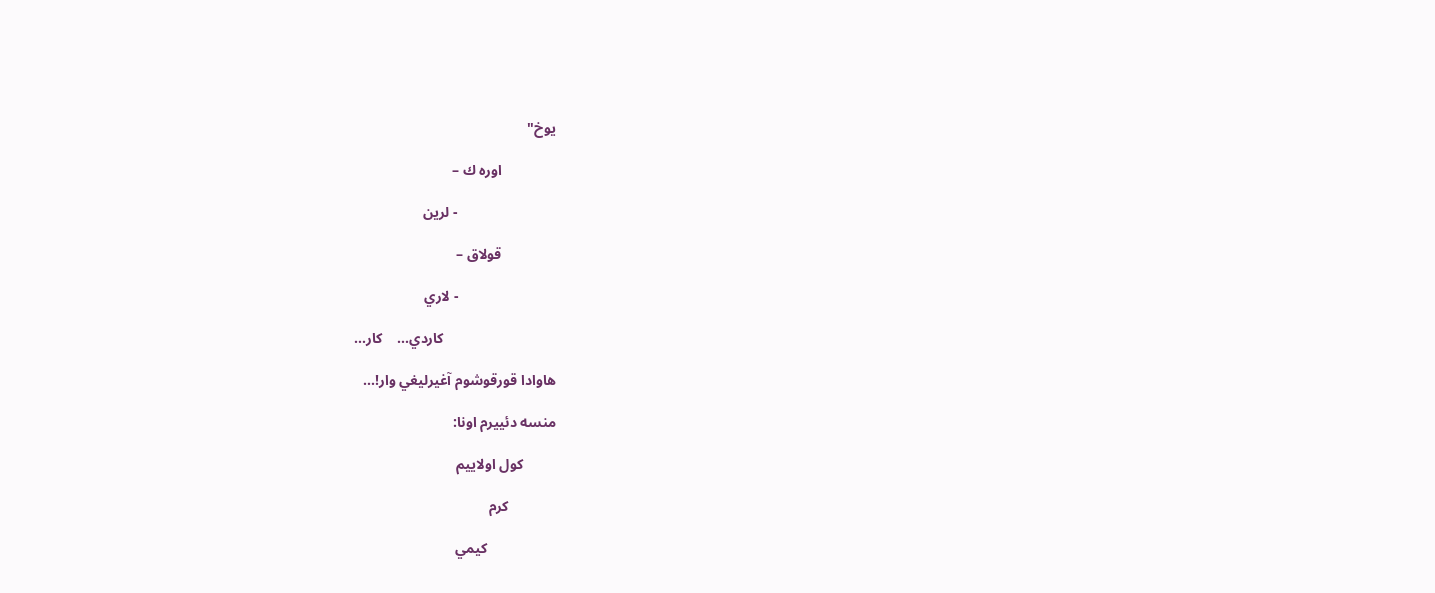يوخ"

               اوره ك –

                           - لرين

               قولاق –

                           - لاري

                               كاردي...    كار...

هاوادا قورقوشوم آغيرليغي وار!...

منسه دئييرم اونا:

         كول اولاييم

             كرم

                   كيمي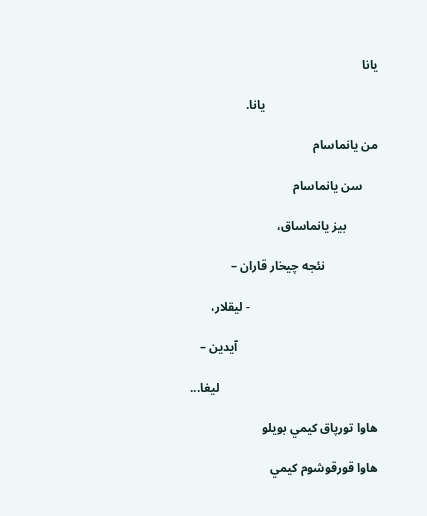يانا

                                    يانا.

من يانماسام

     سن يانماسام

          بيز يانماساق،

                 نئجه چيخار قاران –

                                         - ليقلار،

                                             آيدين –

                                                   ليغا...

هاوا تورپاق كيمي بويلو

هاوا قورقوشوم كيمي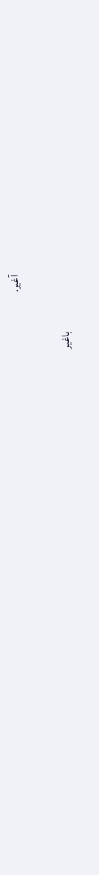آغير.

                           باغير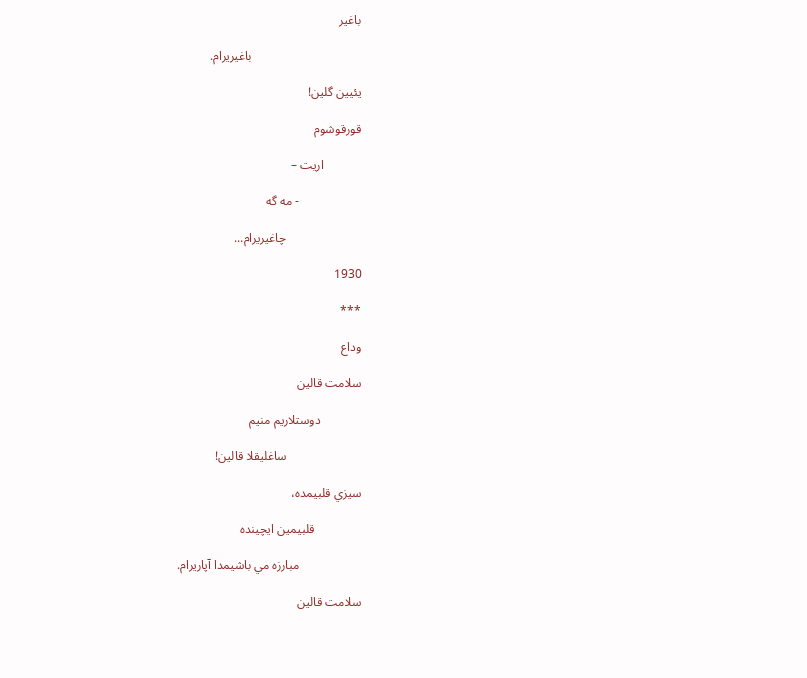باغير

                                   باغيريرام.

يئيين گلين!

قورقوشوم

            اريت –

                    - مه گه

                        چاغيريرام...

1930

***

وداع

سلامت قالين

             دوستلاريم منيم

                        ساغليقلا قالين!

سيزي قلبيمده،

               قلبيمين ايچينده

                    مبارزه مي باشيمدا آپاريرام.

سلامت قالين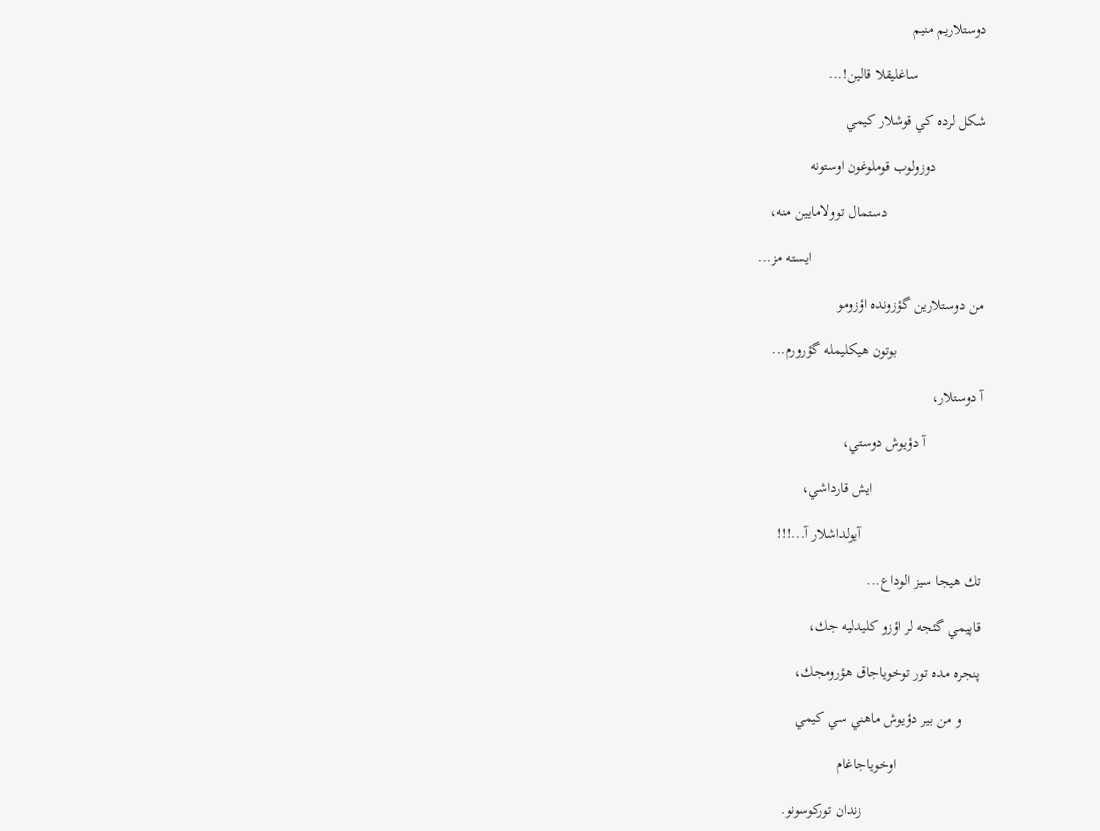دوستلاريم منيم

                  ساغليقلا قالين!...

شكل لرده كي قوشلار كيمي

             دوزولوب قوملوغون اوستونه

                          دستمال توولامايين منه،

                                              ايسته مز...

من دوستلارين گؤزونده اؤزومو

                       بوتون هيكليمله گؤرورم...

آ دوستلار،

               آ دؤيوش دوستي،

                             ايش قارداشي،

                                آيولداشلار آ...!!!

تك هيجا سيز الوداع...

قاپيمي گئجه لر اؤزو كليدليه جك،

پنجره مده تور توخوياجاق هؤرومجك،

     و من بير دؤيوش ماهني سي كيمي

                      اوخوياجاغام

                               زندان توركوسونو.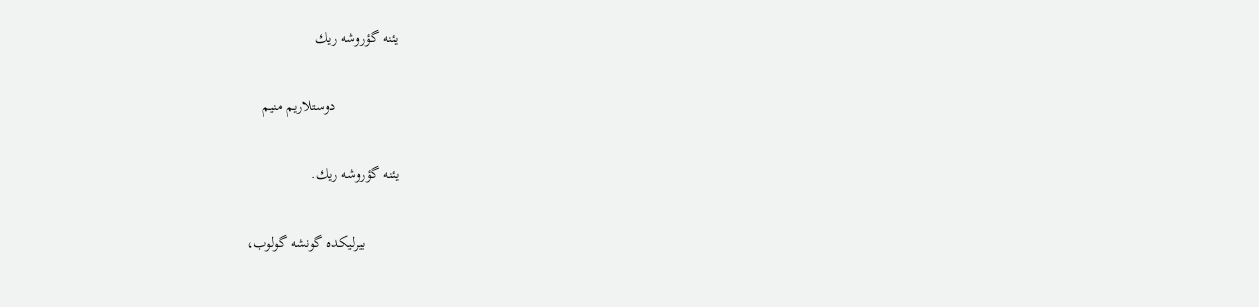يئنه گؤروشه ريك

                 دوستلاريم منيم

يئنه گؤروشه ريك.

         بيرليكده گونشه گولوب،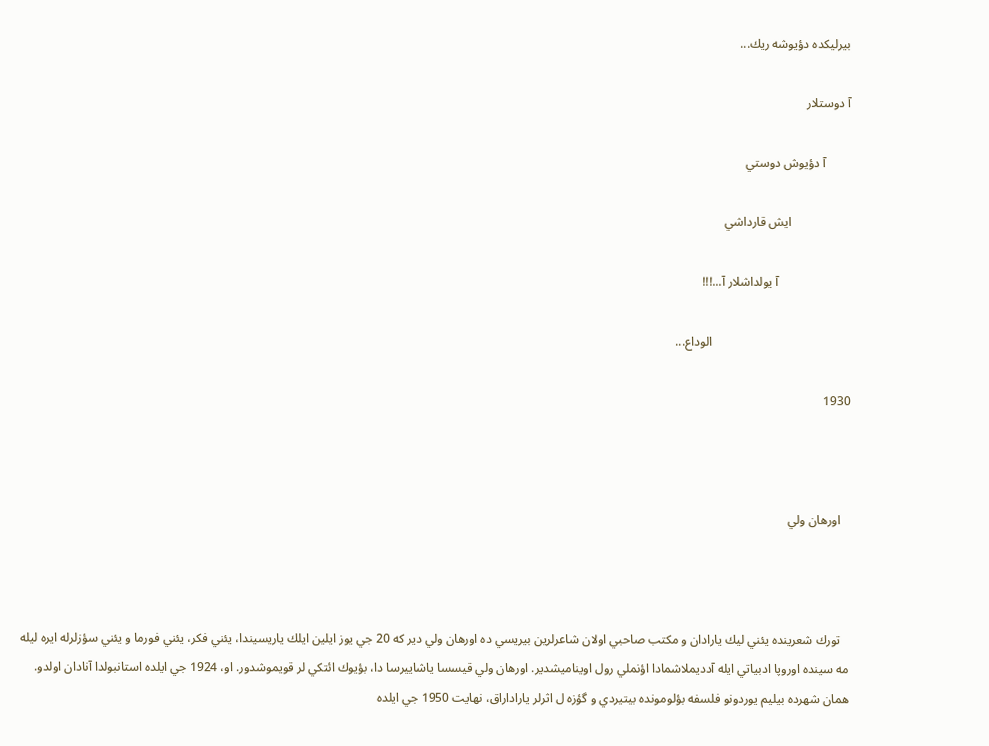بيرليكده دؤيوشه ريك...

آ دوستلار

        آ دؤيوش دوستي

                   ايش قارداشي

                       آ يولداشلار آ...!!!

                                            الوداع...

1930



   اورهان ولي



   تورك شعرينده يئني ليك يارادان و مكتب صاحبي اولان شاعرلرين بيريسي ده اورهان ولي دير كه 20 جي يوز ايلين ايلك ياريسيندا، يئني فكر، يئني فورما و يئني سؤزلرله ايره ليله مه سينده اوروپا ادبياتي ايله آدديملاشمادا اؤنملي رول اويناميشدير. اورهان ولي قيسسا ياشاييرسا دا، بؤيوك ائتكي لر قويموشدور. او، 1924 جي ايلده استانبولدا آنادان اولدو. همان شهرده بيليم يوردونو فلسفه بؤلومونده بيتيردي و گؤزه ل اثرلر ياراداراق، نهايت 1950 جي ايلده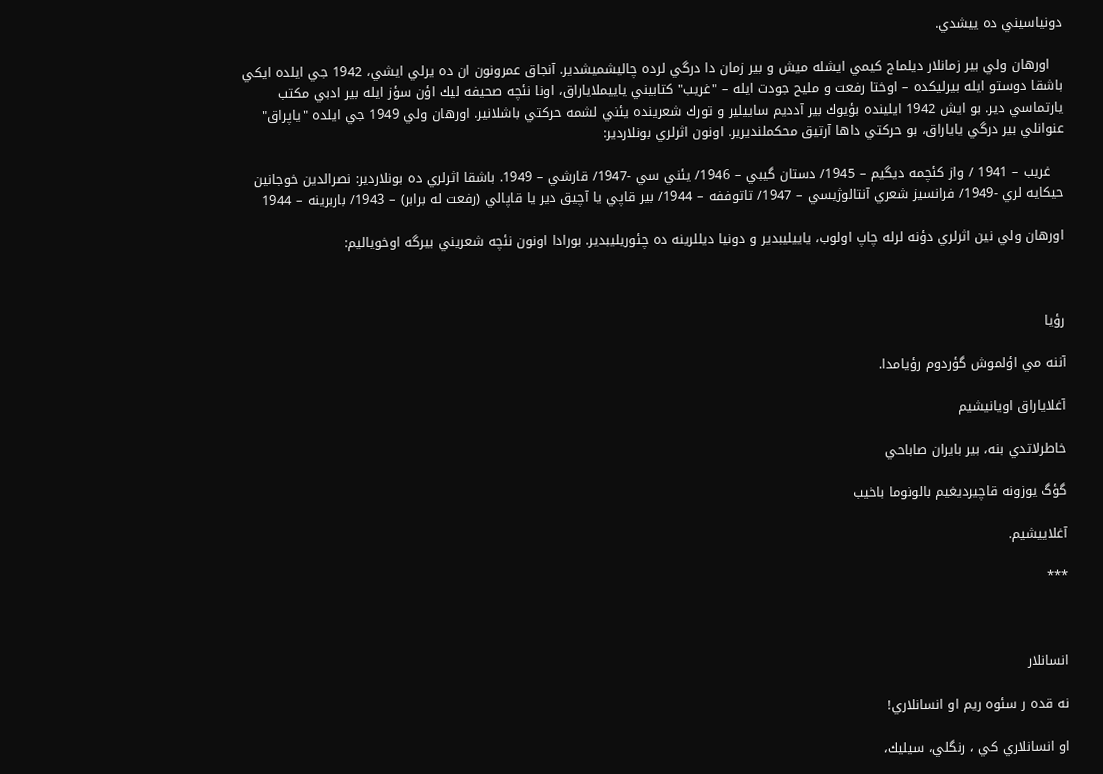دونياسيني ده ييشدي.

   اورهان ولي بير زمانلار ديلماج كيمي ايشله ميش و بير زمان دا درگي لرده چاليشميشدير. آنجاق عمرونون ان ده يرلي ايشي، 1942 جي ايلده ايكي باشقا دوستو ايله بيرليكده – اوختا رفعت و مليح جودت ايله – "غريب" كتابيني ياييملاياراق، اونا نئچه صحيفه ليك اؤن سؤز ايله بير ادبي مكتب يارتماسي دير. بو ايش 1942 ايلينده بؤيوك بير آدديم ساييلير و تورك شعرينده يئني لشمه حركتي باشلانير. اورهان ولي 1949 جي ايلده "ياپراق" عنوانلي بير درگي ياياراق، بو حركتي داها آرتيق محكملنديرير. اونون اثرلري بونلاردير:

   غريب – 1941 / واز كئچمه ديگيم – 1945/ دستان گيبي – 1946/ يئني سي -1947/ قارشي – 1949. باشقا اثرلري ده بونلاردير: نصرالدين خوجانين حيكايه لري -1949/ فرانسيز شعري آنتالوژيسي – 1947/ تاتوففه – 1944/ بير قاپي يا آچيق دير يا قاپالي (رفعت له برابر) – 1943/ باربرينه – 1944

اورهان ولي نين اثرلري دؤنه لرله چاپ اولوب، ياييليبدير و دونيا ديللرينه ده چئوريليبدير. بورادا اونون نئچه شعريني بيرگه اوخوياليم:



رؤيا

آننه مي اؤلموش گؤردوم رؤيامدا.

آغلاياراق اويانيشيم

خاطرلاتدي بنه، بير بايران صاباحي

گؤگ يوزونه قاچيرديغيم بالونوما باخيب

آغلاييشيم.

***



انسانلار

نه قده ر سئوه ريم او انسانلاري!

او انسانلاري كي ، رنگلي، سيليك،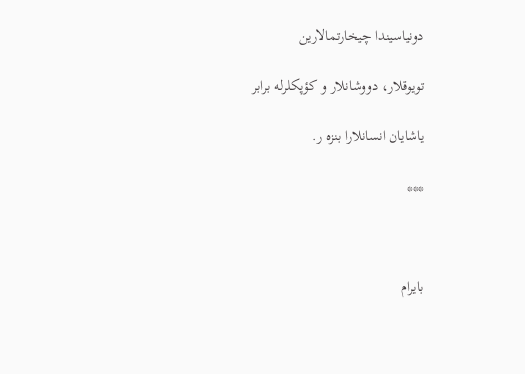دونياسيندا چيخارتمالارين

تويوقلار، دووشانلار و كؤپكلرله برابر

ياشايان انسانلارا بنزه ر.

***



بايرام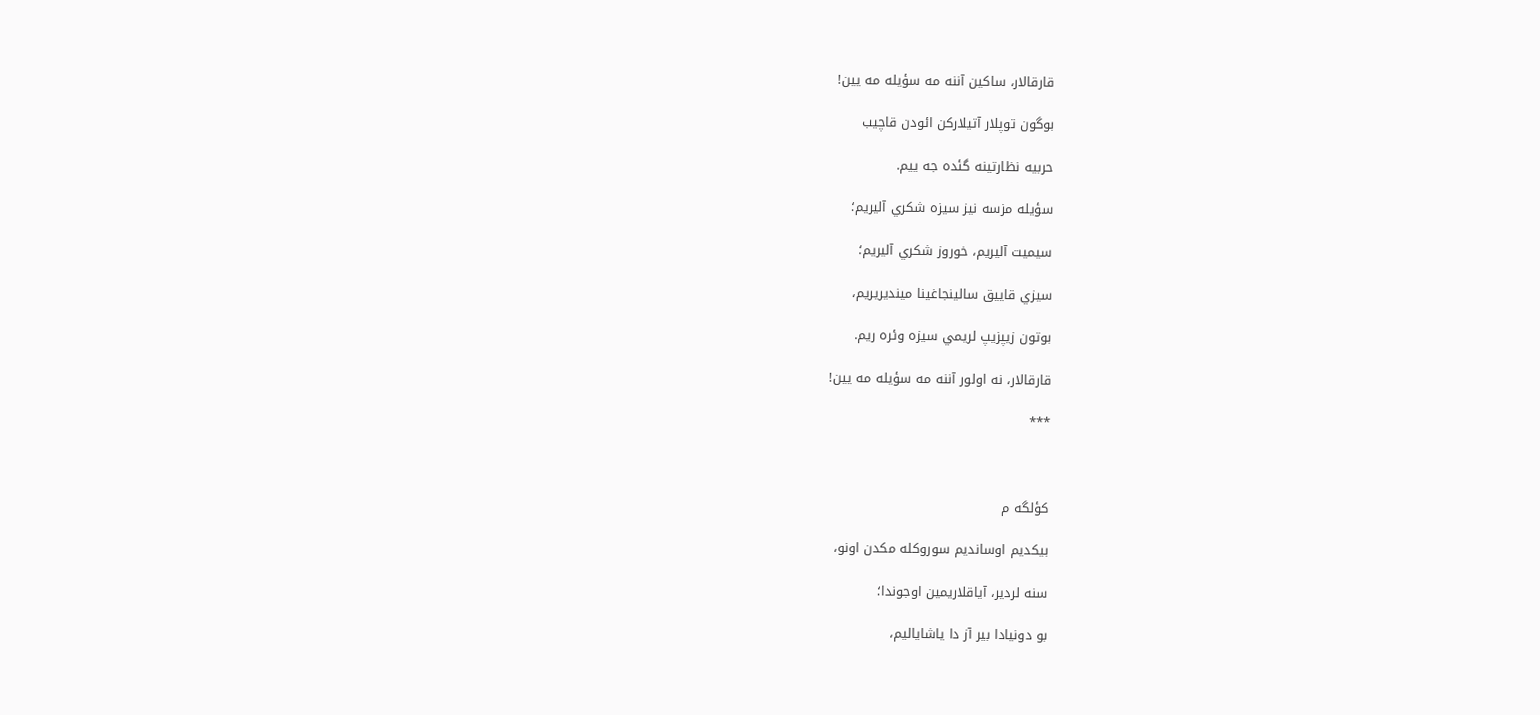قارقالار، ساكين آننه مه سؤيله مه يين!

بوگون توپلار آتيلاركن ائودن قاچيب

حربيه نظارتينه گئده جه ييم.

سؤيله مزسه نيز سيزه شكري آليريم؛

سيميت آليريم، خوروز شكري آليريم؛

سيزي قاييق سالينجاغينا مينديريريم،

بوتون زيپزيپ لريمي سيزه وئره ريم.

قارقالار، نه اولور آننه مه سؤيله مه يين!

***



كؤلگه م

بيكديم اوسانديم سوروكله مكدن اونو،

سنه لردير، آياقلاريمين اوجوندا؛

بو دونيادا بير آز دا ياشاياليم،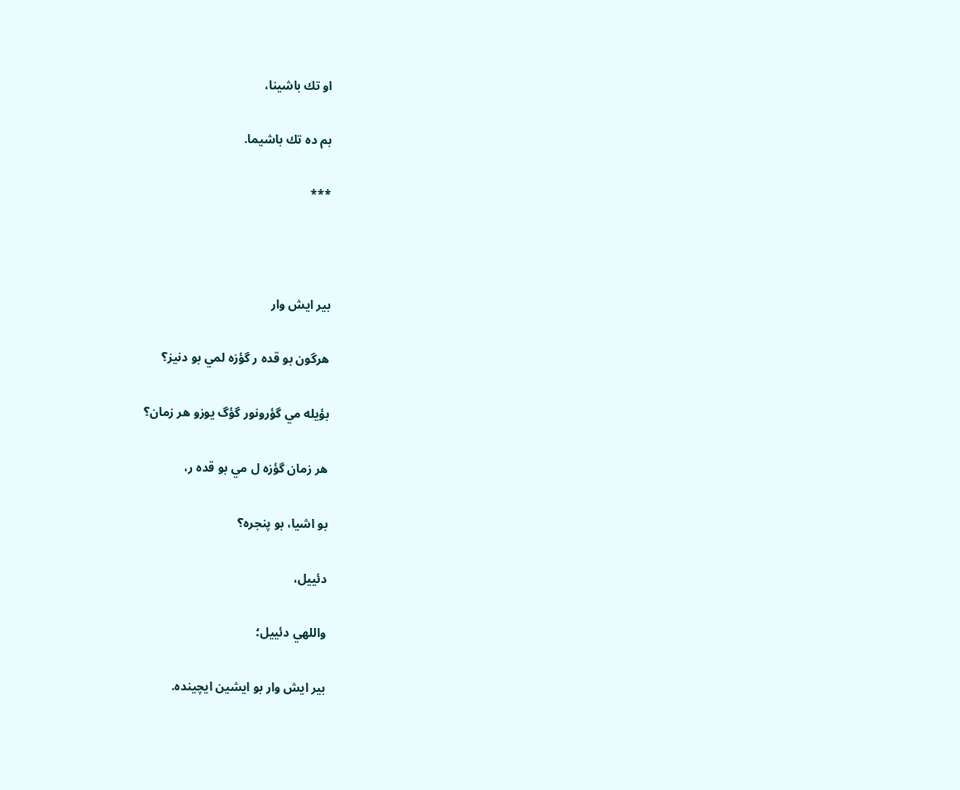او تك باشينا،

بم ده تك باشيما.

***



بير ايش وار

هرگون بو قده ر گؤزه لمي بو دنيز؟

بؤيله مي گؤرونور گؤگ يوزو هر زمان؟

هر زمان گؤزه ل مي بو قده ر،

بو اشيا، بو پنجره؟

دئييل،

واللهي دئييل؛

بير ايش وار بو ايشين ايچينده.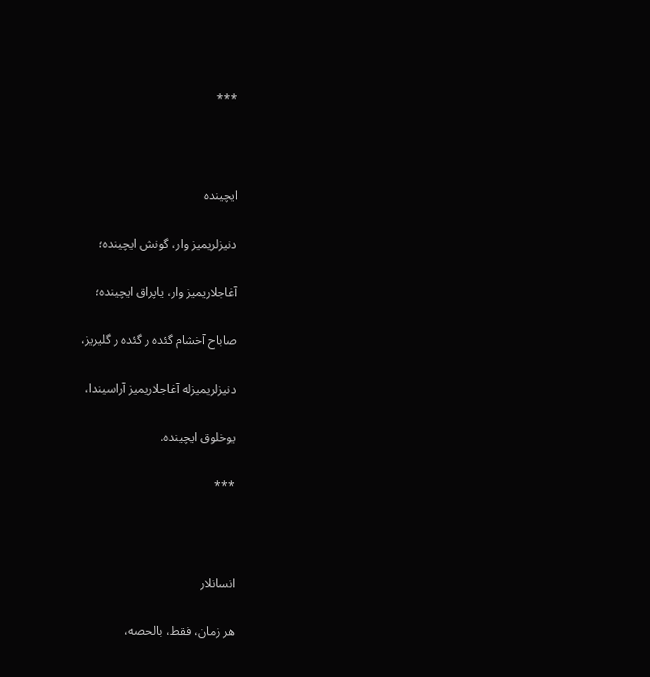***



ايچينده

دنيزلريميز وار، گونش ايچينده؛

آغاجلاريميز وار، ياپراق ايچينده؛

صاباح آخشام گئده ر گئده ر گليريز،

دنيزلريميزله آغاجلاريميز آراسيندا،

يوخلوق ايچينده.

***



انسانلار

هر زمان، فقط، بالحصه،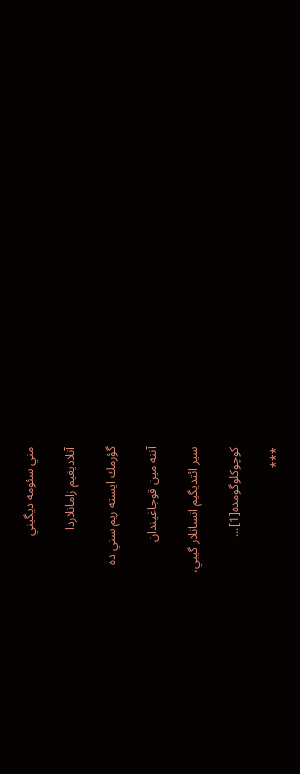مني سئومه ديگيني

آنلاديغيم زامانلاردا

گؤرمك ايسته ريم سني ده

آننه مين قوجاغيندان

سير ائتديگيم انسانلار گيبي،

كوچوكلوگومده[1]...

***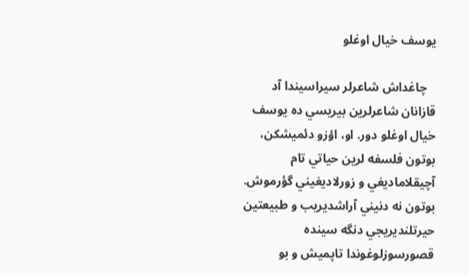يوسف خيال اوغلو

   چاغداش شاعرلر سيراسيندا آد قازانان شاعرلرين بيريسي ده يوسف خيال اوغلو دور. او، اؤزو دئميشكن، بوتون فلسفه لرين حياتي تام آچيقلاماديغي و زورلاديغيني گؤرموش. بوتون نه دنيني آراشديريب و طبيعتين حيرتلنديريجي دنگه سينده قصورسوزلوغوندا تاپميش و بو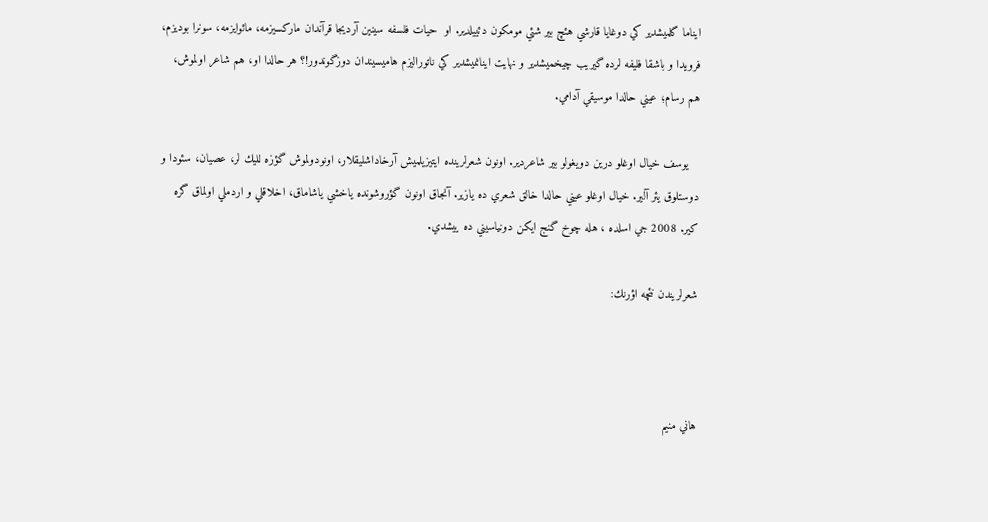ايناما گلميشدير كي دوغايا قارشي هئچ بير شئي مومكون دئييلدير. او  حيات فلسفه سينين آرديجا قرآندان ماركسيزمه، مائوايزمه، سونرا بوديزم، فرويدا و باشقا فليفه لرده گيريب چيخميشدير و نهايت اينانميشدير كي ناتوراليزم هاميسيندان دوزگوندور!؟ هر حالدا او، هم شاعر اولموش، هم رسام؛ عيني حالدا موسيقي آدامي.

   يوسف خيال اوغلو درين دويغولو بير شاعردير. اونون شعرلرينده ايتيزيلميش آرخاداشليقلار، اونودولموش گؤزه لليك لر، عصيان، سئودا و دوستلوق يئر آلير. خيال اوغلو عيني حالدا خالق شعري ده يازير. آنجاق اونون گؤروشونده ياخشي ياشاماق، اخلاقلي و اردملي اولماق گره كير. 2008 جي اسلده ، هله چوخ گنج ايكن دونياسيني ده ييشدي.

شعرلريندن نئچه اؤرنك:



هاني منيم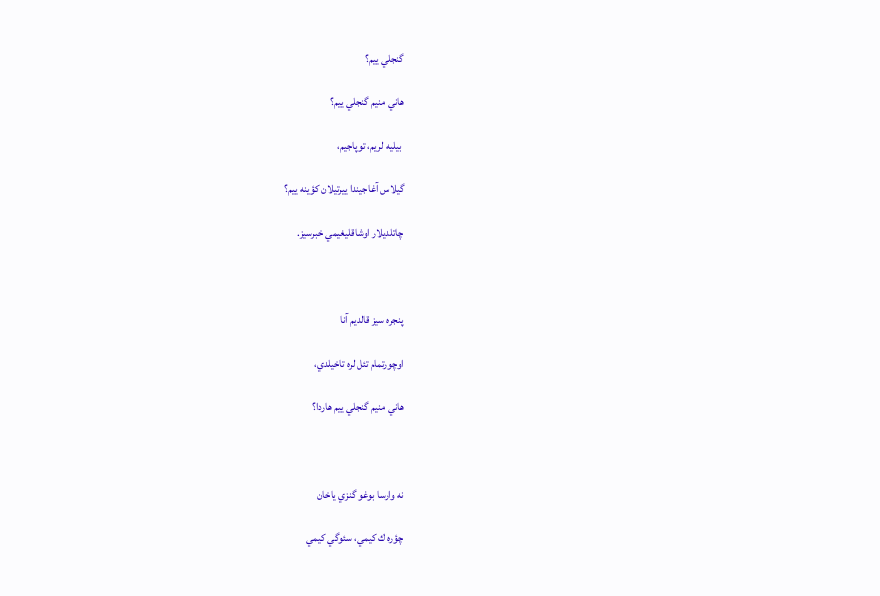گنجلي ييم؟

هاني منيم گنجلي ييم؟

 بيليه لريم، توپاجيم،

گيلاس آغاجيندا ييرتيلان كؤينه ييم؟

چاتلديلار اوشاقليغيمي خبرسيز.



پنجره سيز قالديم آنا

اوچورتمام تئل لره تاخيلدي،

هاني منيم گنجلي ييم هاردا؟



نه وارسا بوغو گنزي ياخان

چؤره ك كيمي، سئوگي كيمي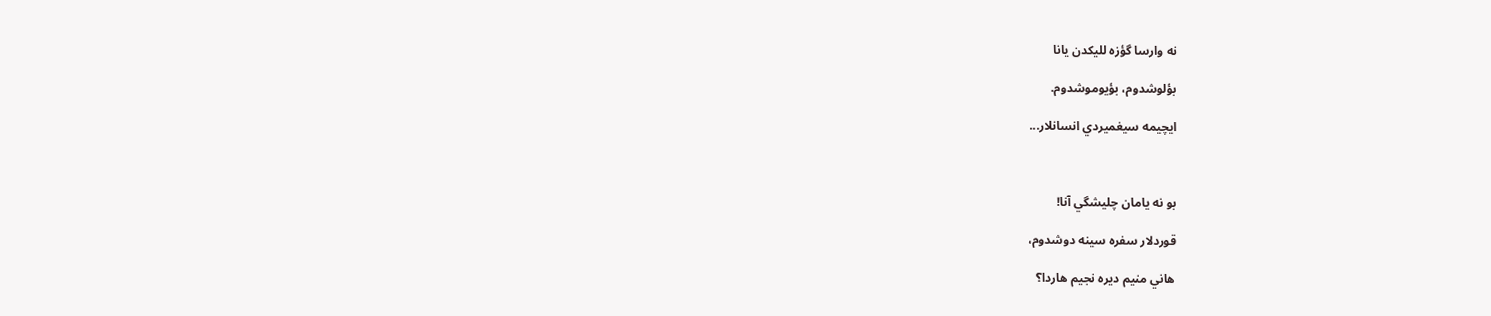نه وارسا گؤزه لليكدن يانا

بؤلوشدوم، بؤيوموشدوم.

ايچيمه سيغميردي انسانلار...



بو نه يامان چليشگي آنا!

قوردلار سفره سينه دوشدوم،

هاني منيم ديره نجيم هاردا؟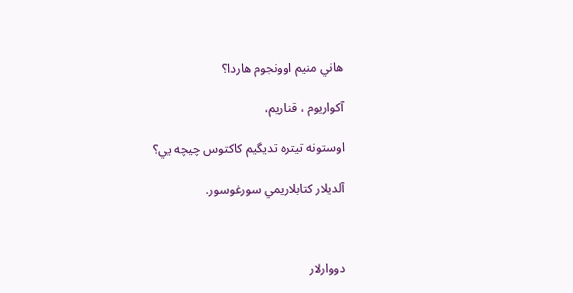هاني منيم اوونجوم هاردا؟

آكواريوم ، قناريم،

اوستونه تيتره تديگيم كاكتوس چيچه يي؟

آلديلار كتابلاريمي سورغوسور.



دووارلار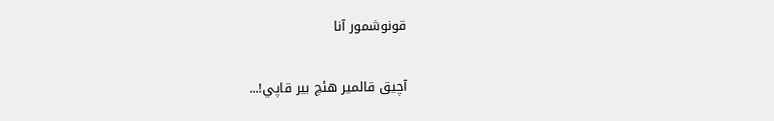قونوشمور آنا

آچيق قالمير هئچ بير قاپي!...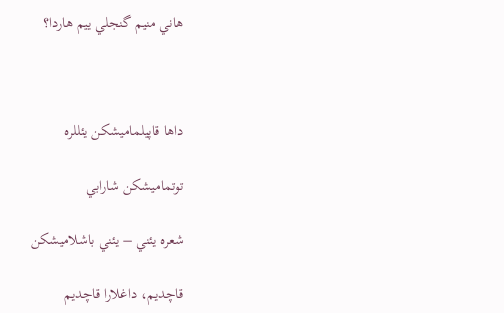هاني منيم گنجلي ييم هاردا؟



داها قاپيلماميشكن يئللره

توتماميشكن شارابي

شعره يئني – يئني باشلاميشكن

قاچديم، داغلارا قاچديم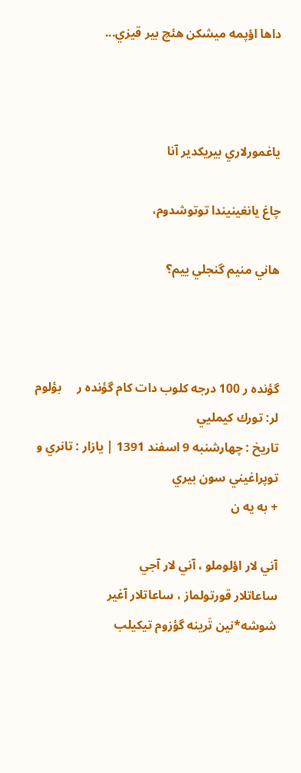داها اؤپمه ميشكن هئچ بير قيزي...



ياغمورلاري بيريكدير آنا

چاغ يانغينيندا توتوشدوم،

هاني منيم گنجلي ييم؟



گؤنده ر 100 درجه کلوب دات کام گؤنده ر     بؤلوم لر: تورك كيمليي
تاريخ : چهارشنبه 9 اسفند 1391 | یازار : تانري و توپراغيني سون بيري
+ به يه ن

آني لار اؤلوملو ، آني لار آجي
ساعاتلار قورتولماز ، ساعاتلار آغير
شوشه*نين تَرينه گؤزوم تيكيلب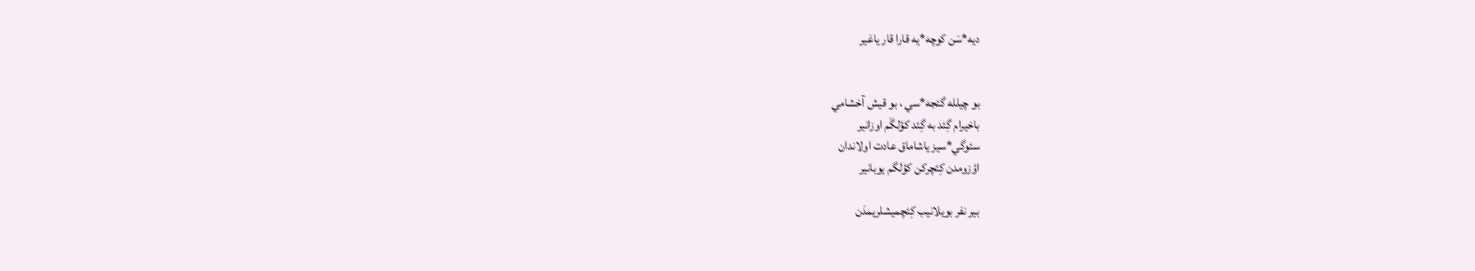ديه*سَن كوچه*يه قارا قار ياغير


بو چيلله گئجه*سي ، بو قيش آخشامي
باخيرام گِئد به گِئد كؤلگَم اوزانير
سئوگي*سيز ياشاماق عادت اولاندان
اؤزومدن كِئچركن كؤلگم يوبانير

بير نفر بويلانيب كِئچميشلريمدَن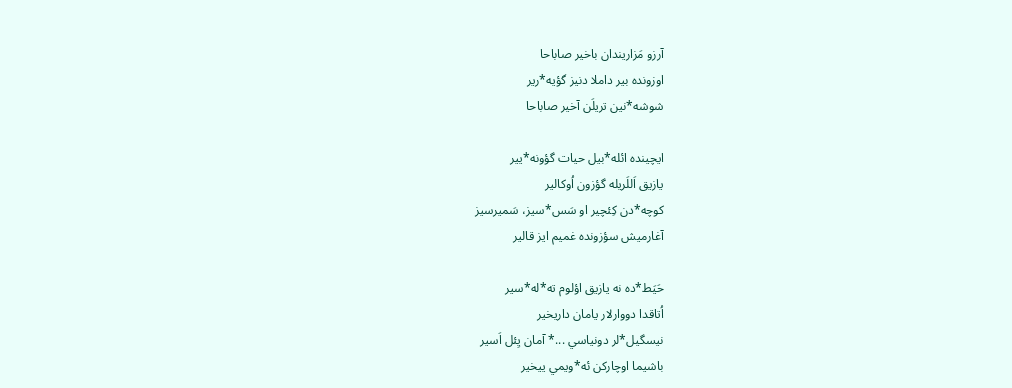آرزو مَزاريندان باخير صاباحا
اوزونده بير داملا دنيز گؤيه*رير
شوشه*نين تريلَن آخير صاباحا

ايچينده ائله*بيل حيات گؤونه*يير
يازيق اَللَريله گؤزون اُوكالير
كوچه*دن كِئچير او سَس*سيز، سَميرسيز
آغارميش سؤزونده غميم ايز قالير

حَيَط*ده نه يازيق اؤلوم ته*له*سير
اُتاقدا دووارلار يامان داريخير
نيسگيل*لر دونياسي ...* آمان يِئل اَسير
باشيما اوچاركن ئه*ويمي ييخير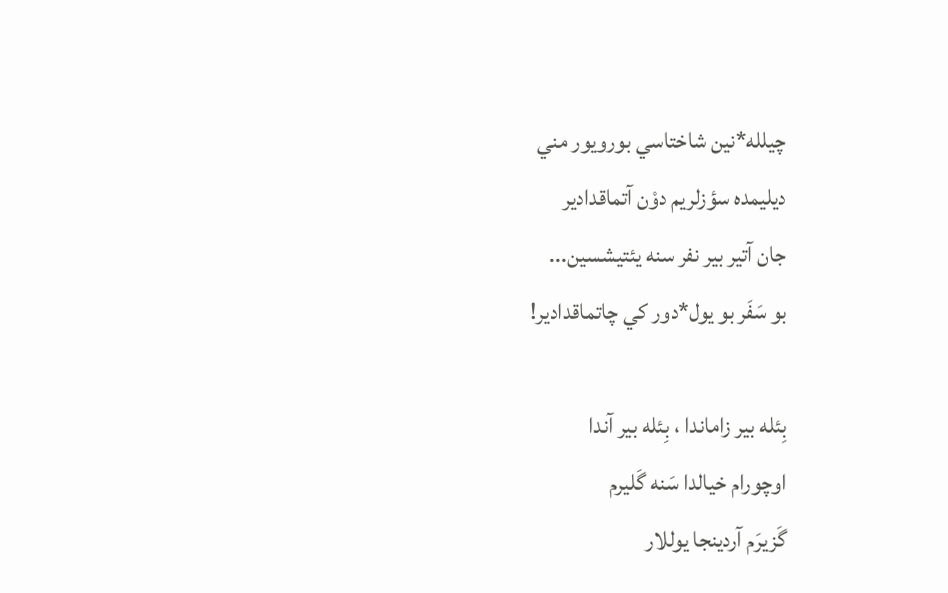چيلله*نين شاختاسي بورويور مني
ديليمده سؤزلريم دوْن آتماقدادير
جان آتير بير نفر سنه يئتيشسين...
بو سَفَر بو يول*دور كي چاتماقدادير!

بِئله بير زاماندا ، بِئله بير آندا
اوچورام خيالدا سَنه گَليرم
گَزيرَم آردينجا يوللار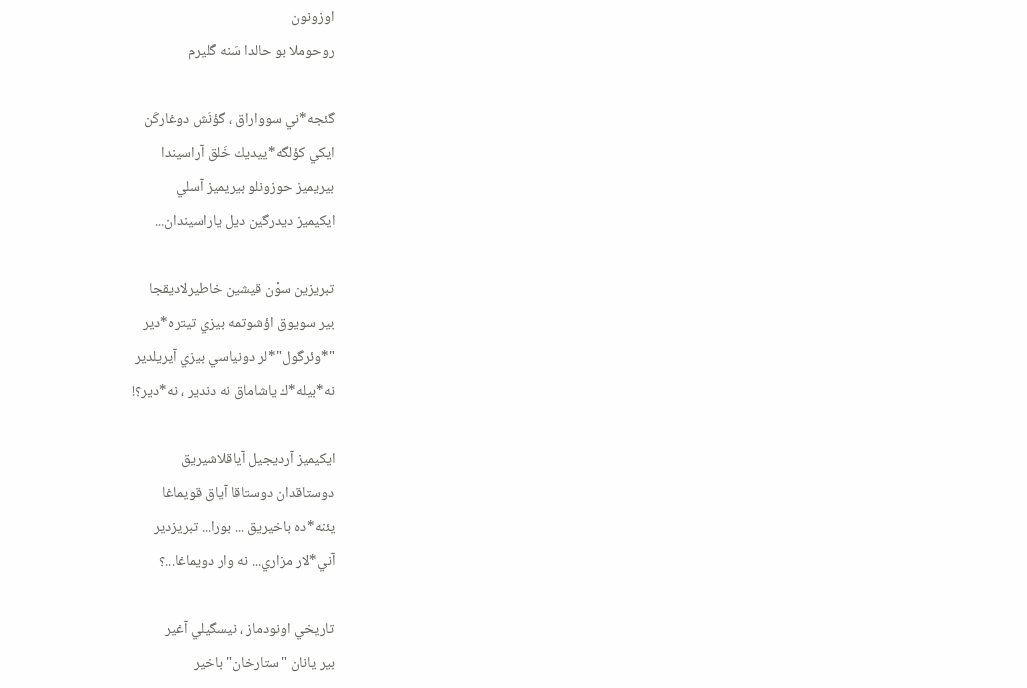اوزونون
روحوملا بو حالدا سَنه گَليرم

گئجه*ني سوواراق ، گؤنَش دوغاركَن
ايكي كؤلگه*ييديك خَلق آراسيندا
بيريميز حوزونلو بيريميز آسلي
ايكيميز ديدرگين ديل ياراسيندان...

تبريزين سوْن قيشين خاطيرلاديقجا
بير سويوق اؤشوتمه بيزي تيتره*دير
"*وئرگول"*لر دونياسي بيزي آيريلدير
نه*بيله*ك ياشاماق نه دندير ، نه*دير؟!

ايكيميز آرديجيل آياقلاشيريق
دوستاقدان دوستاقا آياق قويماغا
يئنه*ده باخيريق ... بورا... تبريزدير
آني*لار مزاري... نه وار دويماغا...؟

تاريخي اونودماز ، نيسگيلي آغير
بير يانان "ستارخان" باخير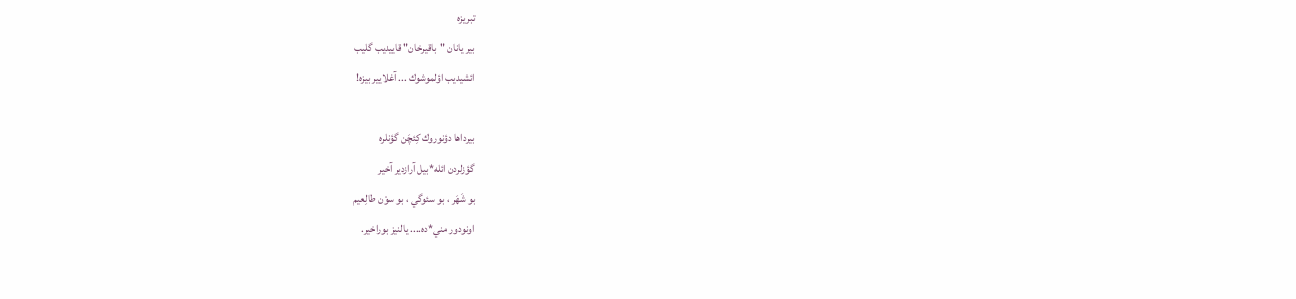تبريزه
بير يانان "باقيرخان" قاييديب گليب
ائشيديب اؤلموشوك ... آغلايير بيزه!

بيرداها دؤنوروك كِئچَن گؤنلره
گؤزلردن ائله*بيل آرازدير آخير
بو شَهَر ، بو سئوگي ، بو سوْن طالِعيم
اونودور مني*ده.... يالنيز بوراخير.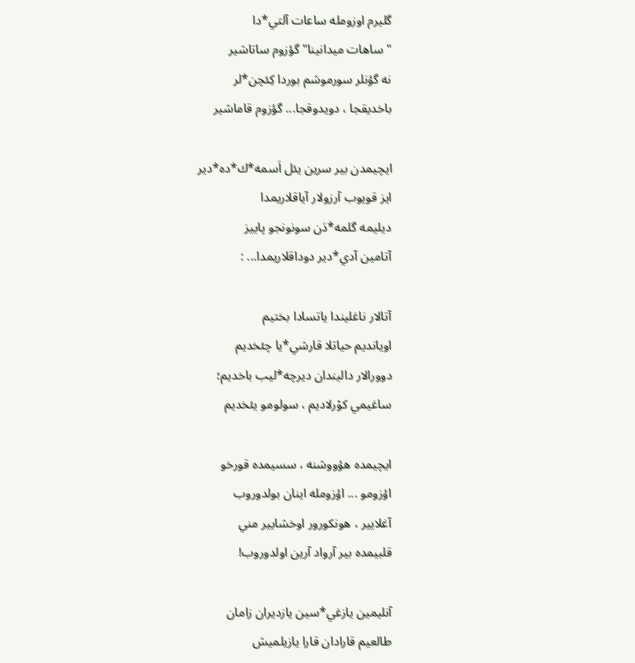گليرم اوزومله ساعات آلتي*دا
"ساهات ميدانينا" گؤزوم ساتاشير
نه گؤنلر سورموشم بوردا كِئچن*لر
باخديقجا ، دويدوقجا... گؤزوم قاماشير

ايچيمدن بير سرين يئل اَسمه*ك*ده*دير
ايز قويوب آرزولار آياقلاريمدا
ديليمه گلمه*دَن سونونجو پاييز
آتامين آدي*دير دوداقلاريمدا... :

آتالار ناغليندا ياتسادا بختيم
اويانديم حياتلا قارشي*يا چئخديم
دوورالار داليندان ديرچه*ليب باخديم؛
ساغيمي كوْرلاديم ، سولومو يئخديم

ايچيمده هؤووشنه ، سسيمده قورخو
اؤزومو ... اؤزومله اينان بولدوروب
آغلايير ، هونكورور اوخشايير مني
قلبيمده بير آرواد آرين اولدوروب!

آنليمين يازغي*سين يازديران زامان
طالعيم قارادان قارا يازيلميش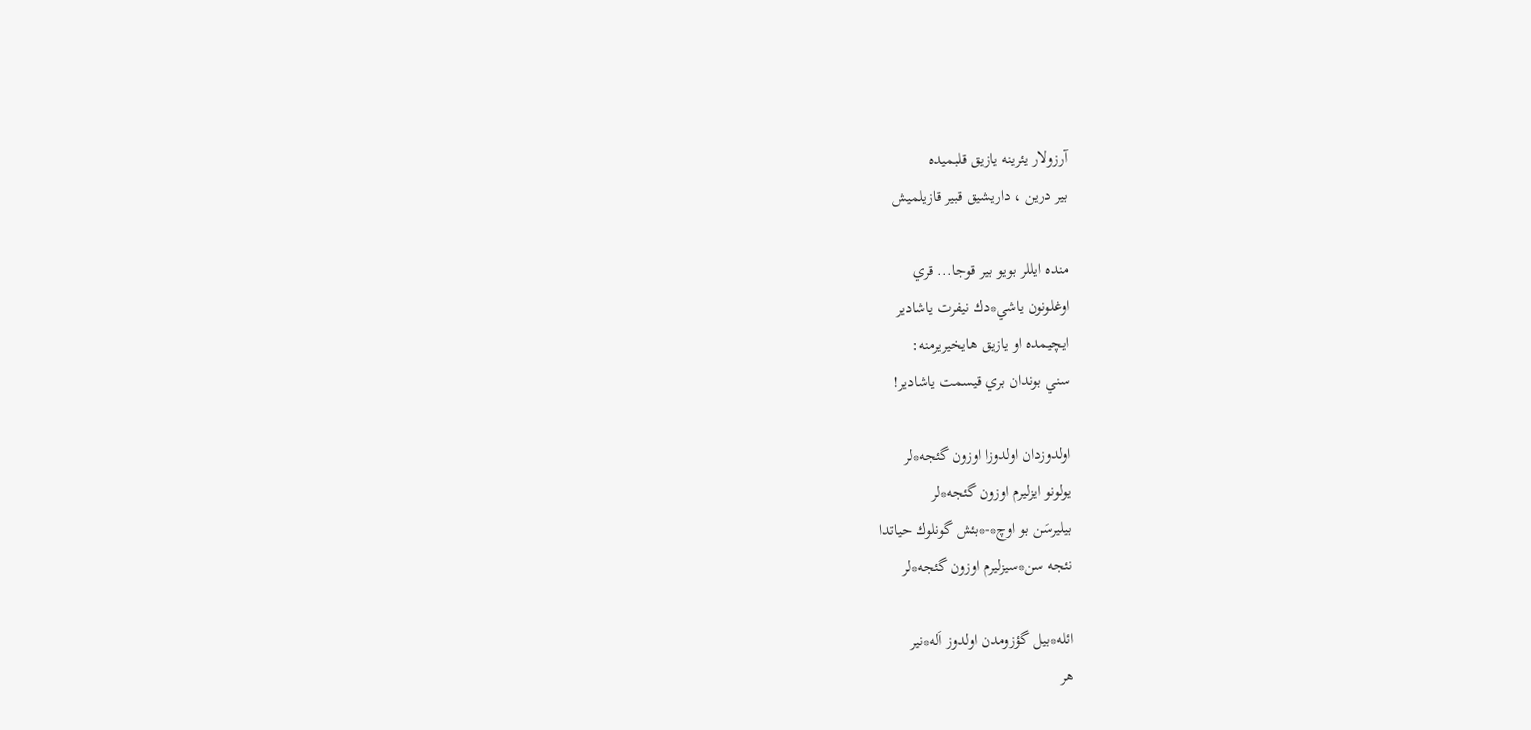آرزولار يئرينه يازيق قلبميده
بير درين ، داريشيق قبير قازيلميش

منده ايللر بويو بير قوجا... قري
اوغلونون ياشي*دك نيفرت ياشادير
ايچيمده او يازيق هايخيريرمنه:
سني بوندان بري قيسمت ياشادير!

اولدوزدان اولدوزا اوزون گئجه*لر
يولونو ايزليرم اوزون گئجه*لر
بيليرسَن بو اوچ*-*بئش گونلوك حياتدا
نئجه سن*سيزليرم اوزون گئجه*لر

ائله*بيل گؤزومدن اولدوز اَله*نير
هر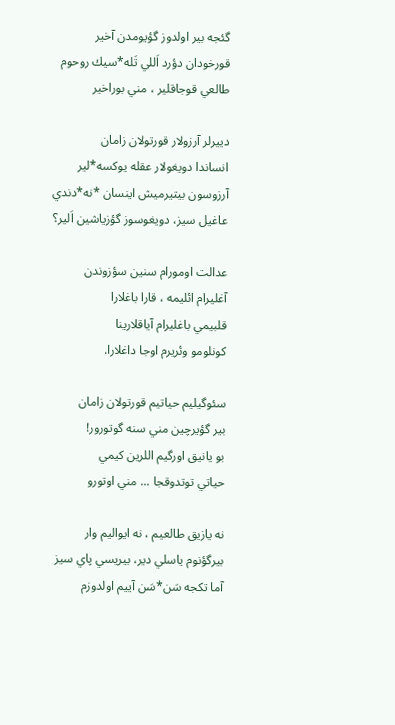گئجه بير اولدوز گؤيومدن آخير
قورخودان دؤرد اَللي تَله*سيك روحوم
طالعي قوجاقلير ، مني بوراخير

دييرلر آرزولار قورتولان زامان
انساندا دويغولار عقله يوكسه*لير
آرزوسون بيتيرميش اينسان *نه*دندي
عاغيل سيز، دويغوسوز گؤزياشين اَلير؟

عدالت اومورام سنين سؤزوندن
آغليرام ائليمه ، قارا باغلارا
قلبيمي باغليرام آياقلارينا
كونلومو وئريرم اوجا داغلارا.

سئوگيليم حياتيم قورتولان زامان
بير گؤيرچين مني سنه گوتورور!
بو يانيق اورگيم اللرين كيمي
حياتي توتدوقجا ... مني اوتورو

نه يازيق طالعيم ، نه ايواليم وار
بيرگؤنوم ياسلي دير، بيريسي پاي سيز
آما تكجه سَن*سَن آييم اولدوزم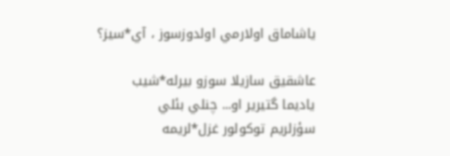ياشاماق اولارمي اولدوزسوز ، آي*سيز؟

عاشقيق سازيلا سوزو بيرله*شيب
ياديما گتيرير او... چنلي بئلي
سؤزلريم توكولور غزل*لريمه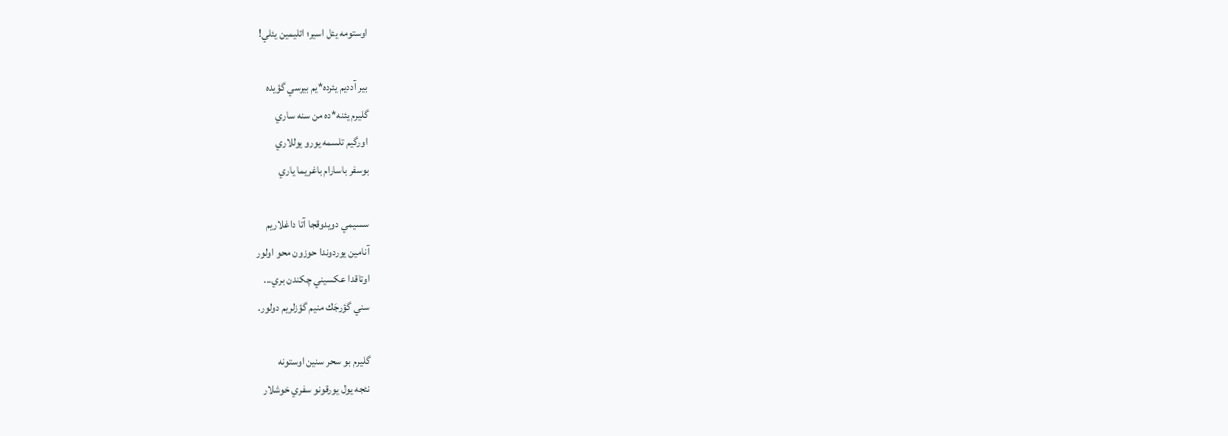اوستومه يئل اسير؛ ائليمين يئلي!

بير آدديم يئرده*يم بيرسي گؤيده
گليرم يئنه*ده من سنه ساري
اورگيم تلسمه يورو يوللاري
بوسفر باسارام باغريما ياري

سسيمي دويدوقجا آتا داغلاريم
آنامين يوردوندا حوزون محو اولور
اوتاقدا عكسيني چكندن بري...
سني گؤرجَك منيم گؤزلريم دولور.

گليرم بو سحر سنين اوستونه
نئجه يول يورقونو سفري خوشلار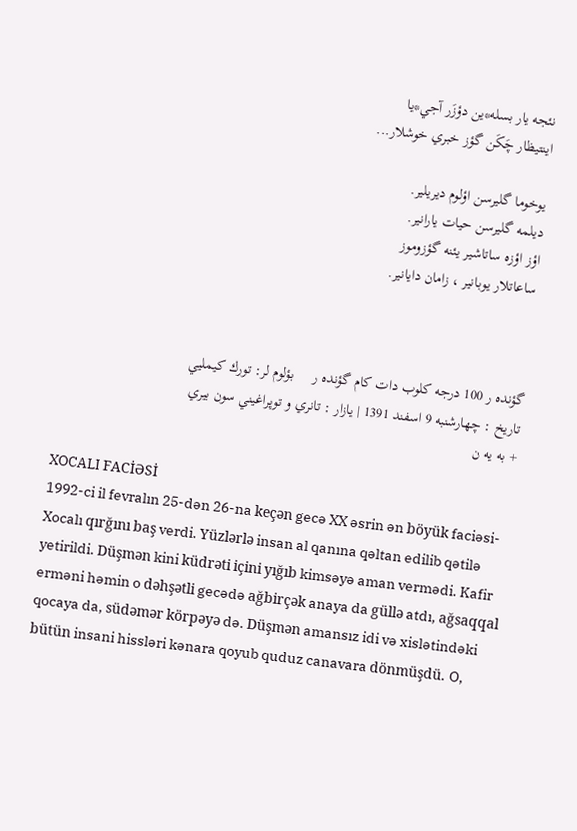نئجه يار بسله*ين دؤزَر آجي*يا
اينتيظار چَكَن گؤز خبري خوشلار...

يوخوما گليرسن اؤلوم ديريلير.
ديلمه گليرسن حيات يارانير.
اؤز اؤزه ساتاشير يئنه گؤزوموز
ساعاتلار يوبانير ، زامان دايانير.



گؤنده ر 100 درجه کلوب دات کام گؤنده ر     بؤلوم لر: تورك كيمليي
تاريخ : چهارشنبه 9 اسفند 1391 | یازار : تانري و توپراغيني سون بيري
+ به يه ن

XOCALI FACİƏSİ
1992-ci il fevralın 25-dən 26-na keçən gecə XX əsrin ən böyük faciəsi-Xocalı qırğını baş verdi. Yüzlərlə insan al qanına qəltan edilib qətilə yetirildi. Düşmən kini küdrəti içini yığıb kimsəyə aman vermədi. Kafir erməni həmin o dəhşətli gecədə ağbirçək anaya da güllə atdı, ağsaqqal qocaya da, südəmər körpəyə də. Düşmən amansız idi və xislətindəki bütün insani hissləri kənara qoyub quduz canavara dönmüşdü. O,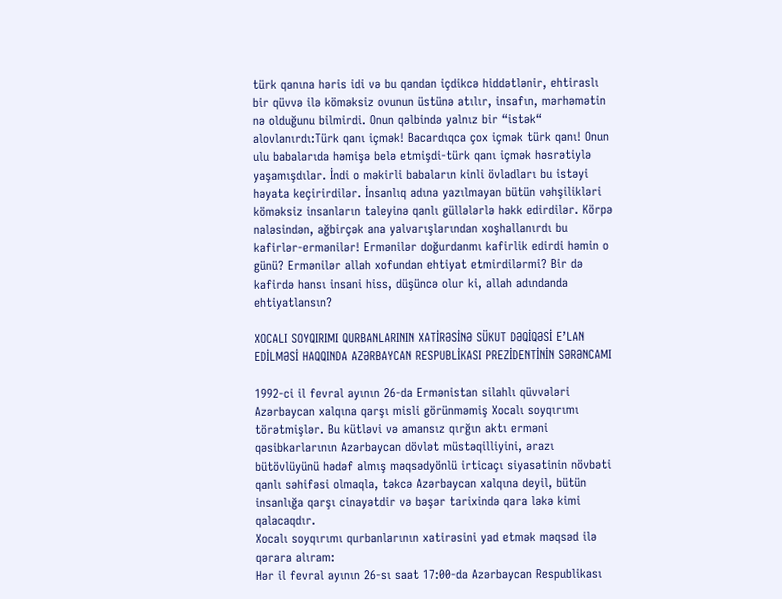türk qanına həris idi və bu qandan içdikcə hiddətlənir, ehtiraslı bir qüvvə ilə köməksiz ovunun üstünə atılır, insafın, mərhəmətin nə olduğunu bilmirdi. Onun qəlbində yalnız bir “istək“ alovlanırdı:Türk qanı içmək! Bacardıqca çox içmək türk qanı! Onun ulu babalarıda həmişə belə etmişdi-türk qanı içmək həsrətiylə yaşamışdılar. İndi o məkirli babaların kinli övladları bu istəyi həyata keçirirdilər. İnsanlıq adına yazılmayan bütün vəhşilikləri köməksiz insanların taleyinə qanlı güllələrlə həkk edirdilər. Körpə naləsindən, ağbirçək ana yalvarışlarından xoşhallanırdı bu kafirlər-ermənilər! Ermənilər doğurdanmı kafirlik edirdi həmin o günü? Ermənilər allah xofundan ehtiyat etmirdilərmi? Bir də kafirdə hansı insani hiss, düşüncə olur ki, allah adındanda ehtiyatlansın?

XOCALI SOYQIRIMI QURBANLARININ XATİRƏSİNƏ SÜKUT DƏQİQƏSİ E’LAN EDİLMƏSİ HAQQINDA AZƏRBAYCAN RESPUBLİKASI PREZİDENTİNİN SƏRƏNCAMI

1992-ci il fevral ayının 26-da Ermənistan silahlı qüvvələri Azərbaycan xalqına qarşı misli görünməmiş Xocalı soyqırımı törətmişlər. Bu kütləvi və amansız qırğın aktı erməni qəsibkarlarının Azərbaycan dövlət müstəqilliyini, ərazı bütövlüyünü hədəf almış məqsədyönlü irticaçı siyasətinin növbəti qanlı səhifəsi olmaqla, təkcə Azərbaycan xalqına deyil, bütün insanlığa qarşı cinayətdir və bəşər tarixində qara ləkə kimi qalacaqdır.
Xocalı soyqırımı qurbanlarının xatirəsini yad etmək məqsəd ilə qərara alıram:
Hər il fevral ayının 26-sı saat 17:00-da Azərbaycan Respublikası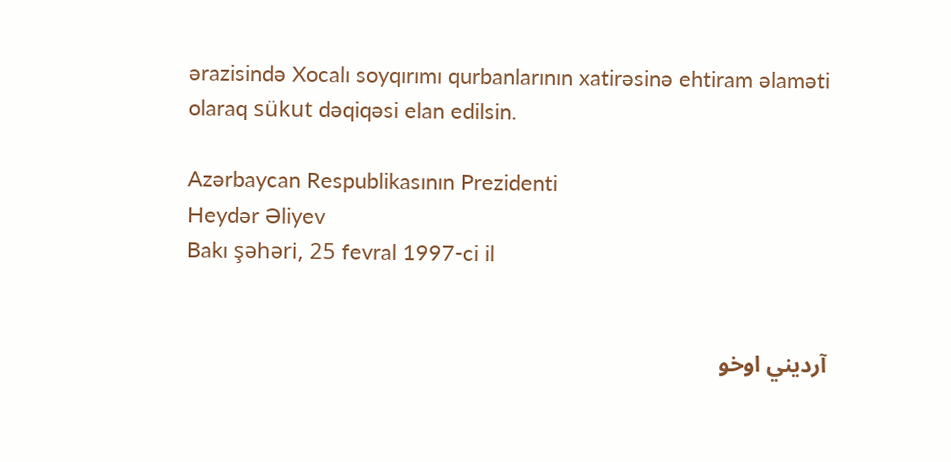ərazisində Xocalı soyqırımı qurbanlarının xatirəsinə ehtiram əlaməti olaraq sükut dəqiqəsi elan edilsin.

Azərbaycan Respublikasının Prezidenti
Heydər Əliyev
Bakı şəhəri, 25 fevral 1997-ci il


آرديني اوخو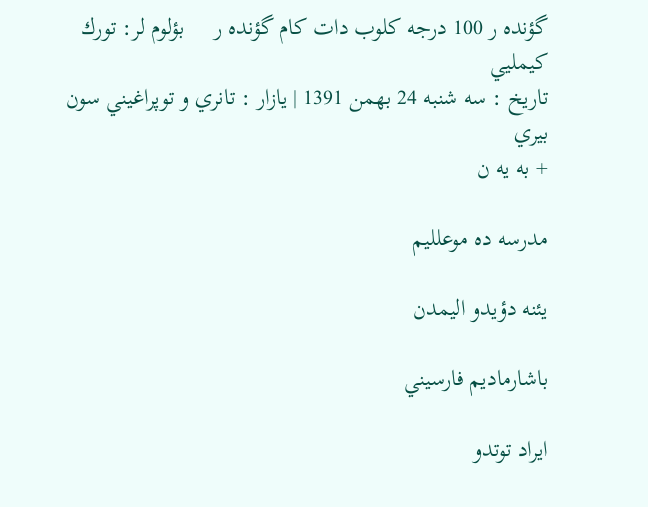گؤنده ر 100 درجه کلوب دات کام گؤنده ر     بؤلوم لر: تورك كيمليي
تاريخ : سه شنبه 24 بهمن 1391 | یازار : تانري و توپراغيني سون بيري
+ به يه ن

مدرسه ده موعلليم

يئنه دؤيدو اليمدن

باشارماديم فارسيني

ايراد توتدو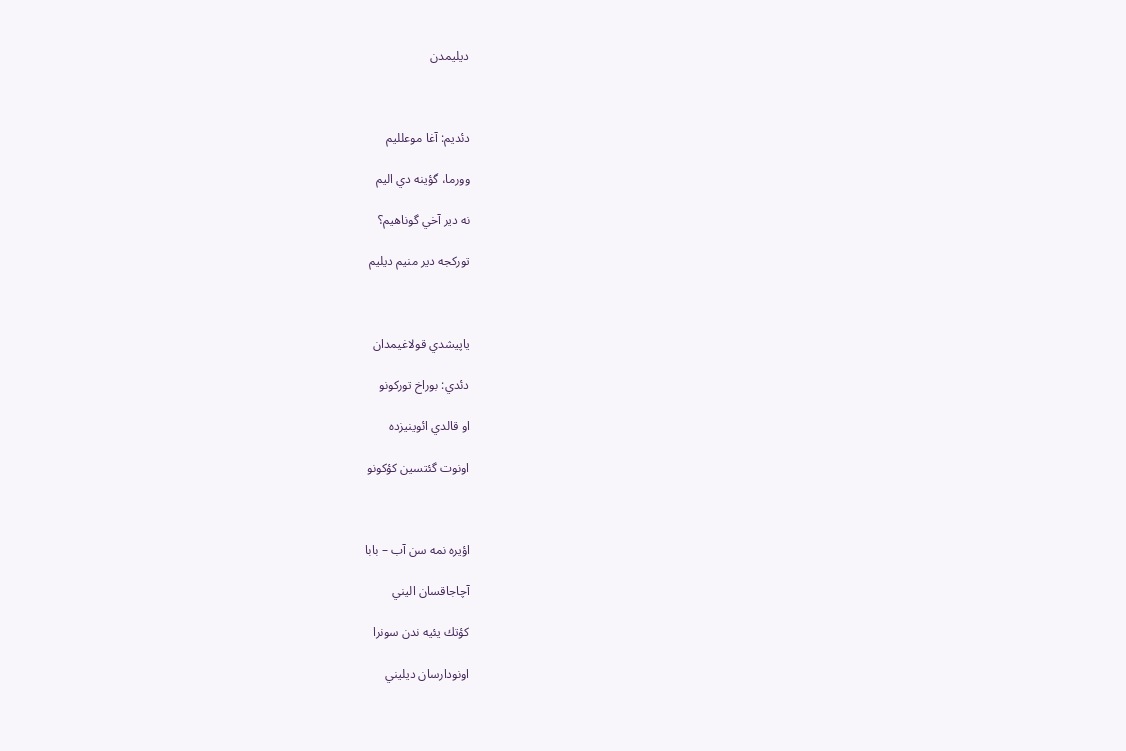ديليمدن



دئديم: آغا موعلليم

وورما، گؤينه دي اليم

نه دير آخي گوناهيم؟

توركجه دير منيم ديليم



ياپيشدي قولاغيمدان

دئدي: بوراخ توركونو

او قالدي ائوينيزده

اونوت گئتسين كؤكونو



اؤيره نمه سن آب – بابا

آچاجاقسان اليني

كؤتك يئيه ندن سونرا

اونودارسان ديليني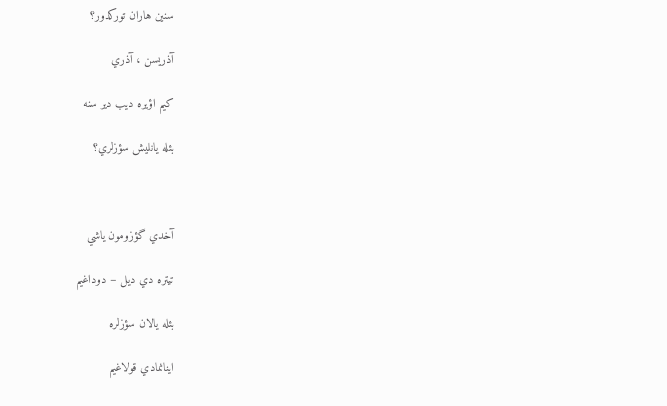سنين هاران توركدور؟

آذريسن ، آذري

كيم اؤيره ديب دير سنه

بئله يانليش سؤزلري؟



آخدي گؤزومون ياشي

تيتره دي ديل – دوداغيم

بئله يالان سؤزلره

اينانمادي قولاغيم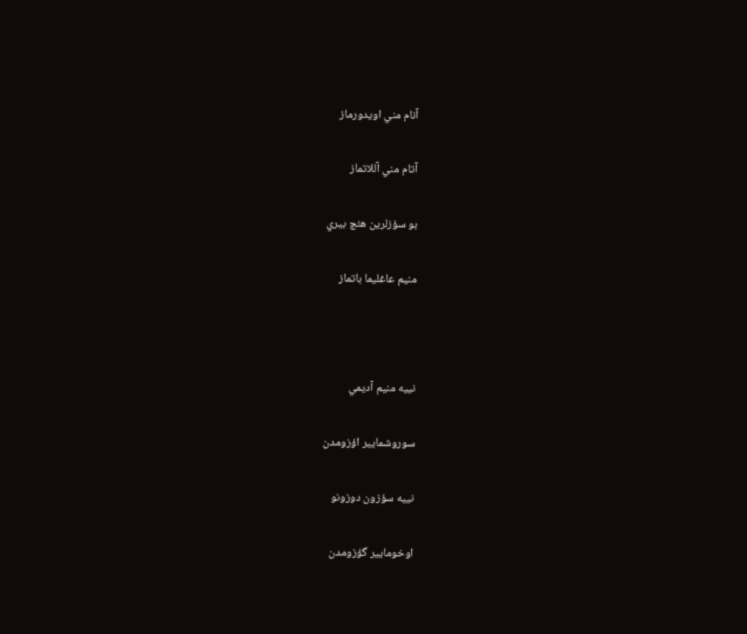آنام مني اويدورماز

آتام مني آللاتماز

بو سؤزلرين هئچ بيري

منيم عاغليما باتماز



نييه منيم آديمي

سوروشمايير اؤزومدن

نييه سؤزون دوزونو

اوخومايير گؤزومدن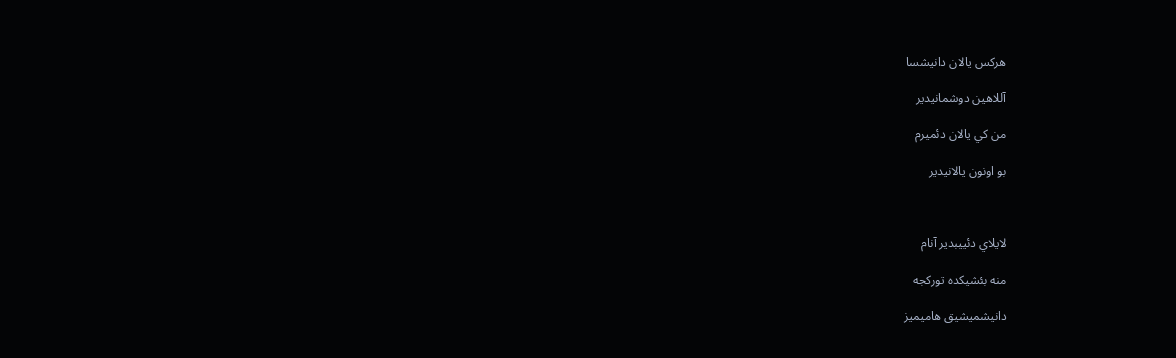هركس يالان دانيشسا

آللاهين دوشمانيدير

من كي يالان دئميرم

بو اونون يالانيدير



لايلاي دئييبدير آنام

منه بئشيكده توركجه

دانيشميشيق هاميميز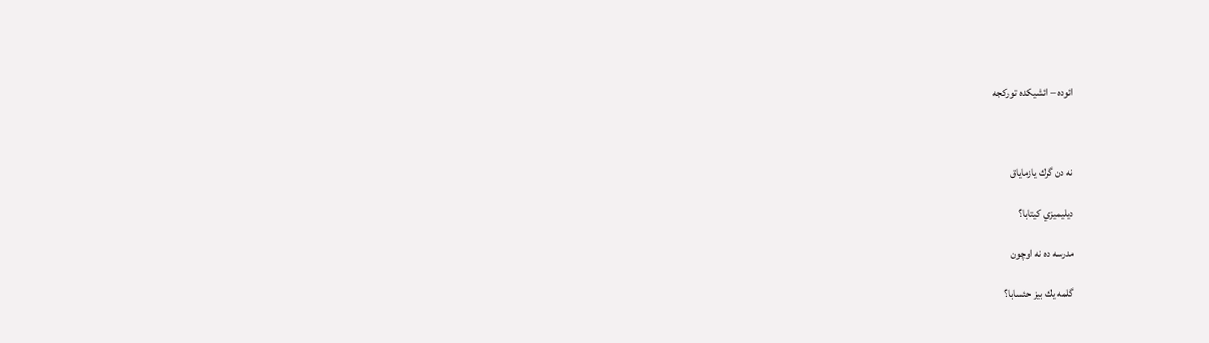ائوده – ائشيكده توركجه



نه دن گرك يازماياق

ديليميزي كيتابا؟

مدرسه ده نه اوچون

گلمه يك بيز حئسابا؟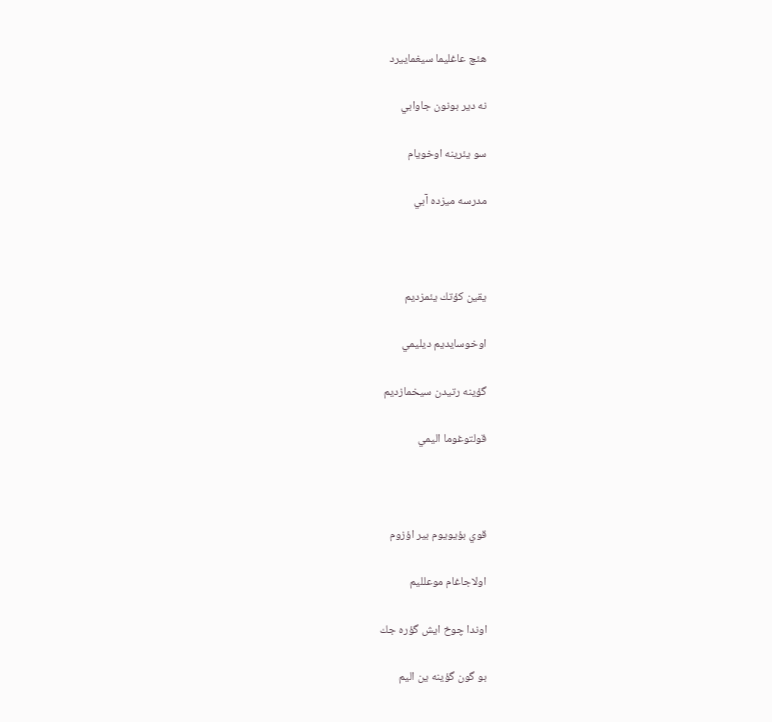هئچ عاغليما سيغماييرد

نه دير بونون جاوابي

سو يئرينه اوخويام

مدرسه ميزده آبي



يقين كؤتك يئمزديم

اوخوسايديم ديليمي

گؤينه رتيدن سيخمازديم

قولتوغوما اليمي



قوي بؤيويوم بير اؤزوم

اولاجاغام موعلليم

اوندا چوخ ايش گؤره جك

بو گون گؤينه ين اليم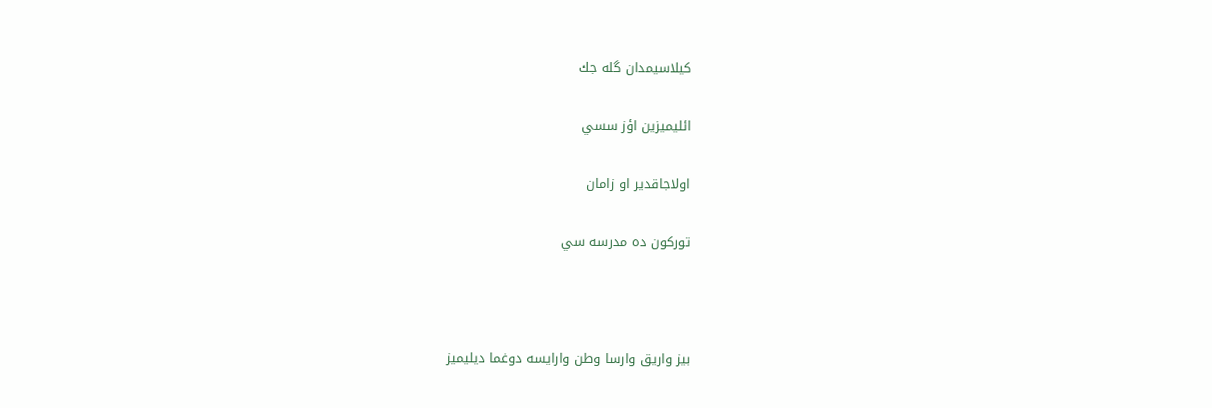كيلاسيمدان گله جك

ائليميزين اؤز سسي

اولاجاقدير او زامان

توركون ده مدرسه سي



بيز واريق وارسا وطن وارايسه دوغما ديليميز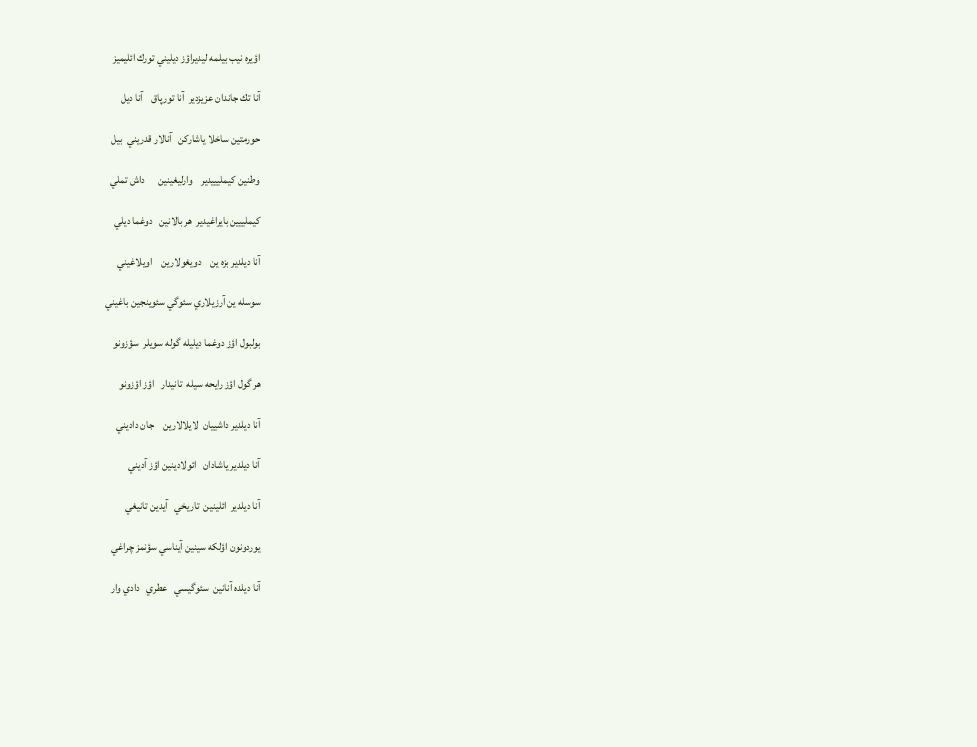اؤيره نيب بيلمه ليديراؤز ديليني تورك ائليميز

آنا تك جاندان عزيزدير  آنا تورپاق    آنا ديل

حورمتين ساخلا ياشاركن   آنالار قدريني  بيل

وطنين كيمليييدير    وارليغينين      داش تملي

كيملييين بايراغيدير  هر بالانين   دوغما ديلي

آنا ديلدير بزه ين    دويغولارين    اويلاغيني

سوسله ين آرزيلاري سئوگي سئوينجين باغيني

بولبول اؤز دوغما ديليله گوله سويلر  سؤزونو

هر گول اؤز رايحه سيله  تانيدار   اؤز اؤزونو

آنا ديلدير داشييان  لايلالارين    جان داديني

آنا ديلدير ياشادان   ائولادينين اؤز آديني

آنا ديلدير  ائلينين  تاريخي   آيدين تانيغي

يوردونون اؤلكه سينين آيناسي سؤنمز چراغي

آنا ديلده آنانين  سئوگيسي   عطري   دادي وار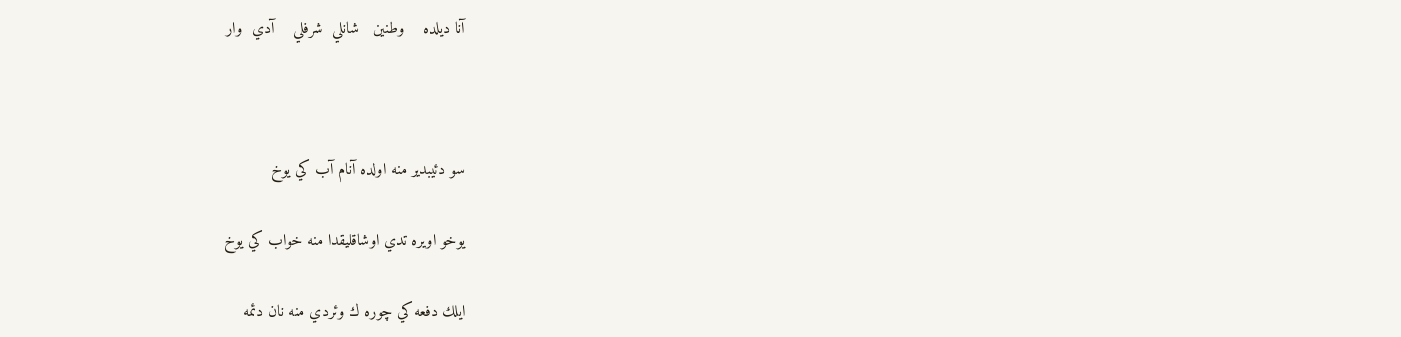آنا ديلده    وطنين   شانلي  شرفلي    آدي  وار



سو دئيبدير منه اولده آنام آب كي يوخ

يوخو اويره تدي اوشاقليقدا منه خواب كي يوخ

ايلك دفعه كي چوره ك وئردي منه نان دئمه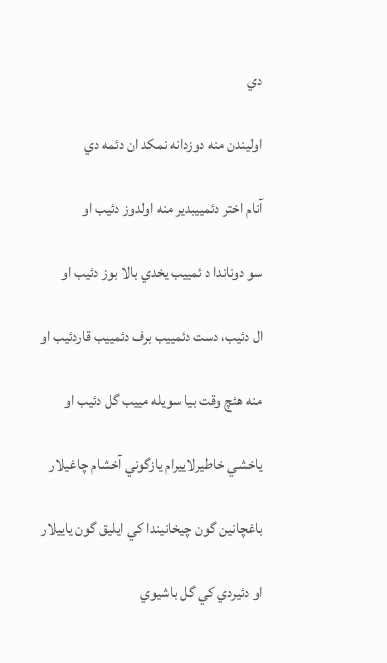دي

اوليندن منه دوزدانه نمكد ان دئمه دي

آنام اختر دئمييبدير منه اولدوز دئيب او

سو دوناندا د ئمييب يخدي بالا بوز دئيب او

ال دئيب، دست دئمييب برف دئمييب قاردئيب او

منه هئچ وقت بيا سويله مييب گل دئيب او

ياخشي خاطيرلاييرام يازگوني آخشام چاغيلار

باغچانين گون چيخانيندا كي ايليق گون ياييلار

او دئيردي كي گل باشيوي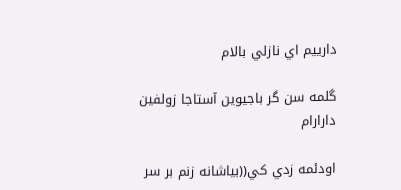دارييم اي نازلي بالام

گلمه سن گر باجيوين آستاجا زولفين دارارام

اودئمه زدي كي((بياشانه زنم بر سر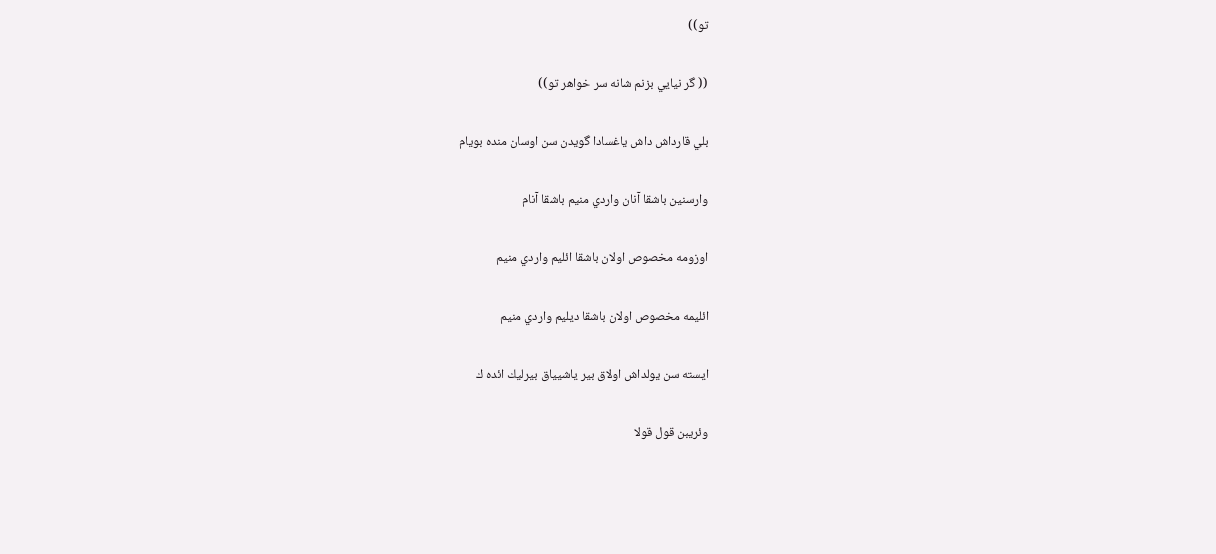تو))

(( گر نيايي بزنم شانه سر خواهر تو))

بلي قارداش داش ياغسادا گويدن سن اوسان منده بويام

وارسنين باشقا آنان واردي منيم باشقا آنام

اوزومه مخصوص اولان باشقا ائليم واردي منيم

ائليمه مخصوص اولان باشقا ديليم واردي منيم

ايسته سن يولداش اولاق بير ياشيياق بيرليك ائده ك

وئريبن قول قولا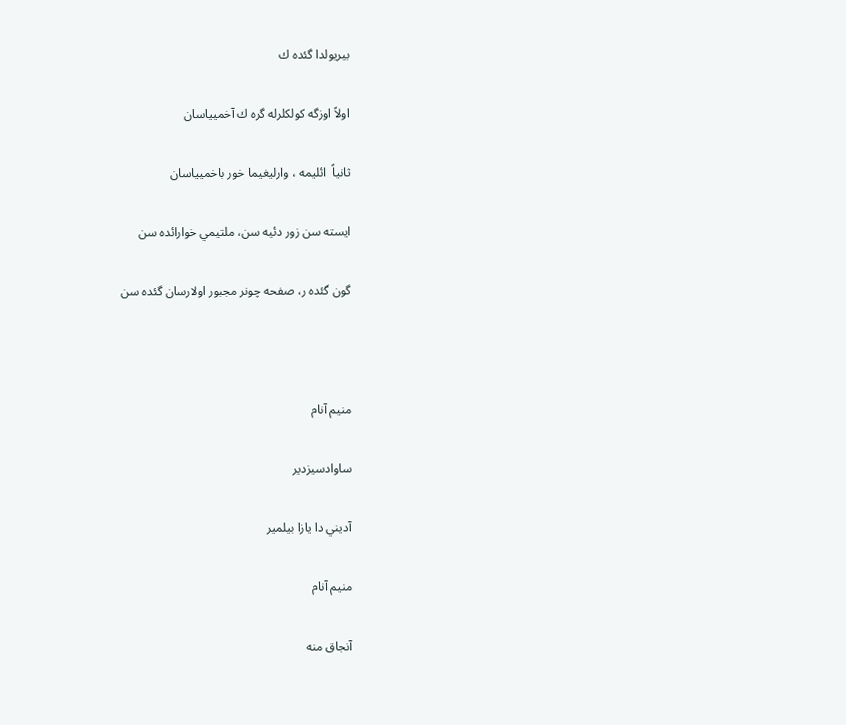بيريولدا گئده ك

اولاً اوزگه كولكلرله گره ك آخميياسان

ثانياً  ائليمه ، وارليغيما خور باخميياسان

ايسته سن زور دئيه سن، ملتيمي خوارائده سن

گون گئده ر، صفحه چونر مجبور اولارسان گئده سن



منيم آنام

ساوادسيزدير

آديني دا يازا بيلمير

منيم آنام

آنجاق منه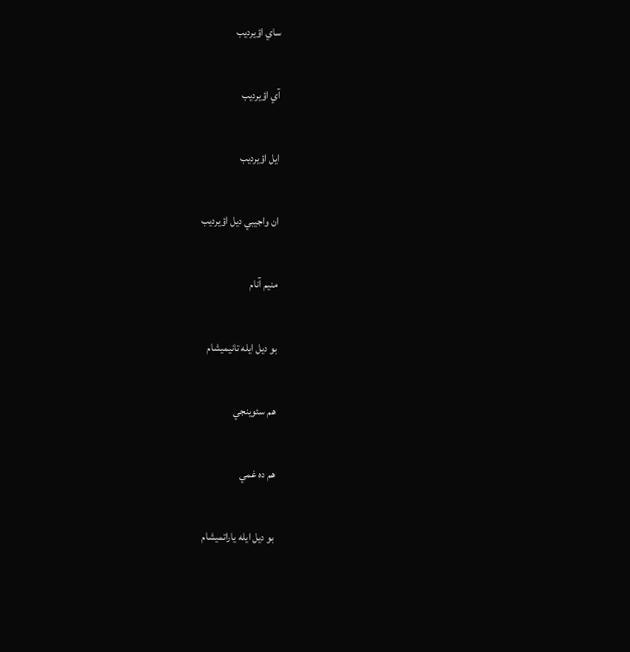ساي اؤيرديب

آي اؤيرديب

ايل اؤيرديب

ان واجيبي ديل اؤيرديب

منيم آنام

بو ديل ايله تانيميشام

هم سئوينجي

هم ده غمي

بو ديل ايله ياراتميشام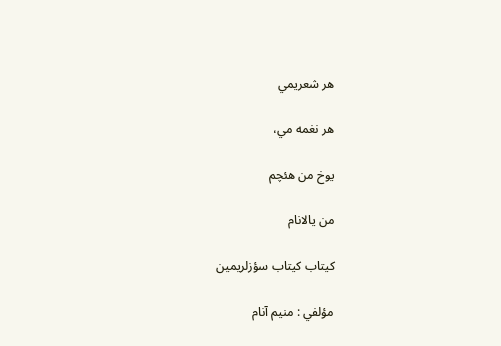هر شعريمي

هر نغمه مي،

يوخ من هئچم

من يالانام

كيتاب كيتاب سؤزلريمين

مؤلفي : منيم آنام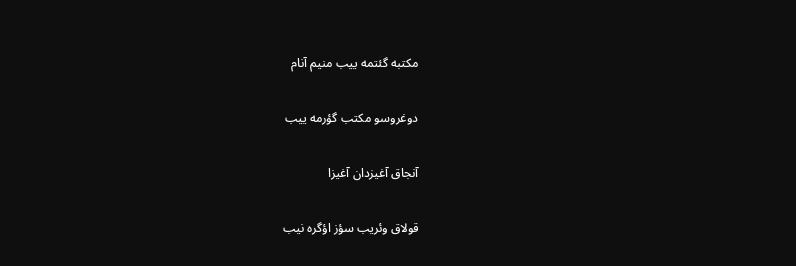مكتبه گئتمه ييب منيم آنام

دوغروسو مكتب گؤرمه ييب

آنجاق آغيزدان آغيزا

قولاق وئريب سؤز اؤگره نيب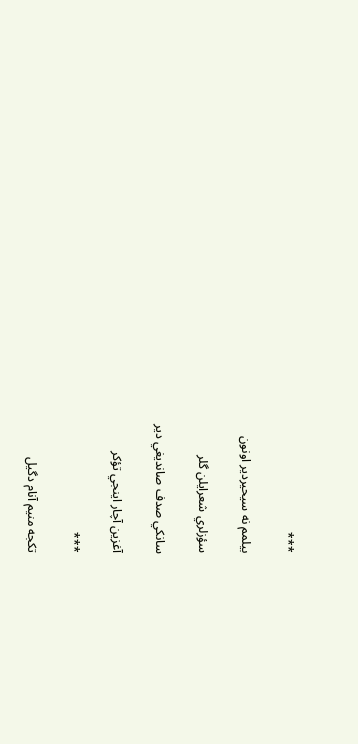***

بيلمم نه سيحيردير اونون

سؤزلري شعرايلن گلر

سانكي صدف صانديغي دير

آغزين آچار اينجي تؤكر

***

تكجه منيم آنام دگيل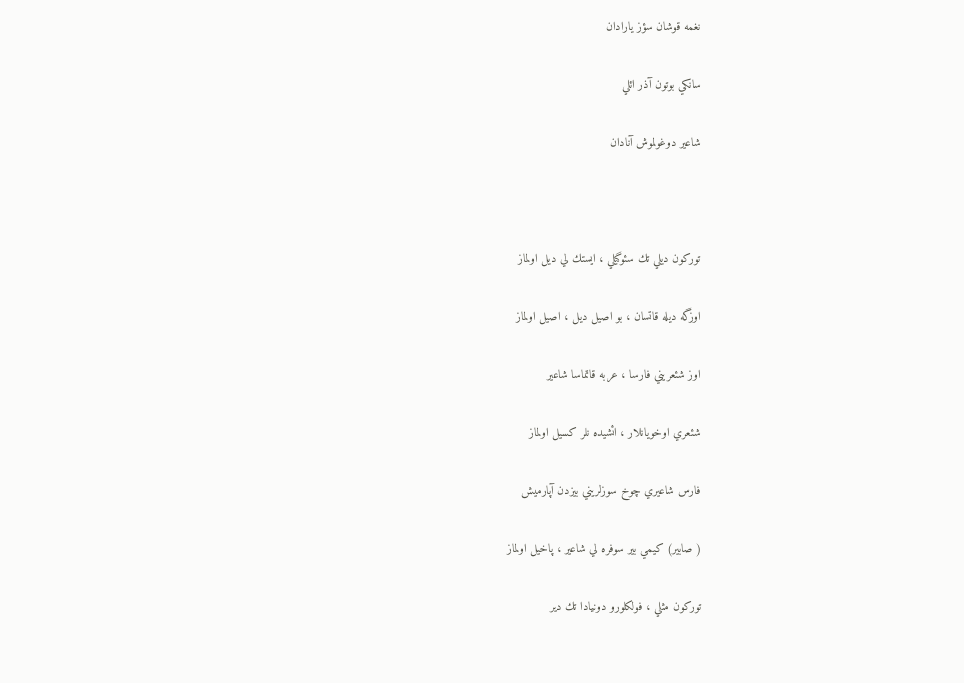نغمه قوشان سؤز يارادان

سانكي بوتون آذر ائلي

شاعير دوغولموش آنادان



توركون ديلي تك سئوگيلي ، ايستك لي ديل اولماز

اوزگه ديله قاتسان ، بو اصيل ديل ، اصيل اولماز

اوز شئعريني فارسا ، عربه قاتماسا شاعير

شئعري اوخويانلار ، ائشيده نلر كسيل اولماز

فارس شاعيري چوخ سوزلريني بيزدن آپارميش

( صابير) كيمي بير سوفره لي شاعير ، پاخيل اولماز

توركون مثلي ، فولكلورو دونيادا تك دير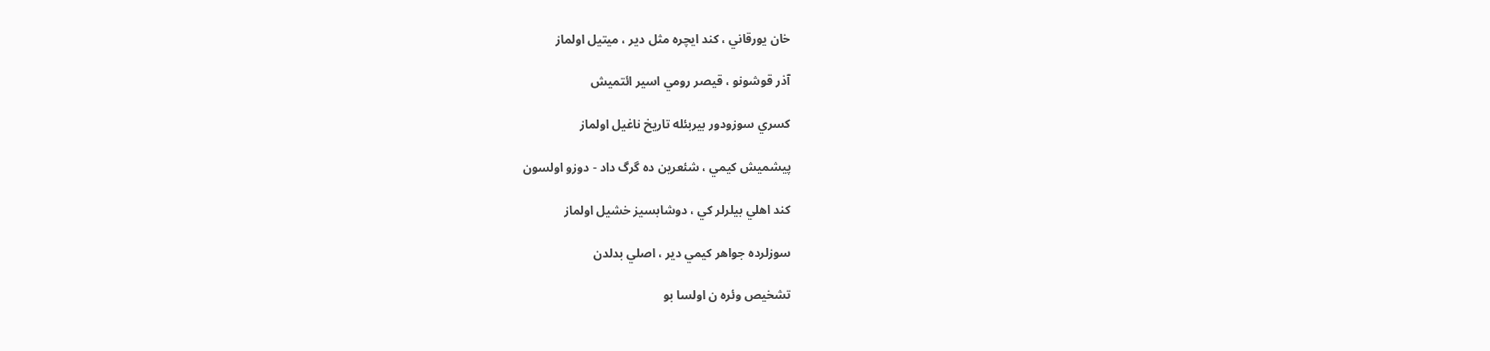خان يورقاني ، كند ايچره مثل دير ، ميتيل اولماز

آذر قوشونو ، قيصر رومي اسير ائتميش

كسري سوزودور بيربئله تاريخ ناغيل اولماز

پيشميش كيمي ، شئعرين ده گرگ داد - دوزو اولسون

كند اهلي بيلرلر كي ، دوشابسيز خشيل اولماز

سوزلرده جواهر كيمي دير ، اصلي بدلدن

تشخيص وئره ن اولسا بو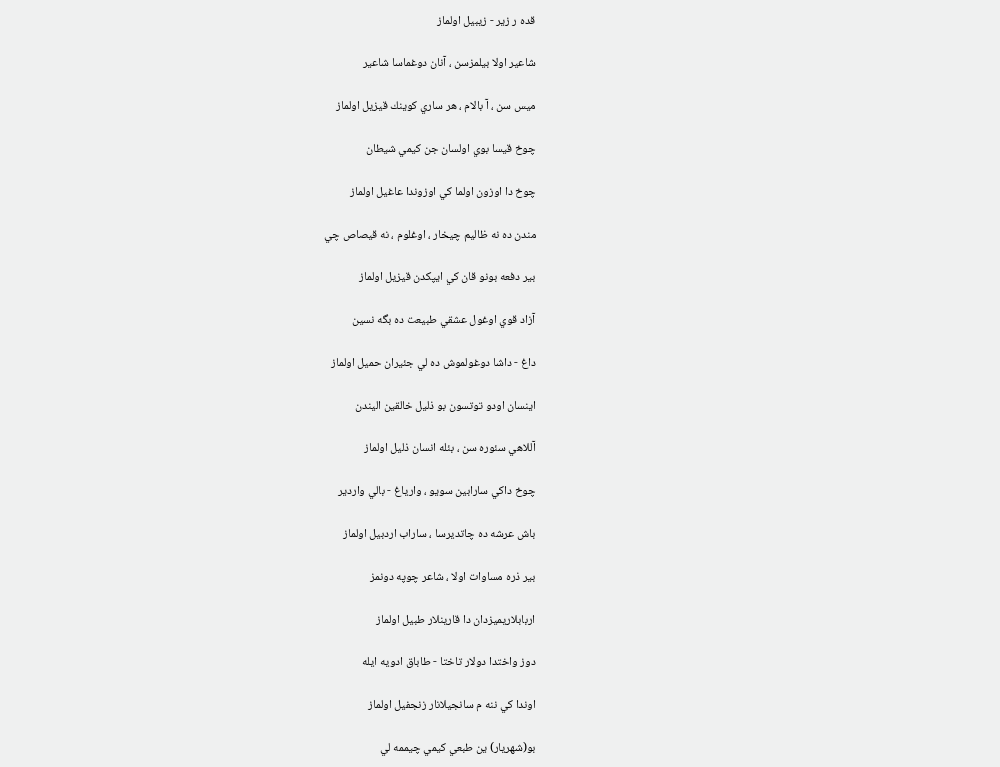قده ر زير - زيبيل اولماز

شاعير اولا بيلمزسن ، آنان دوغماسا شاعير

ميس سن ، آ بالام ، هر ساري كوينك قيزيل اولماز

چوخ قيسا بوي اولسان جن كيمي شيطان

چوخ دا اوزون اولما كي اوزوندا عاغيل اولماز

مندن ده نه ظاليم چيخار ، اوغلوم ، نه قيصاص چي

بير دفعه بونو قان كي ايپكدن قيزيل اولماز

آزاد قوي اوغول عشقي طبيعت ده بگه نسين

داغ - داشا دوغولموش ده لي جئيران حميل اولماز

اينسان اودو توتسون بو ذليل خالقين اليندن

آللاهي سئوره سن ، بئله انسان ذليل اولماز

چوخ داكي سارابين سويو ، وارياغ - بالي واردير

باش عرشه ده چاتديرسا ، ساراب اردبيل اولماز

بير ذره مساوات اولا ، شاعر چوپه دونمز

اربابلاريميزدان دا قارينلار طبيل اولماز

دوز واختدا دولار تاختا - طاباق ادويه ايله

اوندا كي ننه م سانجيلانار زنجفيل اولماز

بو(شهريار) ين طبعي كيمي چيممه لي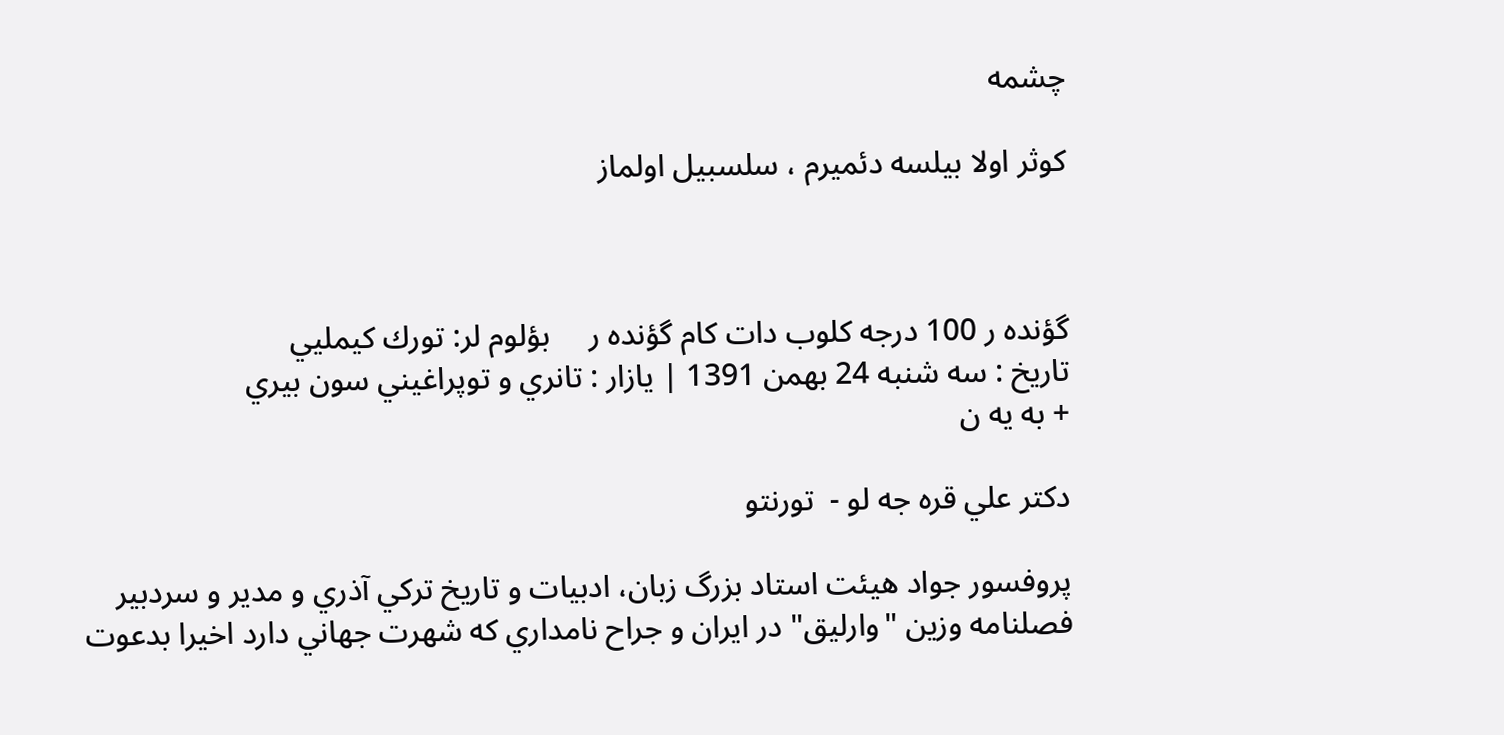چشمه

كوثر اولا بيلسه دئميرم ، سلسبيل اولماز



گؤنده ر 100 درجه کلوب دات کام گؤنده ر     بؤلوم لر: تورك كيمليي
تاريخ : سه شنبه 24 بهمن 1391 | یازار : تانري و توپراغيني سون بيري
+ به يه ن

دكتر علي قره جه لو -  تورنتو

پروفسور جواد هيئت استاد بزرگ زبان، ادبيات و تاريخ تركي آذري و مدير و سردبير فصلنامه وزين "وارليق" در ايران و جراح نامداري كه شهرت جهاني دارد اخيرا بدعوت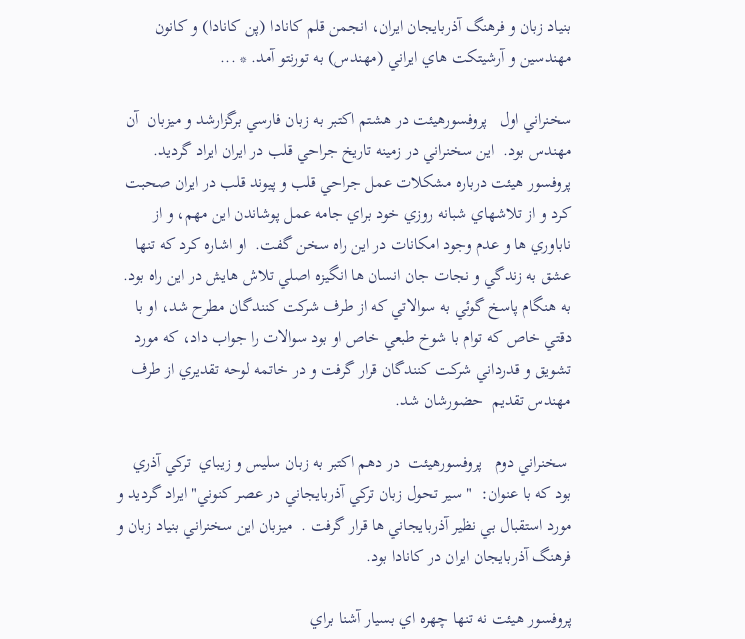بنياد زبان و فرهنگ آذربايجان ايران، انجمن قلم كانادا (پن كانادا) و كانون مهندسين و آرشيتكت هاي ايراني (مهندس) به تورنتو آمد. * ...

سخنراني اول   پروفسورهيئت در هشتم اكتبر به زبان فارسي برگزارشد و ميزبان  آن مهندس بود.  اين سخنراني در زمينه تاريخ جراحي قلب در ايران ايراد گرديد.  پروفسور هيئت درباره مشكلات عمل جراحي قلب و پيوند قلب در ايران صحبت كرد و از تلاشهاي شبانه روزي خود براي جامه عمل پوشاندن اين مهم، و از ناباوري ها و عدم وجود امكانات در اين راه سخن گفت.  او اشاره كرد كه تنها عشق به زندگي و نجات جان انسان ها انگيزه اصلي تلاش هايش در اين راه بود.  به هنگام پاسخ گوئي به سوالاتي كه از طرف شركت كنندگان مطرح شد، او با دقتي خاص كه توام با شوخ طبعي خاص او بود سوالات را جواب داد، كه مورد تشويق و قدرداني شركت كنندگان قرار گرفت و در خاتمه لوحه تقديري از طرف مهندس تقديم  حضورشان شد.

 سخنراني دوم   پروفسورهيئت  در دهم اكتبر به زبان سليس و زيباي  تركي آذري بود كه با عنوان:  " سير تحول زبان تركي آذربايجاني در عصر كنوني" ايراد گرديد و مورد استقبال بي نظير آذربايجاني ها قرار گرفت .  ميزبان اين سخنراني بنياد زبان و فرهنگ آذربايجان ايران در كانادا بود.

پروفسور هيئت نه تنها چهره اي بسيار آشنا براي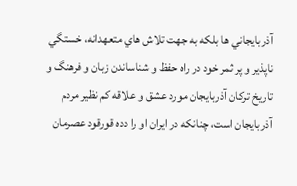آذربايجاني ها بلكه به جهت تلاش هاي متعهدانه، خستگي ناپذير و پر ثمر خود در راه حفظ و شناساندن زبان و فرهنگ و تاريخ تركان آذربايجان مورد عشق و علاقه كم نظير مردم آذربايجان است، چنانكه در ايران او را دده قورقود عصرمان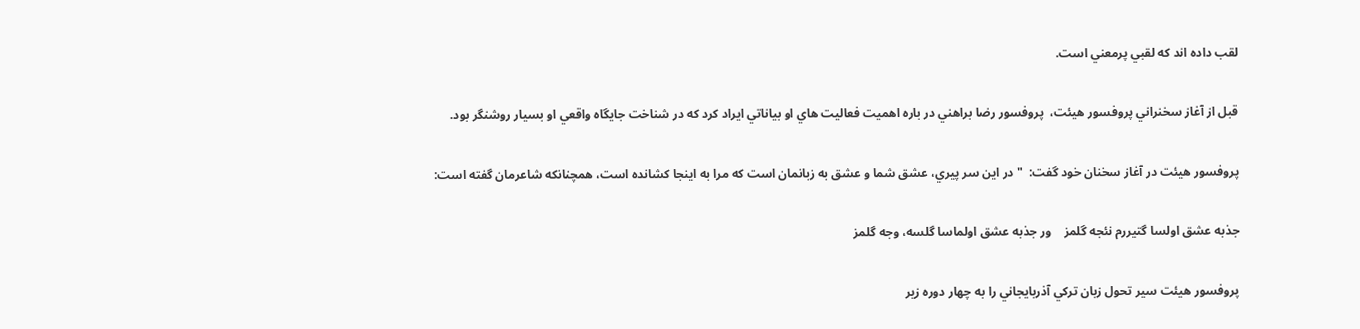لقب داده اند كه لقبي پرمعني است.

قبل از آغاز سخنراني پروفسور هيئت،  پروفسور رضا براهني در باره اهميت فعاليت هاي او بياناتي ايراد كرد كه در شناخت جايگاه واقعي او بسيار روشنگر بود.

پروفسور هيئت در آغاز سخنان خود گفت:  " در اين سر پيري، عشق شما و عشق به زبانمان است كه مرا به اينجا كشانده است، همچنانكه شاعرمان گفته است:

جذبه عشق اولسا گتيررم نئجه گلمز    ور جذبه عشق اولماسا گلسه، وجه گلمز

پروفسور هيئت سير تحول زبان تركي آذربايجاني را به چهار دوره زير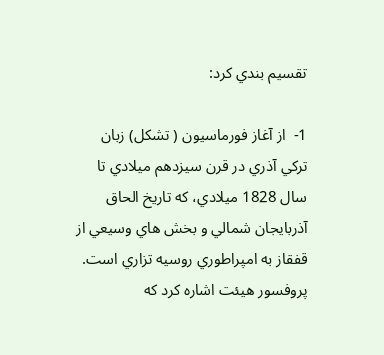تقسيم بندي كرد:

1-  از آغاز فورماسيون ( تشكل) زبان تركي آذري در قرن سيزدهم ميلادي تا سال 1828 ميلادي، كه تاريخ الحاق آذربايجان شمالي و بخش هاي وسيعي از قفقاز به امپراطوري روسيه تزاري است.  پروفسور هيئت اشاره كرد كه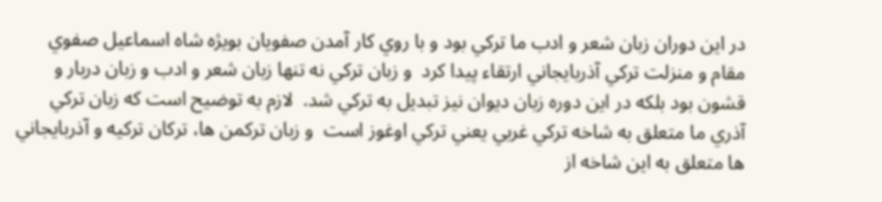در اين دوران زبان شعر و ادب ما تركي بود و با روي كار آمدن صفويان بويژه شاه اسماعيل صفوي  مقام و منزلت تركي آذربايجاني ارتقاء پيدا كرد  و زبان تركي نه تنها زبان شعر و ادب و زبان دربار و قشون بود بلكه در اين دوره زبان ديوان نيز تبديل به تركي شد.  لازم به توضيح است كه زبان تركي آذري ما متعلق به شاخه تركي غربي يعني تركي اوغوز است  و زبان تركمن ها، تركان تركيه و آذربايجاني ها متعلق به اين شاخه از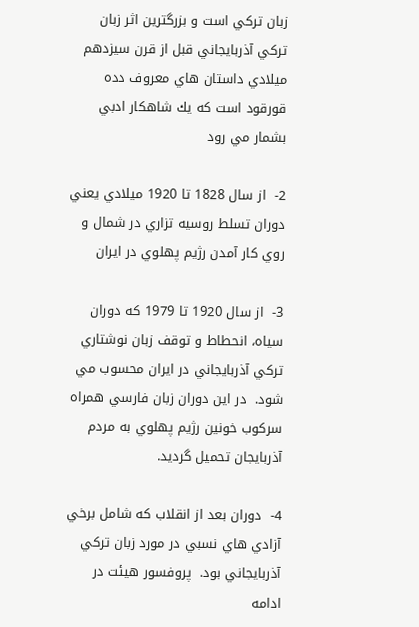زبان تركي است و بزرگترين اثر زبان تركي آذربايجاني قبل از قرن سيزدهم ميلادي داستان هاي معروف دده قورقود است كه يك شاهكار ادبي بشمار مي رود

2-  از سال 1828 تا 1920 ميلادي يعني دوران تسلط روسيه تزاري در شمال و روي كار آمدن رژيم پهلوي در ايران

3-  از سال 1920 تا 1979 كه دوران سياه، انحطاط و توقف زبان نوشتاري تركي آذربايجاني در ايران محسوب مي شود.  در اين دوران زبان فارسي همراه سركوب خونين رژيم پهلوي به مردم آذربايجان تحميل گرديد.

4-  دوران بعد از انقلاب كه شامل برخي آزادي هاي نسبي در مورد زبان تركي آذربايجاني بود.  پروفسور هيئت در ادامه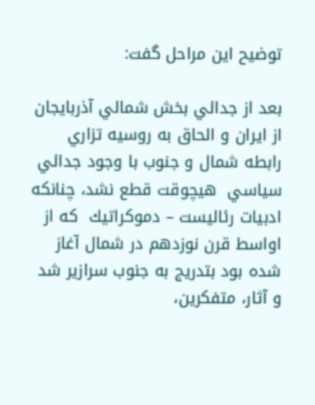توضيح اين مراحل گفت:

بعد از جدائي بخش شمالي آذربايجان از ايران و الحاق به روسيه تزاري رابطه شمال و جنوب با وجود جدائي سياسي  هيچوقت قطع نشد، چنانكه ادبيات رئاليست – دموكراتيك  كه از اواسط قرن نوزدهم در شمال آغاز شده بود بتدريج به جنوب سرازير شد و آثار، متفكرين،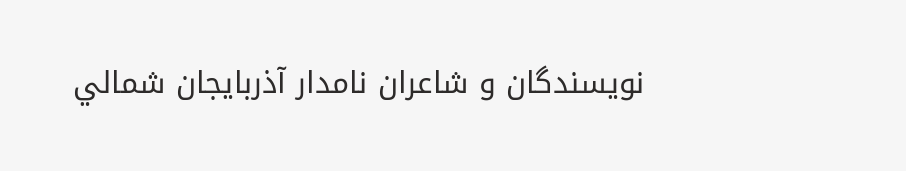نويسندگان و شاعران نامدار آذربايجان شمالي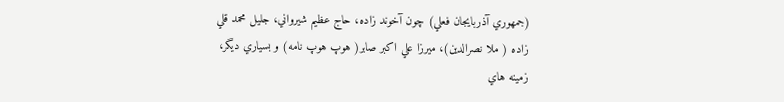(جمهوري آذربايجان فعلي) چون آخوند زاده، حاج عظيم شيرواني، جليل محمد قلي زاده ( ملا نصرالدين)، ميرزا علي اكبر صابر( هوپ هوپ نامه) و بسياري ديگر، زمينه هاي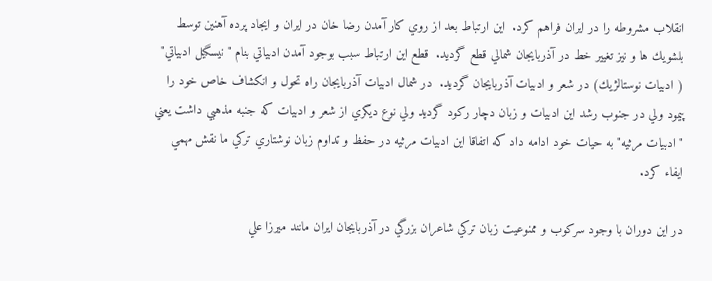انقلاب مشروطه را در ايران فراهم كرد.  اين ارتباط بعد از روي كار آمدن رضا خان در ايران و ايجاد پرده آهنين توسط بلشويك ها و نيز تغيير خط در آذربايجان شمالي قطع گرديد.  قطع اين ارتباط سبب بوجود آمدن ادبياتي بنام " نيسگيل ادبياتي" ( ادبيات نوستالژيك) در شعر و ادبيات آذربايجان گرديد.  در شمال ادبيات آذربايجان راه تحول و انكشاف خاص خود را پيمود ولي در جنوب رشد اين ادبيات و زبان دچار ركود گرديد ولي نوع ديگري از شعر و ادبيات كه جنبه مذهبي داشت يعني " ادبيات مرثيه" به حيات خود ادامه داد كه اتفاقا اين ادبيات مرثيه در حفظ و تداوم زبان نوشتاري تركي ما نقش مهمي ايفاء كرد.

در اين دوران با وجود سركوب و ممنوعيت زبان تركي شاعران بزرگي در آذربايجان ايران مانند ميرزا علي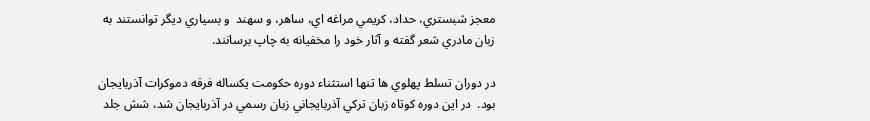معجز شبستري، حداد، كريمي مراغه اي، ساهر، و سهند  و بسياري ديگر توانستند به زبان مادري شعر گفته و آثار خود را مخفيانه به چاپ برسانند.

در دوران تسلط پهلوي ها تنها استثناء دوره حكومت يكساله فرقه دموكرات آذربايجان بود.  در اين دوره كوتاه زبان تركي آذربايجاني زبان رسمي در آذربايجان شد، شش جلد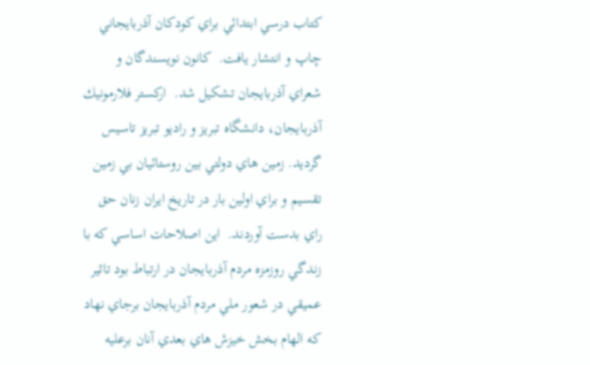كتاب درسي ابتدائي براي كودكان آذربايجاني چاپ و انتشار يافت.  كانون نويسندگان و شعراي آذربايجان تشكيل شد.  اركستر فلارمونيك آذربايجان، دانشگاه تبريز و راديو تبريز تاسيس گرديد. زمين هاي دولتي بين روستائيان بي زمين تقسيم و براي اولين بار در تاريخ ايران زنان حق راي بدست آوردند.  اين اصلاحات اساسي كه با زندگي روزمزه مردم آذربايجان در ارتباط بود تاثير عميقي در شعور ملي مردم آذربايجان برجاي نهاد كه الهام بخش خيزش هاي بعدي آنان برعليه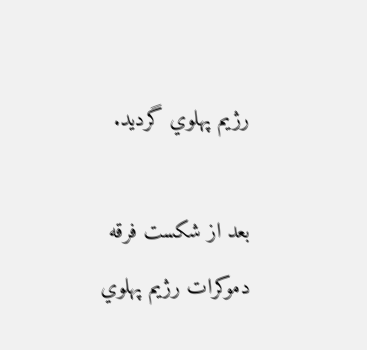رژيم پهلوي گرديد.

بعد از شكست فرقه دموكرات رژيم پهلوي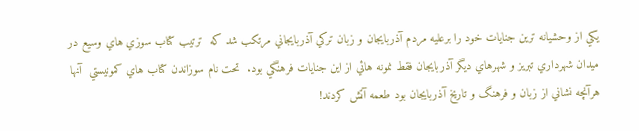يكي از وحشيانه ترين جنايات خود را برعليه مردم آذربايجان و زبان تركي آذربايجاني مرتكب شد كه  ترتيب كتاب سوزي هاي وسيع در ميدان شهرداري تبريز و شهرهاي ديگر آذربايجان فقط نمونه هائي از اين جنايات فرهنگي بود.  تحت نام سوزاندن كتاب هاي كمونيستي  آنها هرآنچه نشاني از زبان و فرهنگ و تاريخ آذربايجان بود طعمه آتش كردند!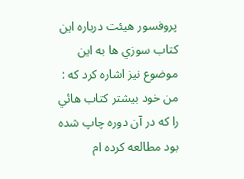پروفسور هيئت درباره اين كتاب سوزي ها به اين موضوع نيز اشاره كرد كه :  من خود بيشتر كتاب هائي را كه در آن دوره چاپ شده بود مطالعه كرده ام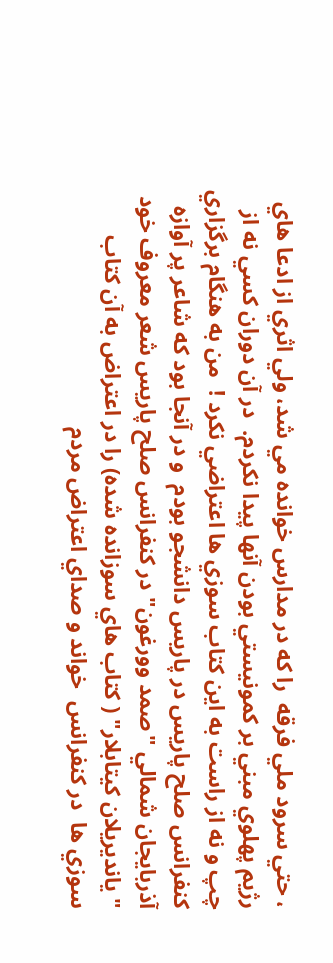، حتي سرود ملي فرقه  را كه در مدارس خوانده مي شد، ولي اثري از ادعا هاي رژيم پهلوي مبني بر كمونيستي بودن آنها پيدا نكردم.  در آن دوران كسي نه از چپ و نه از راست به اين كتاب سوزي ها اعتراضي نكرد !  من به هنگام برگزاري كنفرانس صلح پاريس در پاريس دانشجو بودم  و در آنجا بود كه شاعر پر آوازه آذربايجان شمالي "صمد وورغون" در كنفرانس صلح پاريس شعر معروف خود " يانديريلان كيتابلار" ( كتاب هاي سوزانده شده) را در اعتراض به آن كتاب سوزي ها  در كنفرانس  خواند و صداي اعتراض مردم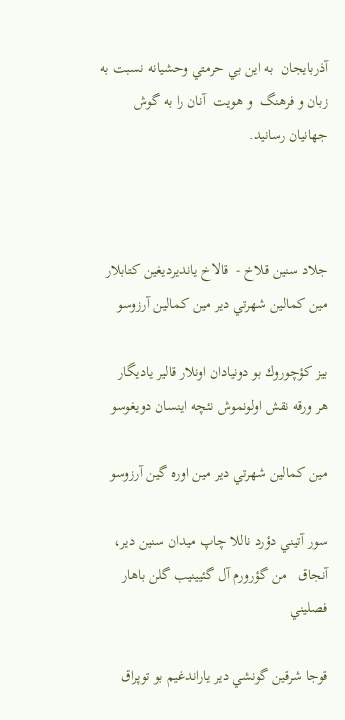آذربايجان  به اين بي حرمتي وحشيانه نسبت به زبان و فرهنگ  و هويت  آنان را به گوش جهانيان رسانيد.



جلاد سنين قلاخ -  قالاخ يانديرديغين كتابلار   مين كمالين شهرتي دير مين كمالين آرزوسو

بيز كؤچوروك بو دونيادان اونلار قالير ياديگار   هر ورقه نقش اولونموش نئچه اينسان دويغوسو

مين كمالين شهرتي دير مين اوره گين آرزوسو

سور آتيني دؤرد ناللا چاپ ميدان سنين دير، آنجاق   من گؤرورم آل گئيينيب گلن باهار فصليني

قوجا شرقين گونشي دير ياراندغيم بو توپراق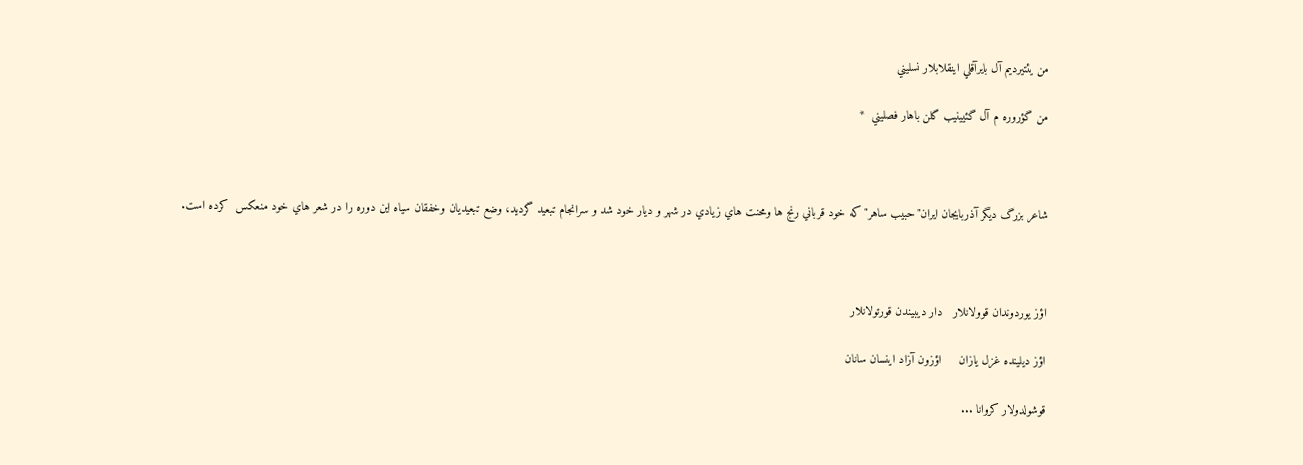من يئتيرديم آل بايرآقلي اينقلابلار نسليني

من گؤروره م آل گئيينيب گلن باهار فصليني  *



شاعر بزرگ ديگر آذربايجان ايران"حبيب ساهر" كه خود قرباني رنج ها ومحنت هاي زيادي در شهر و ديار خود شد و سرانجام تبعيد گرديد، وضع تبعيديان وخفقان سياه اين دوره را در شعر هاي خود منعكس  كرده است.



اؤز يوردوندان قوولانلار   دار ديبيندن قورتولانلار

اؤز ديلينده غزل يازان     اؤزون آزاد اينسان سانان

قوشولدولار كروانا ...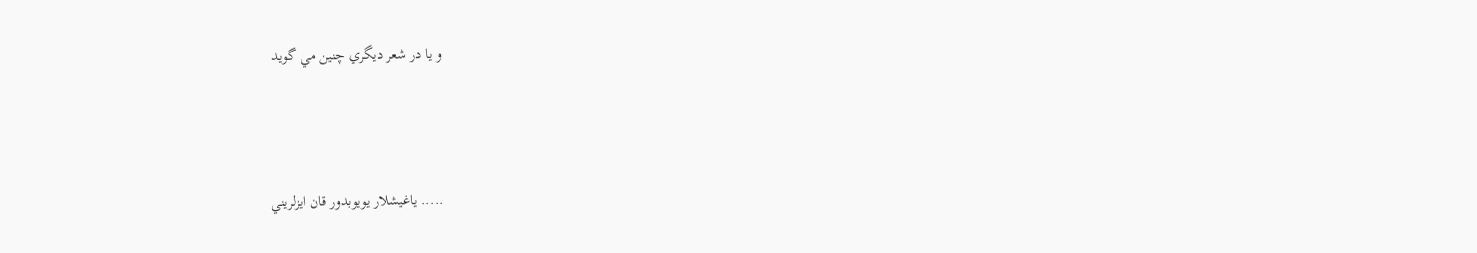و يا در شعر ديگري چنين مي گويد



..... ياغيشلار يويوبدور قان ايزلريني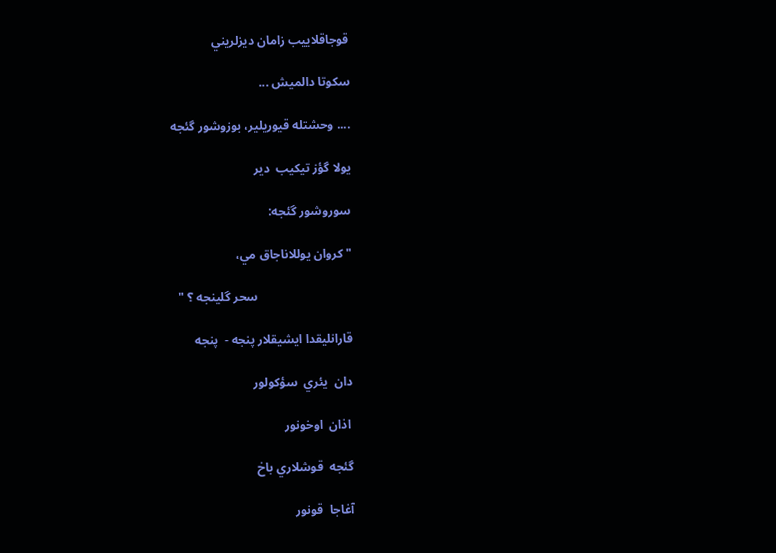قوجاقلاييب زامان ديزلريني

سكوتا دالميش ...

.... وحشتله قيوريلير، بوزوشور گئجه

يولا گؤز تيكيب  دير

سوروشور گئجه:

" كروان يوللاناجاق مي،

                              سحر گلينجه ؟ "

قارانليقدا ايشيقلار پنجه -  پنجه

دان  يئري  سؤكولور

 اذان  اوخونور

گئجه  قوشلاري باخ

آغاجا  قونور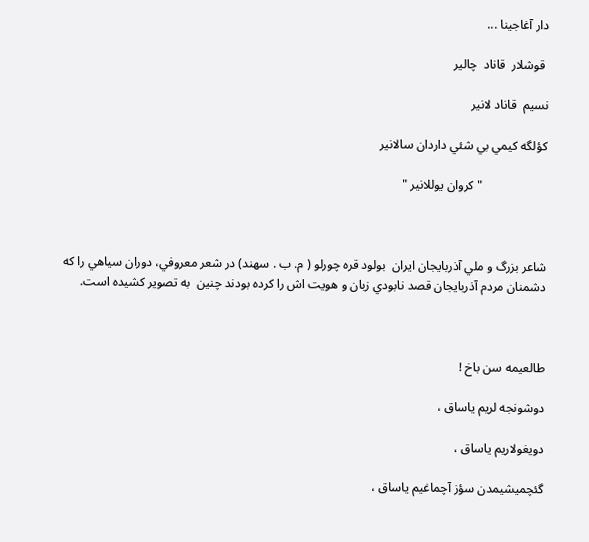دار آغاجينا ...

 قوشلار  قاناد  چالير

نسيم  قاناد لانير

كؤلگه كيمي بي شئي داردان سالانير

                     " كروان يوللانير "



شاعر بزرگ و ملي آذربايجان ايران  بولود قره چورلو ( م. ب . سهند) در شعر معروفي، دوران سياهي را كه دشمنان مردم آذربايجان قصد نابودي زبان و هويت اش را كرده بودند چنين  به تصوير كشيده است.



طالعيمه سن باخ !

دوشونجه لريم ياساق ،

دويغولاريم ياساق ،

گئچميشيمدن سؤز آچماغيم ياساق ،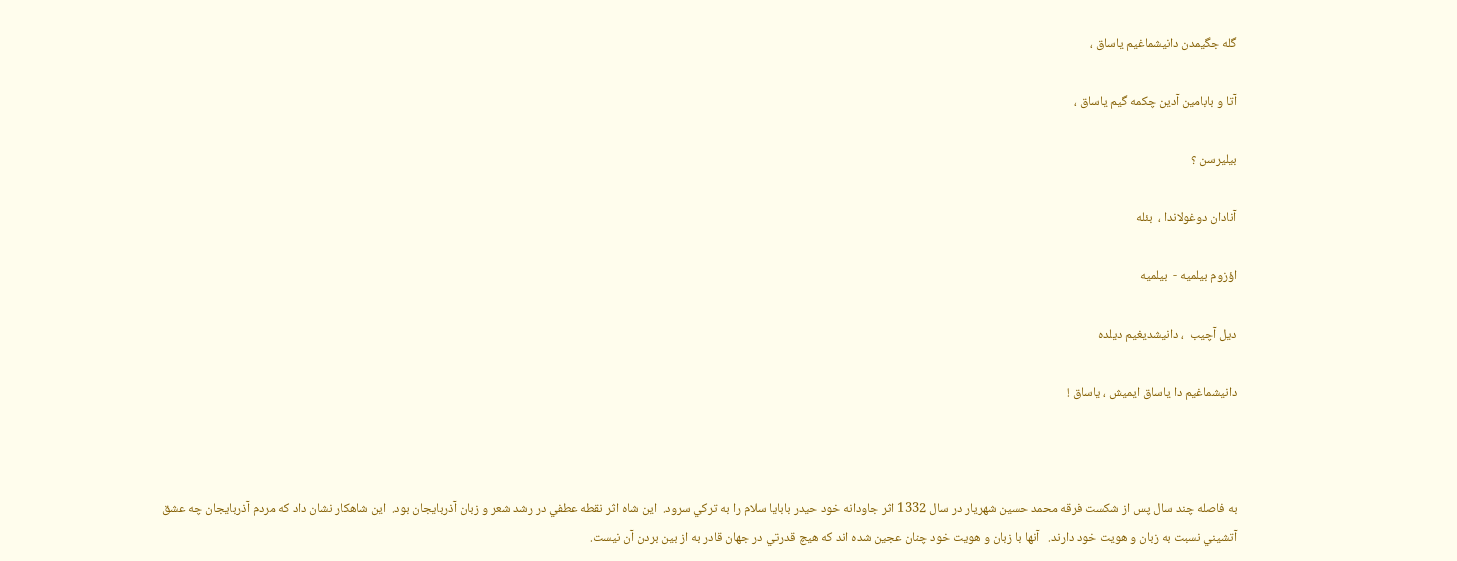گله جگيمدن دانيشماغيم ياساق ،

آتا و بابامين آدين چكمه گيم ياساق ،

بيليرسن ؟

آنادان دوغولاندا ،  بئله

اؤزوم بيلميه -  بيلميه

ديل آچيب  ، دانيشديغيم ديلده

دانيشماغيم دا ياساق ايميش ، ياساق !



به فاصله چند سال پس از شكست فرقه محمد حسين شهريار در سال 1332 اثر جاودانه خود حيدر بابايا سلام را به تركي سرود.  اين شاه اثر نقطه عطفي در رشد شعر و زبان آذربايجان بود.  اين شاهكار نشان داد كه مردم آذربايجان چه عشق آتشيني نسبت به زبان و هويت خود دارند.   آنها با زبان و هويت خود چنان عجين شده اند كه هيچ قدرتي در جهان قادر به از بين بردن آن نيست.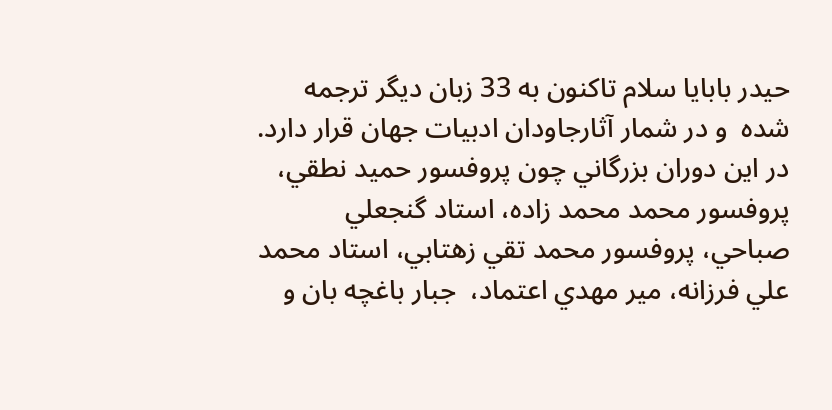حيدر بابايا سلام تاكنون به 33 زبان ديگر ترجمه شده  و در شمار آثارجاودان ادبيات جهان قرار دارد.  در اين دوران بزرگاني چون پروفسور حميد نطقي، پروفسور محمد محمد زاده، استاد گنجعلي صباحي، پروفسور محمد تقي زهتابي، استاد محمد علي فرزانه، مير مهدي اعتماد،  جبار باغچه بان و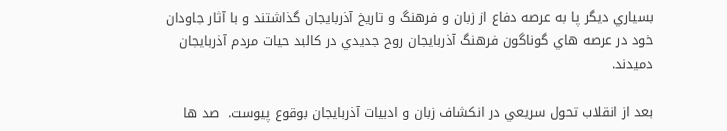بسياري ديگر پا به عرصه دفاع از زبان و فرهنگ و تاريخ آذربايجان گذاشتند و با آثار جاودان خود در عرصه هاي گوناگون فرهنگ آذربايجان روح جديدي در كالبد حيات مردم آذربايجان دميدند.

بعد از انقلاب تحول سريعي در انكشاف زبان و ادبيات آذربايجان بوقوع پيوست.  صد ها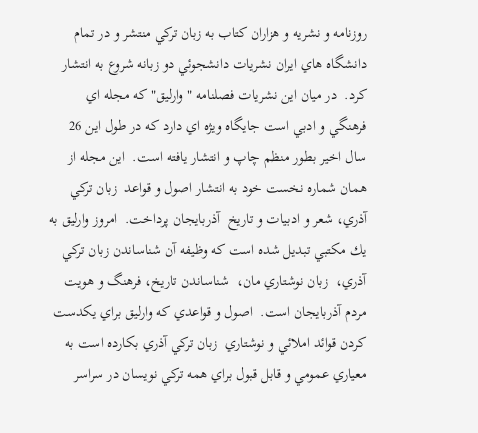روزنامه و نشريه و هزاران كتاب به زبان تركي منتشر و در تمام دانشگاه هاي ايران نشريات دانشجوئي دو زبانه شروع به انتشار كرد.  در ميان اين نشريات فصلنامه " وارليق" كه مجله اي فرهنگي و ادبي است جايگاه ويژه اي دارد كه در طول اين 26 سال اخير بطور منظم چاپ و انتشار يافته است.  اين مجله از همان شماره نخست خود به انتشار اصول و قواعد  زبان تركي آذري، شعر و ادبيات و تاريخ  آذربايجان پرداخت.  امروز وارليق به يك مكتبي تبديل شده است كه وظيفه آن شناساندن زبان تركي آذري،  زبان نوشتاري مان،  شناساندن تاريخ، فرهنگ و هويت مردم آذربايجان است.  اصول و قواعدي كه وارليق براي يكدست كردن قوائد املائي و نوشتاري  زبان تركي آذري بكارده است به معياري عمومي و قابل قبول براي همه تركي نويسان در سراسر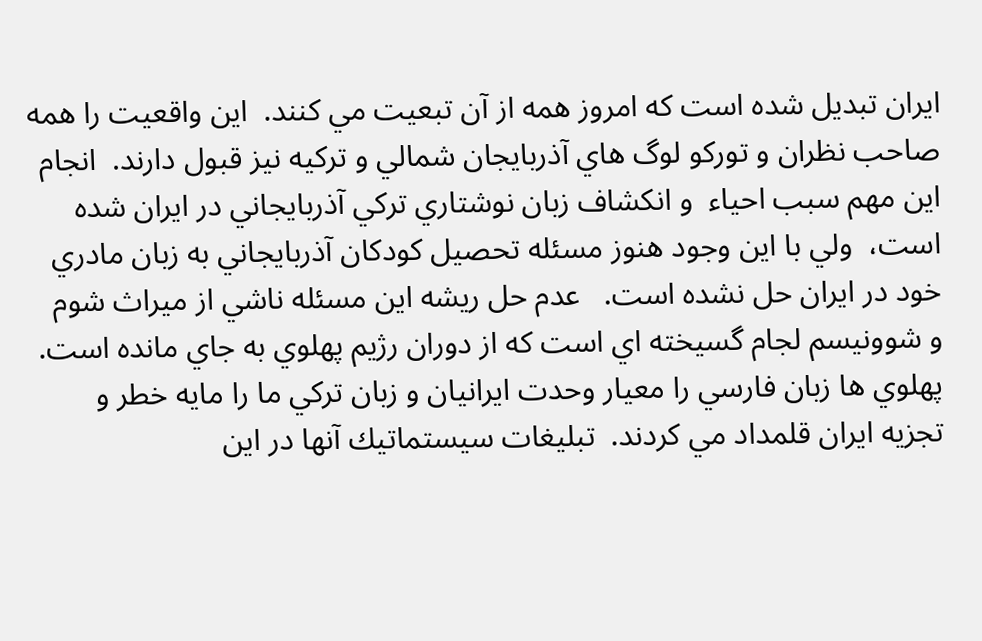ايران تبديل شده است كه امروز همه از آن تبعيت مي كنند.  اين واقعيت را همه صاحب نظران و توركو لوگ هاي آذربايجان شمالي و تركيه نيز قبول دارند.  انجام اين مهم سبب احياء  و انكشاف زبان نوشتاري تركي آذربايجاني در ايران شده است،  ولي با اين وجود هنوز مسئله تحصيل كودكان آذربايجاني به زبان مادري خود در ايران حل نشده است.   عدم حل ريشه اين مسئله ناشي از ميراث شوم  و شوونيسم لجام گسيخته اي است كه از دوران رژيم پهلوي به جاي مانده است.  پهلوي ها زبان فارسي را معيار وحدت ايرانيان و زبان تركي ما را مايه خطر و تجزيه ايران قلمداد مي كردند.  تبليغات سيستماتيك آنها در اين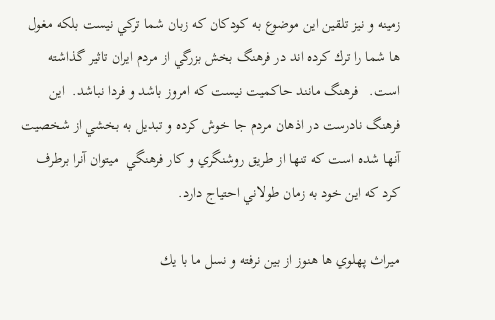زمينه و نيز تلقين اين موضوع به كودكان كه زبان شما تركي نيست بلكه مغول ها شما را ترك كرده اند در فرهنگ بخش بزرگي از مردم ايران تاثير گذاشته است.   فرهنگ مانند حاكميت نيست كه امروز باشد و فردا نباشد.  اين فرهنگ نادرست در اذهان مردم جا خوش كرده و تبديل به بخشي از شخصيت آنها شده است كه تنها از طريق روشنگري و كار فرهنگي  ميتوان آنرا برطرف كرد كه اين خود به زمان طولاني احتياج دارد.

ميراث پهلوي ها هنوز از بين نرفته و نسل ما با يك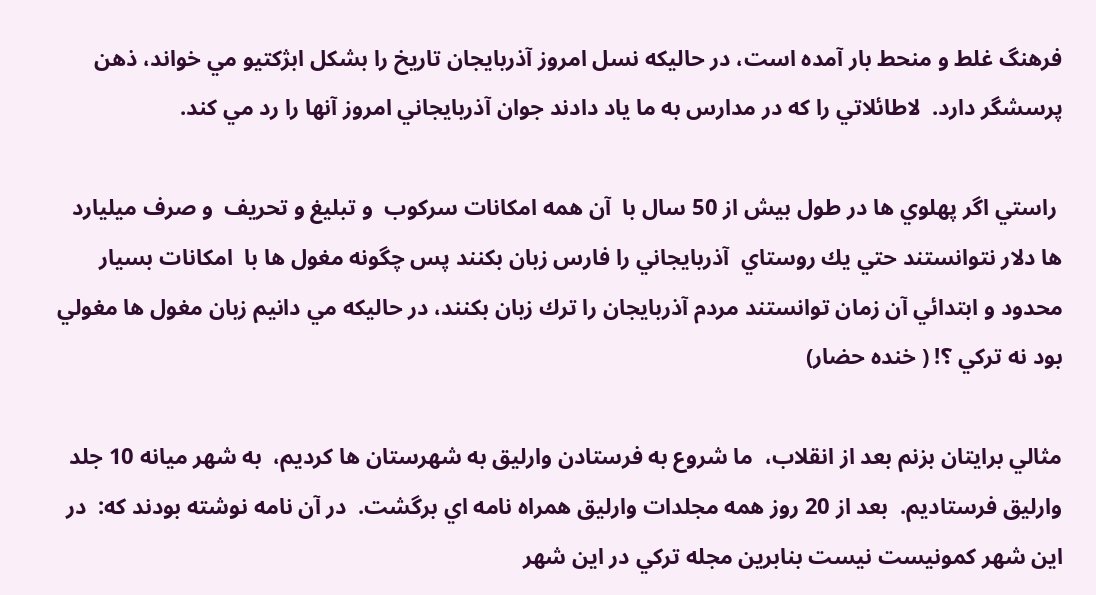فرهنگ غلط و منحط بار آمده است، در حاليكه نسل امروز آذربايجان تاريخ را بشكل ابژكتيو مي خواند، ذهن پرسشگر دارد.  لاطائلاتي را كه در مدارس به ما ياد دادند جوان آذربايجاني امروز آنها را رد مي كند.

 راستي اگر پهلوي ها در طول بيش از 50 سال با  آن همه امكانات سركوب  و تبليغ و تحريف  و صرف ميليارد ها دلار نتوانستند حتي يك روستاي  آذربايجاني را فارس زبان بكنند پس چگونه مغول ها با  امكانات بسيار محدود و ابتدائي آن زمان توانستند مردم آذربايجان را ترك زبان بكنند، در حاليكه مي دانيم زبان مغول ها مغولي بود نه تركي ؟! ( خنده حضار)

مثالي برايتان بزنم بعد از انقلاب،  ما شروع به فرستادن وارليق به شهرستان ها كرديم،  به شهر ميانه 10 جلد وارليق فرستاديم.  بعد از 20 روز همه مجلدات وارليق همراه نامه اي برگشت.  در آن نامه نوشته بودند كه:  در اين شهر كمونيست نيست بنابرين مجله تركي در اين شهر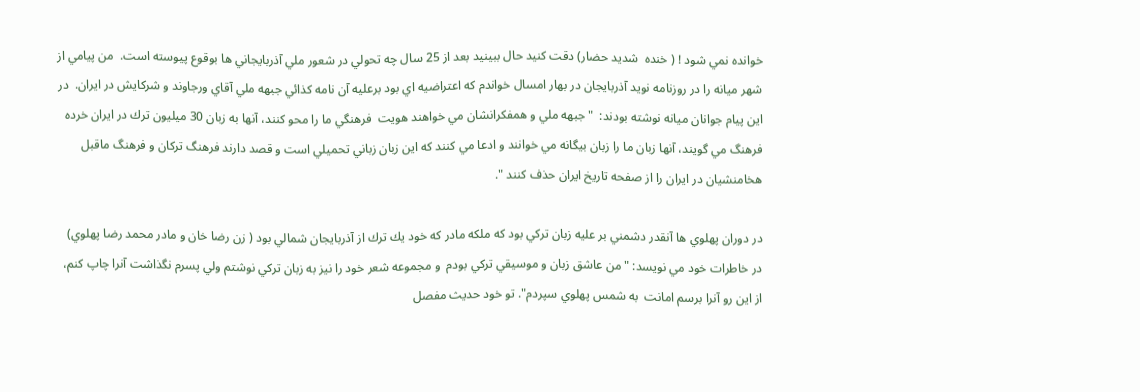خوانده نمي شود ! ( خنده  شديد حضار) دقت كنيد حال ببينيد بعد از 25 سال چه تحولي در شعور ملي آذربايجاني ها بوقوع پيوسته است.  من پيامي از شهر ميانه را در روزنامه نويد آذربايجان در بهار امسال خواندم كه اعتراضيه اي بود برعليه آن نامه كذائي جبهه ملي آقاي ورجاوند و شركايش در ايران.  در اين پيام جوانان ميانه نوشته بودند:  " جبهه ملي و همفكرانشان مي خواهند هويت  فرهنگي ما را محو كنند، آنها به زبان 30 ميليون ترك در ايران خرده فرهنگ مي گويند، آنها زبان ما را زبان بيگانه مي خوانند و ادعا مي كنند كه اين زبان زباني تحميلي است و قصد دارند فرهنگ تركان و فرهنگ ماقبل هخامنشيان در ايران را از صفحه تاريخ ايران حذف كنند ".

در دوران پهلوي ها آنقدر دشمني بر عليه زبان تركي بود كه ملكه مادر كه خود يك ترك از آذربايجان شمالي بود ( زن رضا خان و مادر محمد رضا پهلوي) در خاطرات خود مي نويسد: " من عاشق زبان و موسيقي تركي بودم  و مجموعه شعر خود را نيز به زبان تركي نوشتم ولي پسرم نگذاشت آنرا چاپ كنم، از اين رو آنرا برسم امانت  به شمس پهلوي سپردم". تو خود حديث مفصل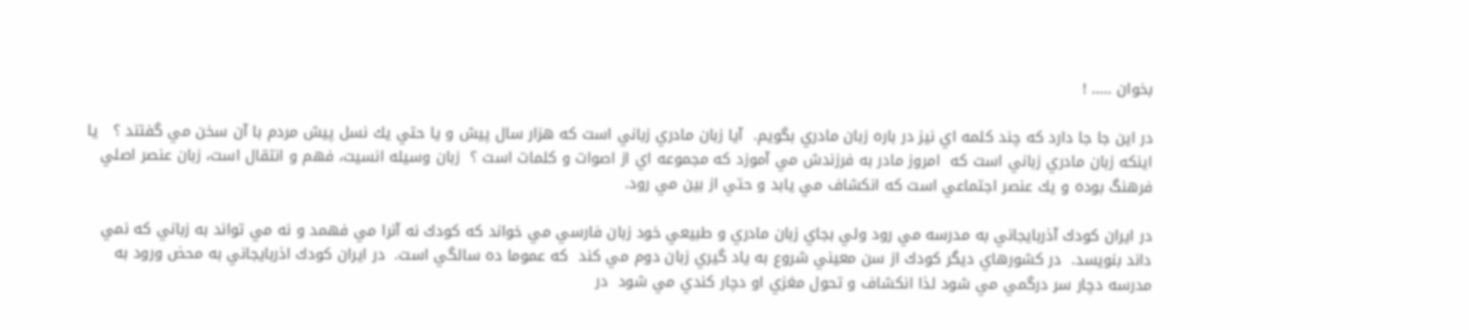بخوان ..... !

در اين جا جا دارد كه چند كلمه اي نيز در باره زبان مادري بگويم.  آيا زبان مادري زباني است كه هزار سال پيش و يا حتي يك نسل پيش مردم با آن سخن مي گفتند ؟   يا اينكه زبان مادري زباني است كه  امروز مادر به فرزندش مي آموزد كه مجموعه اي از اصوات و كلمات است ؟  زبان وسيله انسيت، فهم و انتقال است، زبان عنصر اصلي فرهنگ بوده و يك عنصر اجتماعي است كه انكشاف مي يابد و حتي از بين مي رود.

در ايران كودك آذربايجاني به مدرسه مي رود ولي بجاي زبان مادري و طبيعي خود زبان فارسي مي خواند كه كودك نه آنرا مي فهمد و نه مي تواند به زباني كه نمي داند بنويسد.  در كشورهاي ديگر كودك از سن معيني شروع به ياد گيري زبان دوم مي كند  كه عموما ده سالگي است.  در ايران كودك اذربايجاني به محض ورود به مدرسه دچار سر درگمي مي شود لذا انكشاف و تحول مغزي او دچار كندي مي شود  در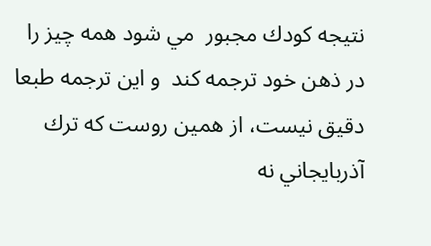نتيجه كودك مجبور  مي شود همه چيز را در ذهن خود ترجمه كند  و اين ترجمه طبعا دقيق نيست، از همين روست كه ترك آذربايجاني نه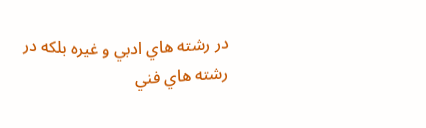در رشته هاي ادبي و غيره بلكه در رشته هاي فني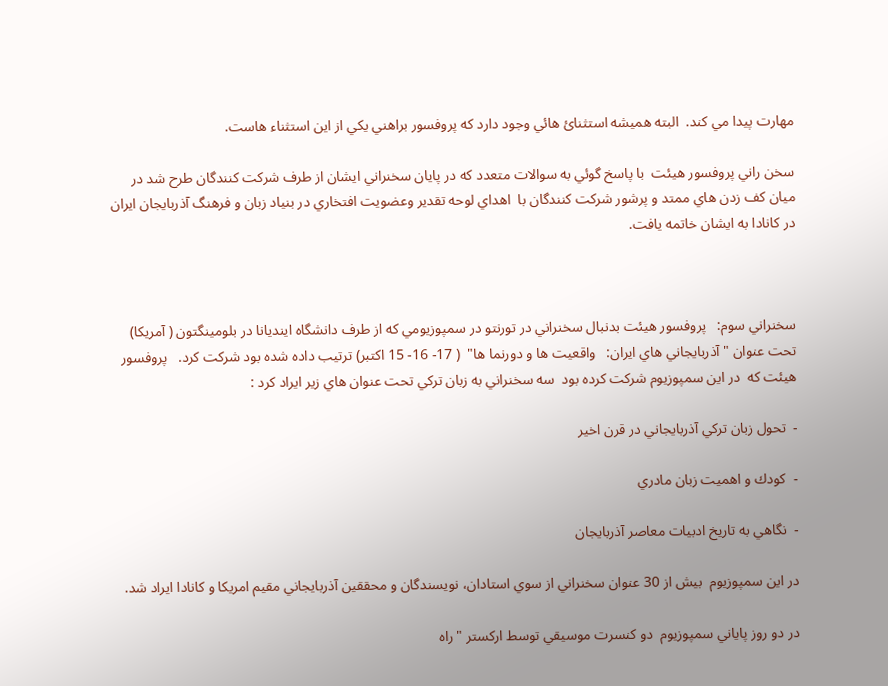مهارت پيدا مي كند.  البته هميشه استثنائ هائي وجود دارد كه پروفسور براهني يكي از اين استثناء هاست.

سخن راني پروفسور هيئت  با پاسخ گوئي به سوالات متعدد كه در پايان سخنراني ايشان از طرف شركت كنندگان طرح شد در ميان كف زدن هاي ممتد و پرشور شركت كنندگان با  اهداي لوحه تقدير وعضويت افتخاري در بنياد زبان و فرهنگ آذربايجان ايران در كانادا به ايشان خاتمه يافت.



سخنراني سوم:   پروفسور هيئت بدنبال سخنراني در تورنتو در سمپوزيومي كه از طرف دانشگاه اينديانا در بلومينگتون ( آمريكا) تحت عنوان " آذربايجاني هاي ايران:   واقعيت ها و دورنما ها"  ( 17- 16- 15 اكتبر) ترتيب داده شده بود شركت كرد.   پروفسور هيئت كه  در اين سمپوزيوم شركت كرده بود  سه سخنراني به زبان تركي تحت عنوان هاي زير ايراد كرد :

-  تحول زبان تركي آذربايجاني در قرن اخير

-  كودك و اهميت زبان مادري

-  نگاهي به تاريخ ادبيات معاصر آذربايجان

در اين سمپوزيوم  بيش از 30 عنوان سخنراني از سوي استادان، نويسندگان و محققين آذربايجاني مقيم امريكا و كانادا ايراد شد.

در دو روز پاياني سمپوزيوم  دو كنسرت موسيقي توسط اركستر " راه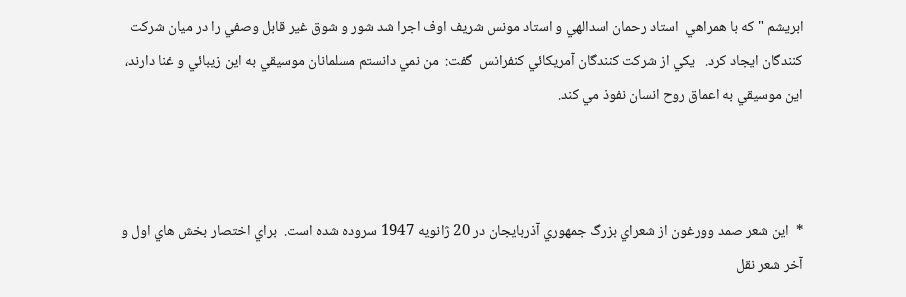ابريشم " كه با همراهي  استاد رحمان اسدالهي و استاد مونس شريف اوف اجرا شد شور و شوق غير قابل وصفي را در ميان شركت كنندگان ايجاد كرد.   يكي از شركت كنندگان آمريكائي كنفرانس  گفت:  من نمي دانستم مسلمانان موسيقي به اين زيبائي و غنا دارند، اين موسيقي به اعماق روح انسان نفوذ مي كند.



*  اين شعر صمد وورغون از شعراي بزرگ جمهوري آذربايجان در 20 ژانويه 1947 سروده شده است.  براي اختصار بخش هاي اول و آخر شعر نقل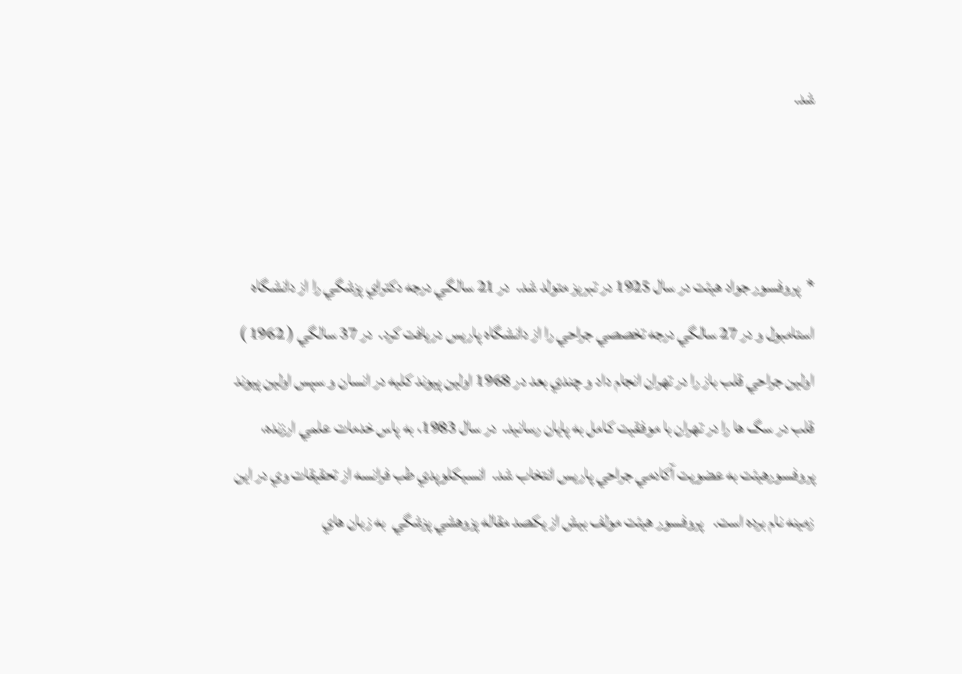شد.



*  پروفسور جواد هيئت در سال 1925 در تبريز متولد شد.  در 21 سالگي درجه دكتراي پزشگي را از دانشگاه استامبول و در 27 سالگي درجه تخصصي جراحي را از دانشگاه پاريس دريافت كرد.  در 37 سالگي ( 1962 ) اولين جراحي قلب باز را در تهران انجام داد و چندي بعد در 1968 اولين پيوند كليه در انسان و سپس اولين پيوند قلب در سگ ها را در تهران با موفقيت كامل به پايان رسانيد.  در سال 1983، به پاس خدمات علمي ارزنده،  پروفسورهيئت به عضويت آكادمي جراحي پاريس انتخاب شد.  انسيكلوپدي طب فرانسه از تحقيقات وي در اين زمينه نام برده است.   پروفسور هيئت مولف بيش از يكصد مقاله پزوهشي پزشگي  به زبان هاي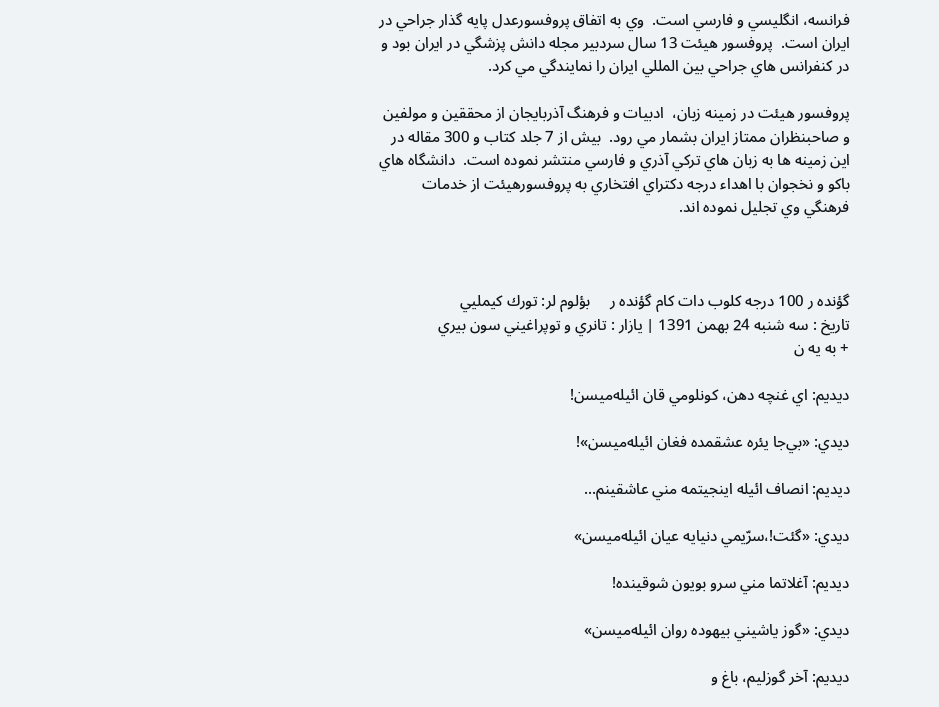فرانسه، انگليسي و فارسي است.  وي به اتفاق پروفسورعدل پايه گذار جراحي در ايران است.  پروفسور هيئت 13 سال سردبير مجله دانش پزشگي در ايران بود و در كنفرانس هاي جراحي بين المللي ايران را نمايندگي مي كرد.

پروفسور هيئت در زمينه زبان،  ادبيات و فرهنگ آذربايجان از محققين و مولفين و صاحبنظران ممتاز ايران بشمار مي رود.  بيش از 7 جلد كتاب و 300 مقاله در اين زمينه ها به زبان هاي تركي آذري و فارسي منتشر نموده است.  دانشگاه هاي باكو و نخجوان با اهداء درجه دكتراي افتخاري به پروفسورهيئت از خدمات فرهنگي وي تجليل نموده اند.



گؤنده ر 100 درجه کلوب دات کام گؤنده ر     بؤلوم لر: تورك كيمليي
تاريخ : سه شنبه 24 بهمن 1391 | یازار : تانري و توپراغيني سون بيري
+ به يه ن

ديديم: اي غنچه دهن، كونلومي قان ائيله‌ميسن!

ديدي: «بي‌جا يئره عشقمده فغان ائيله‌ميسن»!

ديديم: انصاف ائيله اينجيتمه مني عاشقينم...

ديدي: «گئت!،سرّيمي دنيايه عيان ائيله‌ميسن»

ديديم: آغلاتما مني سرو بويون شوقينده!

ديدي: «گوز ياشيني بيهوده روان ائيله‌ميسن»

ديديم: آخر گوزليم، باغ و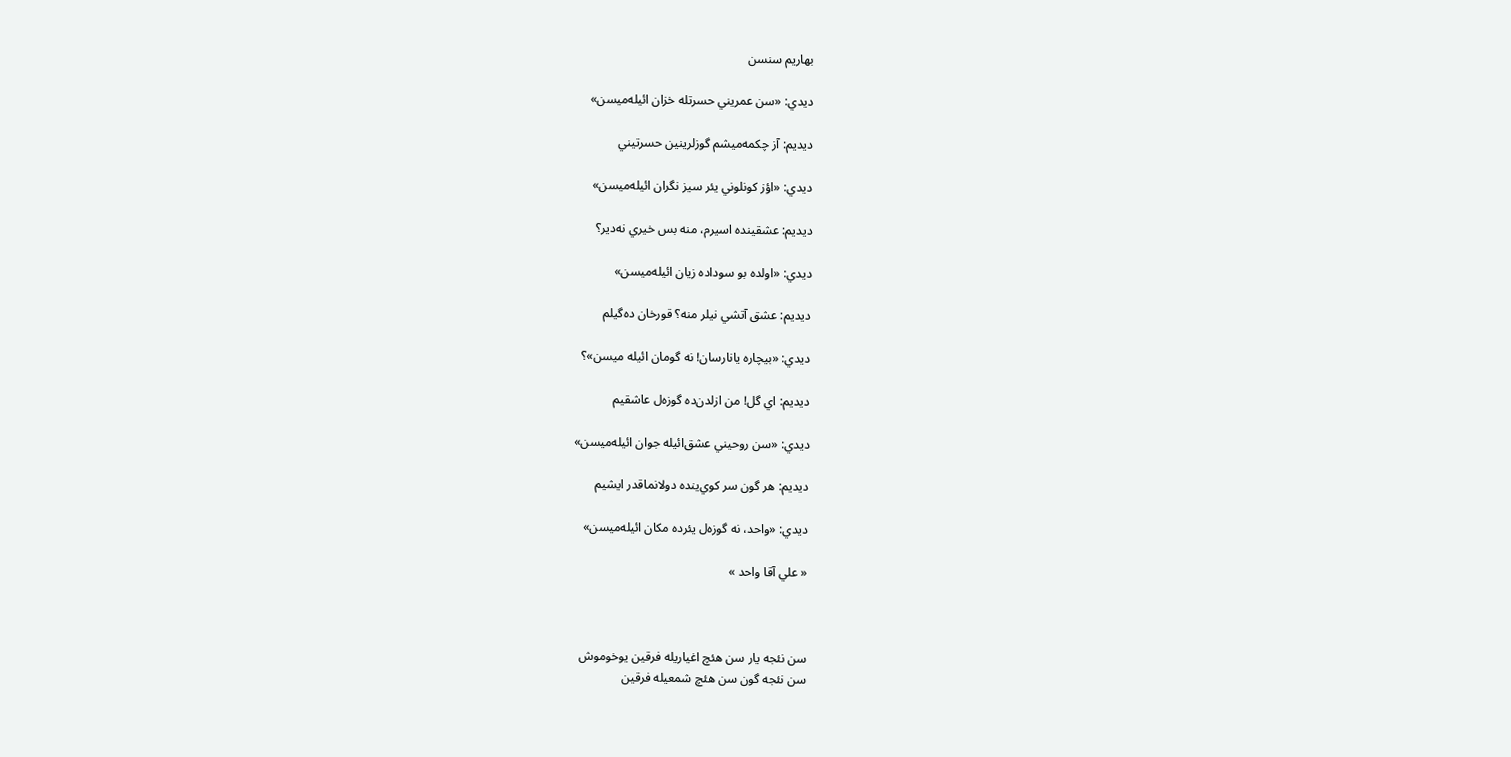بهاريم سنسن

ديدي: «سن عمريني حسرتله خزان ائيله‌ميسن»

ديديم: آز چكمه‌ميشم گوزلرينين حسرتيني

ديدي: «اؤز كونلوني يئر سيز نگران ائيله‌ميسن»

ديديم: عشقينده اسيرم، منه بس خيري نه‌دير؟

ديدي: «اولده بو سوداده زيان ائيله‌ميسن»

ديديم: عشق آتشي نيلر منه؟ قورخان ده‌گيلم

ديدي: «بيچاره يانارسان! نه گومان ائيله ميسن»؟

ديديم: اي گل! من ازلدن‌ده گوزه‌ل عاشقيم

ديدي: «سن روحيني عشق‌ائيله جوان ائيله‌ميسن»

ديديم: هر گون سر كوي‌ينده دولانماقدر ايشيم

ديدي: «واحد، نه گوزه‌ل يئرده مكان ائيله‌ميسن»

« علي آقا واحد »



سن نئجه يار سن هئچ اغياريله فرقين يوخوموش
سن نئجه گون سن هئچ شمعيله فرقين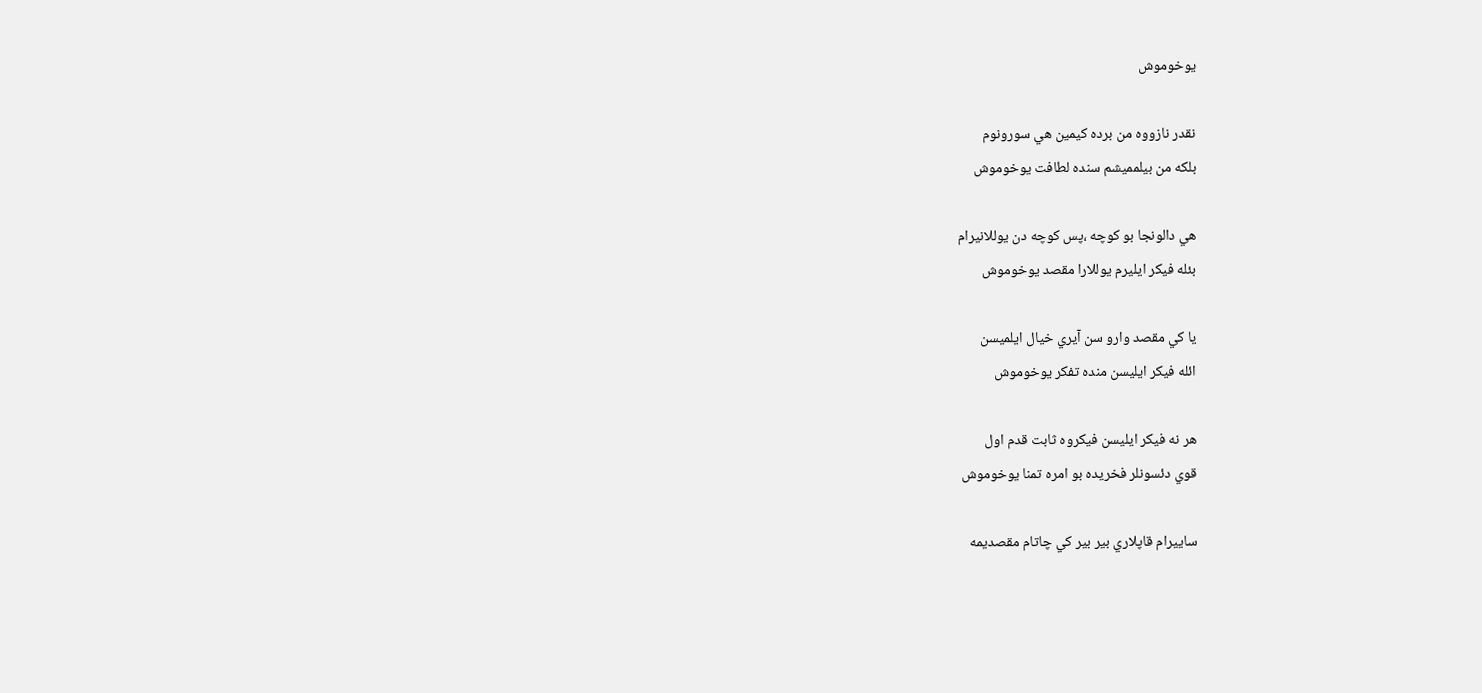يوخوموش

نقدر نازووه من برده كيمين هي سورونوم
بلكه من بيلمميشم سنده لطافت يوخوموش

هي دالونجا بو كوچه ،پس كوچه دن يوللانيرام
بئله فيكر ايليرم يوللارا مقصد يوخوموش

يا كي مقصد وارو سن آيري خيال ايلميسن
ائله فيكر ايليسن منده تفكر يوخوموش

هر نه فيكر ايليسن فيكروه ثابت قدم اول
قوي دئسونلر فخريده بو امره تمنا يوخوموش

ساييرام قاپلاري بير بير كي چاتام مقصديمه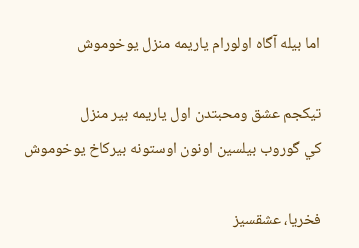اما بيله آگاه اولورام ياريمه منزل يوخوموش

تيكجم عشق ومحبتدن اول ياريمه بير منزل
كي گوروب بيلسين اونون اوستونه بيركاخ يوخوموش

فخريا، عشقسيز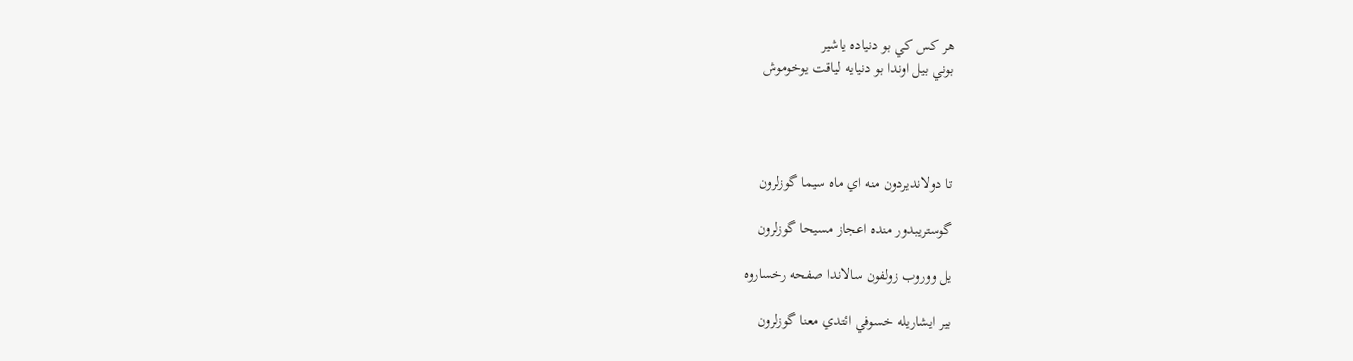هر كس كي بو دنياده ياشير
بوني بيل اوندا بو دنيايه لياقت يوخوموش




تا دولانديردون منه اي ماه سيما گوزلرون

گوستريبدور منده اعجاز مسيحا گوزلرون

يل ووروب زولفون سالاندا صفحه رخساروه

بير ايشاريله خسوفي ائتدي معنا گوزلرون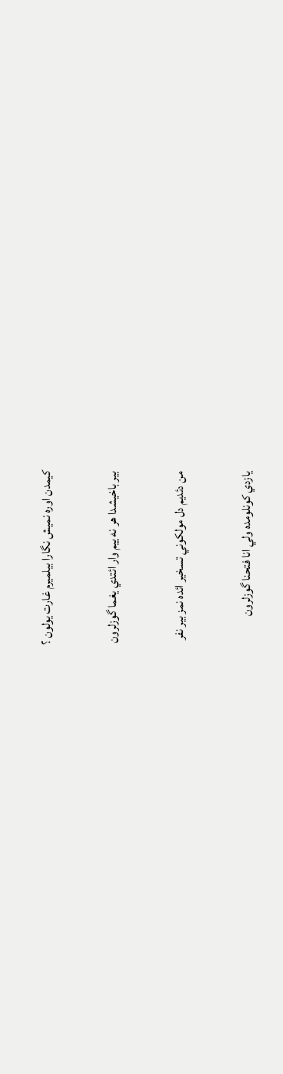كيمدن اوره نميش نگارا بيلميرم غارت يولون ؟

بير باخيشدا هر نه ييم وار ائتدي يغما گوزلرون

من دئديم دل مولكوني تسخير ائده نمز بير نفر

يازدي كونلومده ولي انا فتحنا گوزلرون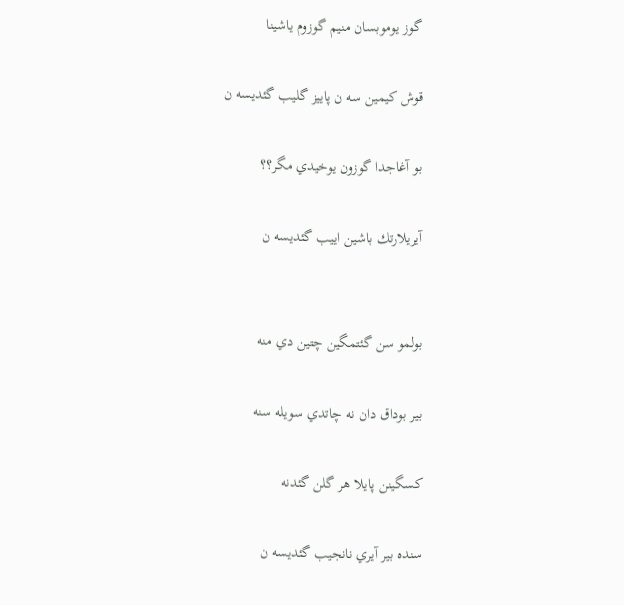گوز يوموبسان منيم گوزوم ياشينا

قوش كيمين سه ن پاييز گليب گئديسه ن

بو آغاجدا گوزون يوخيدي مگر؟؟

آيريلارتك باشين اييب گئديسه ن


بولمو سن گئتمگين چتين دي منه

بير بوداق دان نه چاتدي سويله سنه

كسگينن پايلا هر گلن گئدنه

سنده بير آيري نانجيب گئديسه ن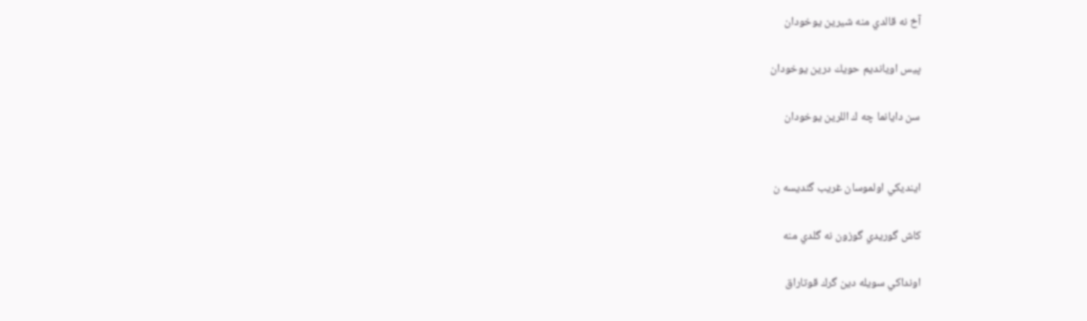آخ نه قالدي منه شيرين يوخودان

پيس اويانديم حويك درين يوخودان

سن دايانما چه ك اللرين يوخودان


اينديكي اولموسان غريب گئديسه ن

كاش گوريدي گوزون نه گلدي منه

اونداكي سويله دين گرك قوتاراق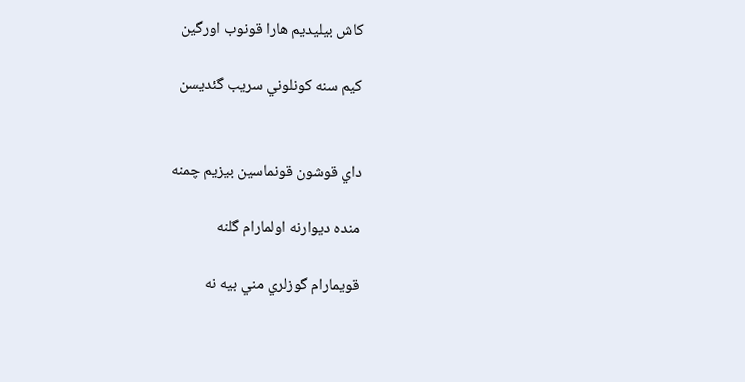كاش بيليديم هارا قونوب اورگين

كيم سنه كونلوني سريب گئديسن


داي قوشون قونماسين بيزيم چمنه

منده ديوارنه اولمارام گلنه

قويمارام گوزلري مني بيه نه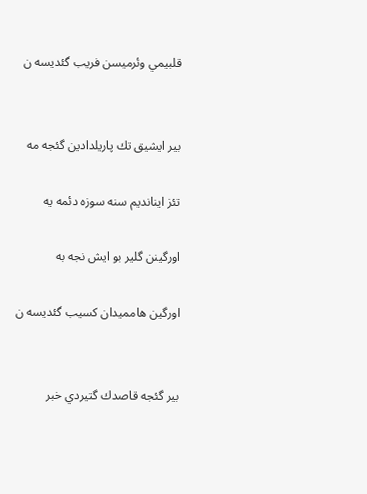قلبيمي وئرميسن فريب گئديسه ن


بير ايشيق تك پاريلدادين گئجه مه

تئز اينانديم سنه سوزه دئمه يه

اورگينن گلير بو ايش نجه به

اورگين هامميدان كسيب گئديسه ن


بير گئجه قاصدك گتيردي خبر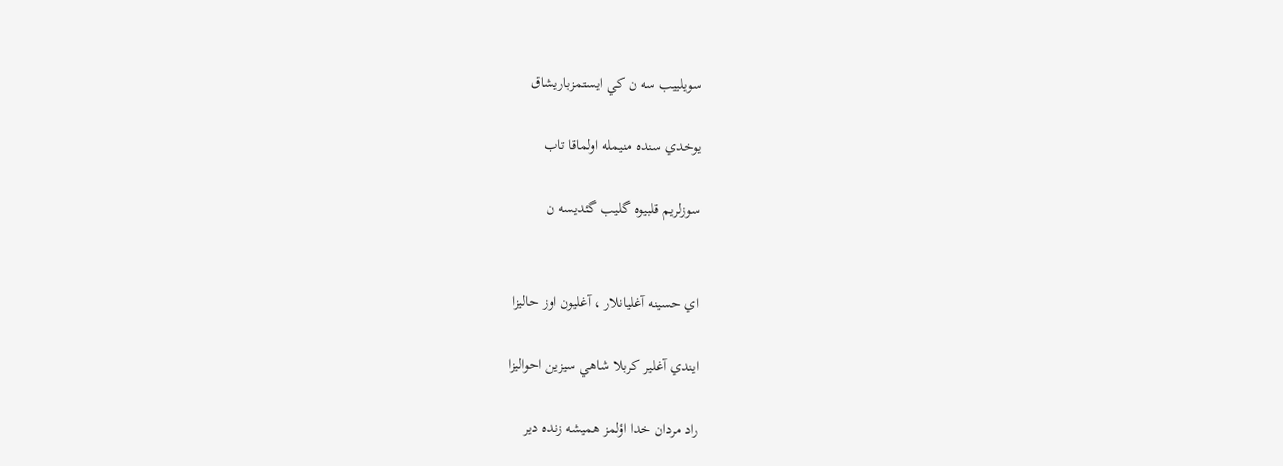سويلييب سه ن كي ايستمزباريشاق

يوخدي سنده منيمله اولماقا تاب

سوزلريم قلبيوه گليب گئديسه ن


اي حسينه آغليانلار ، آغليون اوز حاليزا

ايندي آغلير كربلا شاهي سيزين احواليزا

راد مردان خدا اؤلمز هميشه زنده دير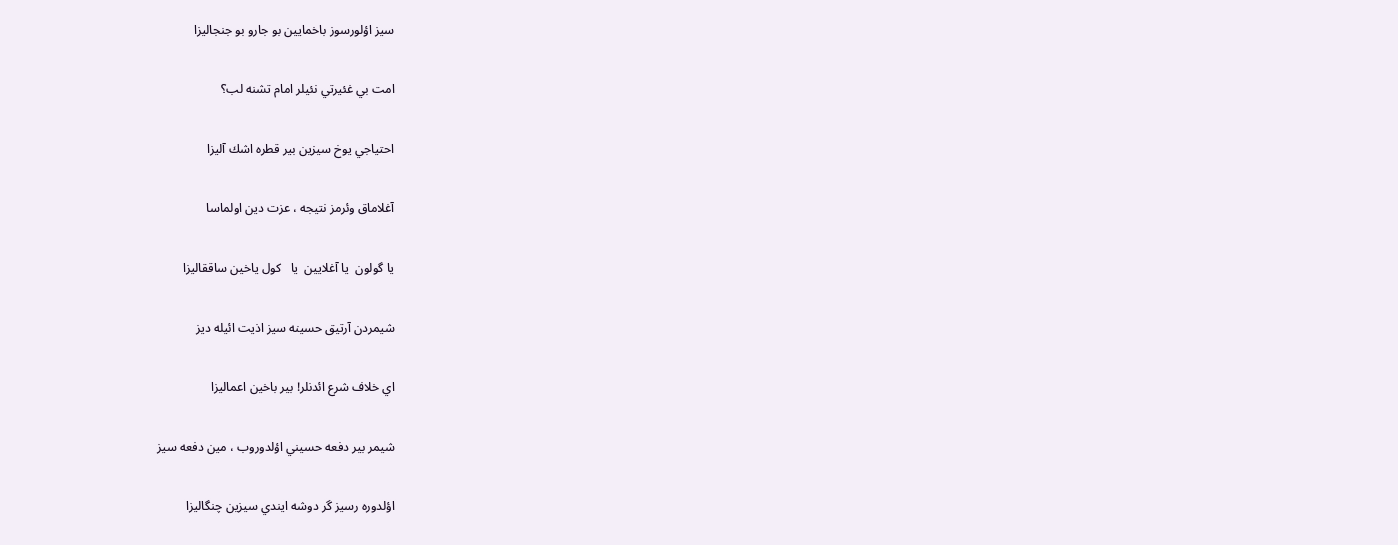سيز اؤلورسوز باخمايين بو جارو بو جنجاليزا

امت بي غئيرتي نئيلر امام تشنه لب؟

احتياجي يوخ سيزين بير قطره اشك آليزا

آغلاماق وئرمز نتيجه ، عزت دين اولماسا

يا گولون  يا آغلايين  يا   كول ياخين ساققاليزا

شيمردن آرتيق حسينه سيز اذيت ائيله ديز

اي خلاف شرع ائدنلر! بير باخين اعماليزا

شيمر بير دفعه حسيني اؤلدوروب ، مين دفعه سيز

اؤلدوره رسيز گر دوشه ايندي سيزين چنگاليزا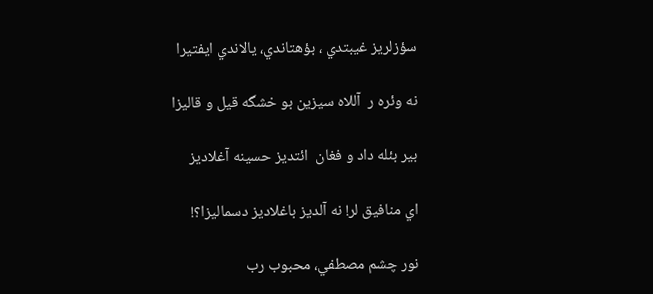سؤزلريز غيبتدي ، بؤهتاندي، يالاندي ايفتيرا

نه وئره ر  آللاه سيزين بو خشگه قيل و قاليزا

بير بئله داد و فغان  ائتديز حسينه آغلاديز

اي منافيق لر! نه آلديز باغلاديز دسماليزا؟!

نور چشم مصطفي، محبوب رب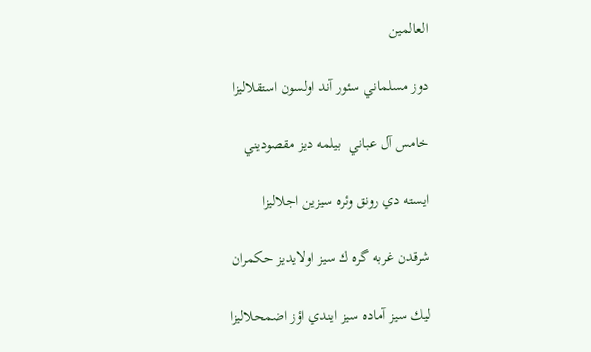العالمين

دوز مسلماني سئور آند اولسون استقلاليزا

خامس آل عباني  بيلمه ديز مقصوديني

ايسته دي رونق وئره سيزين اجلاليزا

شرقدن غربه گره ك سيز اولايديز حكمران

ليك سيز آماده سيز ايندي اؤز اضمحلاليزا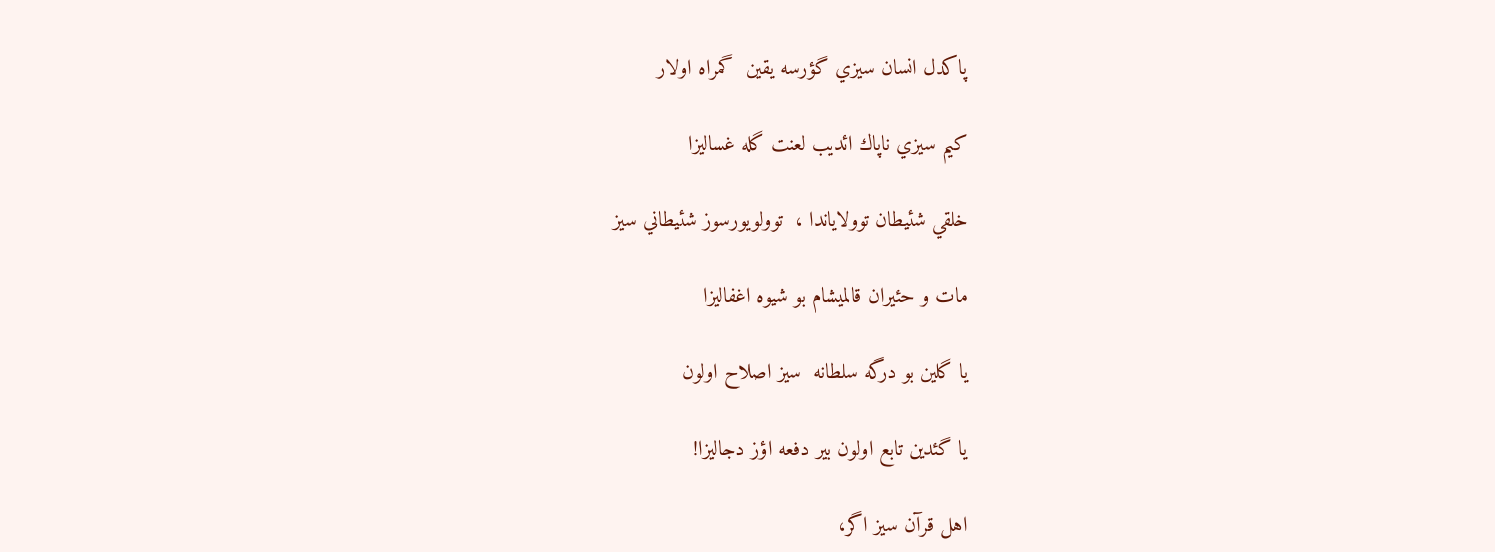پاكدل انسان سيزي گؤرسه يقين  گمراه اولار

كيم سيزي ناپاك ائديب لعنت گله غساليزا

خلقي شئيطان توولاياندا ،  توولويورسوز شئيطاني سيز

مات و حئيران قالميشام بو شيوه اغفاليزا

يا گلين بو درگه سلطانه  سيز اصلاح اولون

يا گئدين تابع اولون بير دفعه اؤز دجاليزا!

اهل قرآن سيز اگر،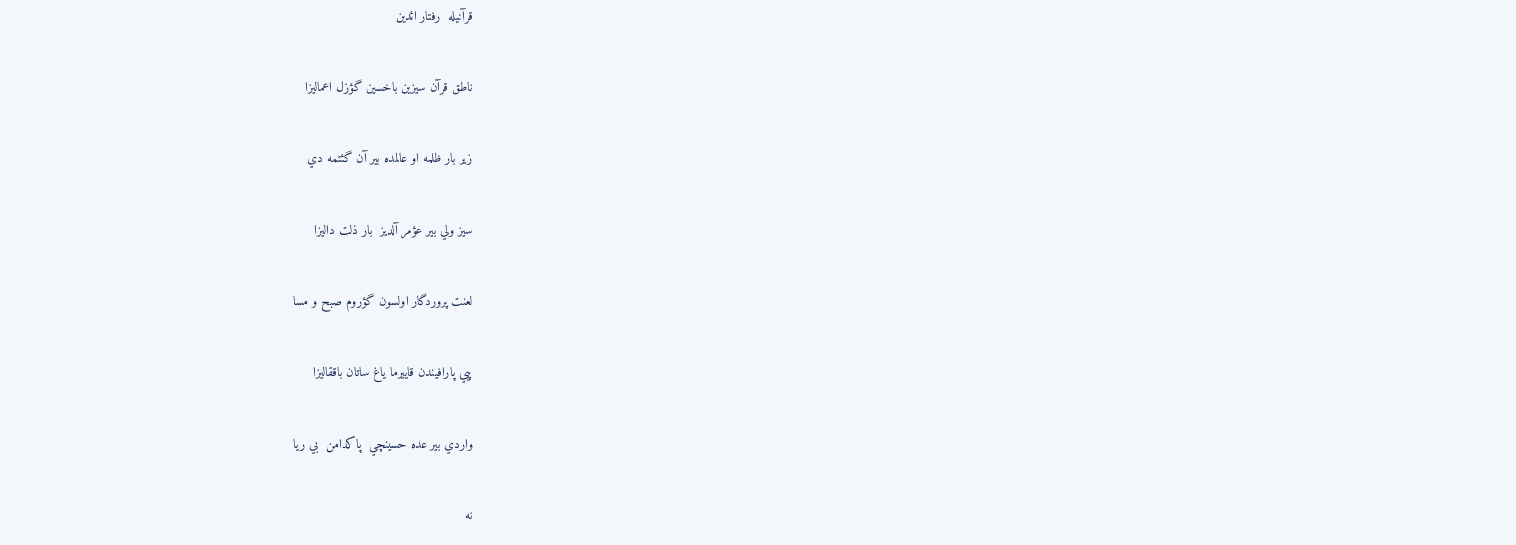قرآنيله  رفتار ائدين

ناطق قرآن سيزين باخسين گؤزل اعماليزا

زير بار ظلمه او عالمده بير آن گئتمه دي

سيز ولي بير عؤمر آلديز  بار ذلت داليزا

لعنت پروردگار اولسون گؤروم صبح و مسا

پيي پارافيندن قاييرما ياغ ساتان باققاليزا

واردي بير عده حسينچي  پاكدامن  بي ريا

نه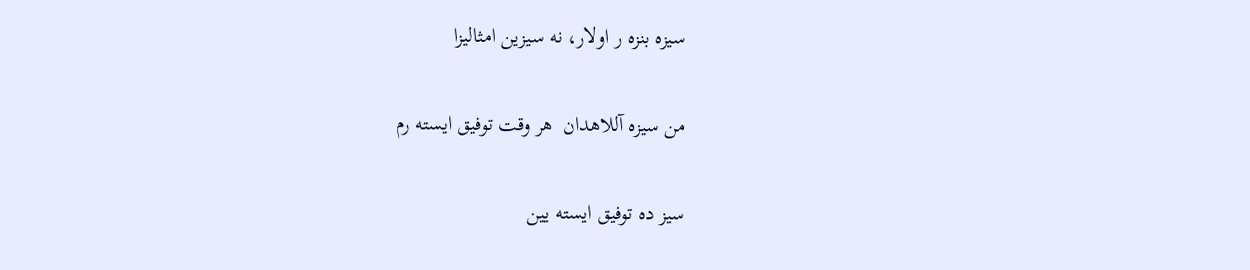سيزه بنزه ر اولار، نه سيزين امثاليزا

من سيزه آللاهدان  هر وقت توفيق ايسته رم

سيز ده توفيق ايسته يين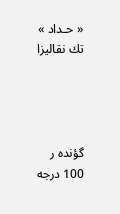« حـداد » تك نقاليزا




گؤنده ر 100 درجه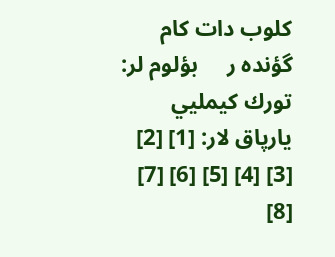کلوب دات کام گؤنده ر     بؤلوم لر: تورك كيمليي
یارپاق لار: [1] [2] [3] [4] [5] [6] [7] [8]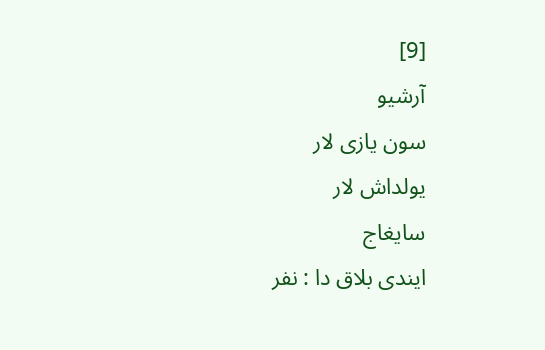[9]
آرشیو
سون یازی لار
یولداش لار
سایغاج
ایندی بلاق دا : نفر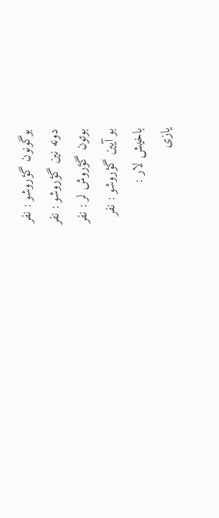بوگونون گؤروشو : نفر
دونه نین گؤروشو : نفر
بوتون گؤروش لر : نفر
بو آیین گؤروشو : نفر
باخیش لار :
یازی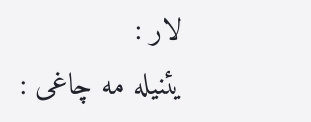لار :
یئنیله مه چاغی :